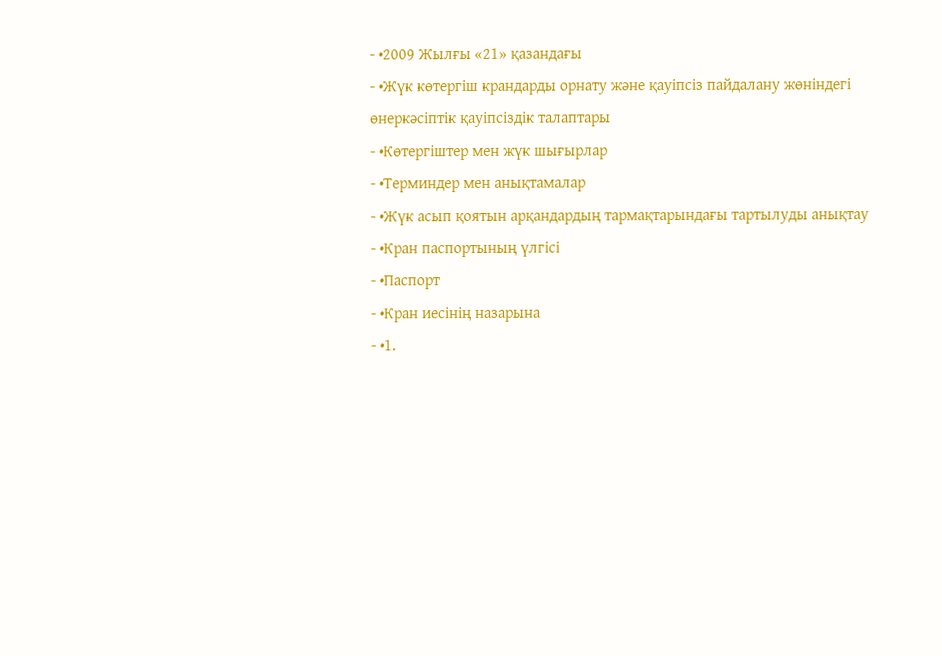- •2009 Жылғы «21» қазандағы
- •Жүк көтергіш крандарды орнату және қауіпсіз пайдалану жөніндегі өнеркәсіптік қауіпсіздік талаптары
- •Көтергіштер мен жүк шығырлар
- •Терминдер мен анықтамалар
- •Жүк асып қоятын арқандардың тармақтарындағы тартылуды анықтау
- •Кран паспортының үлгісі
- •Паспорт
- •Кран иесінің назарына
- •1.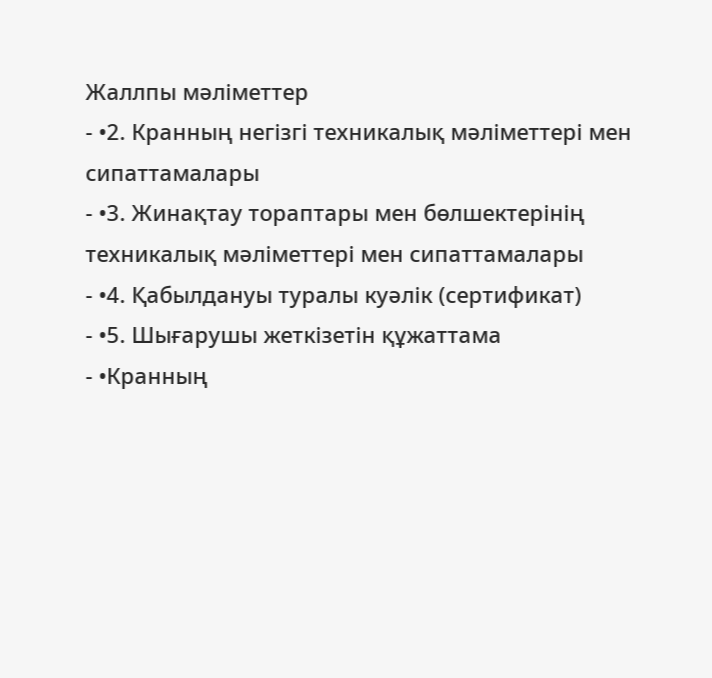Жаллпы мәліметтер
- •2. Кранның негізгі техникалық мәліметтері мен сипаттамалары
- •3. Жинақтау тораптары мен бөлшектерінің техникалық мәліметтері мен сипаттамалары
- •4. Қабылдануы туралы куәлік (сертификат)
- •5. Шығарушы жеткізетін құжаттама
- •Кранның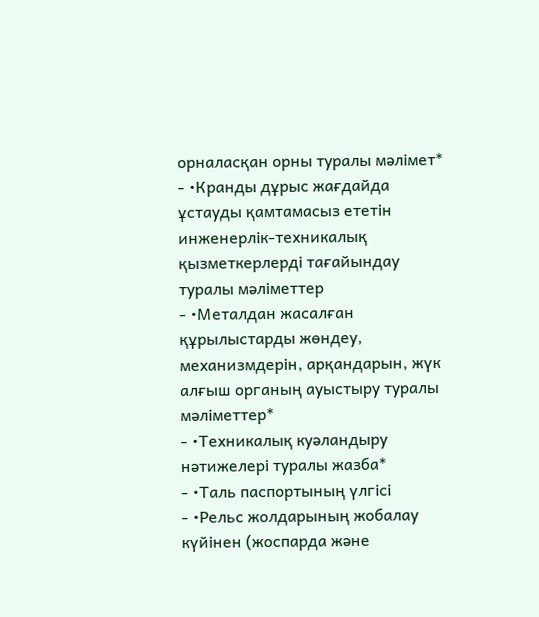орналасқан орны туралы мәлімет*
- •Кранды дұрыс жағдайда ұстауды қамтамасыз ететін инженерлік-техникалық қызметкерлерді тағайындау туралы мәліметтер
- •Металдан жасалған құрылыстарды жөндеу, механизмдерін, арқандарын, жүк алғыш органың ауыстыру туралы мәліметтер*
- •Техникалық куәландыру нәтижелері туралы жазба*
- •Таль паспортының үлгісі
- •Рельс жолдарының жобалау күйінен (жоспарда және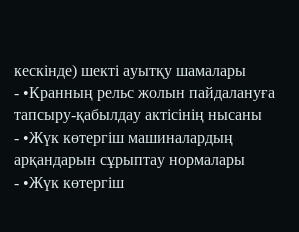кескінде) шекті ауытқу шамалары
- •Кранның рельс жолын пайдалануға тапсыру-қабылдау актісінің нысаны
- •Жүк көтергіш машиналардың арқандарын сұрыптау нормалары
- •Жүк көтергіш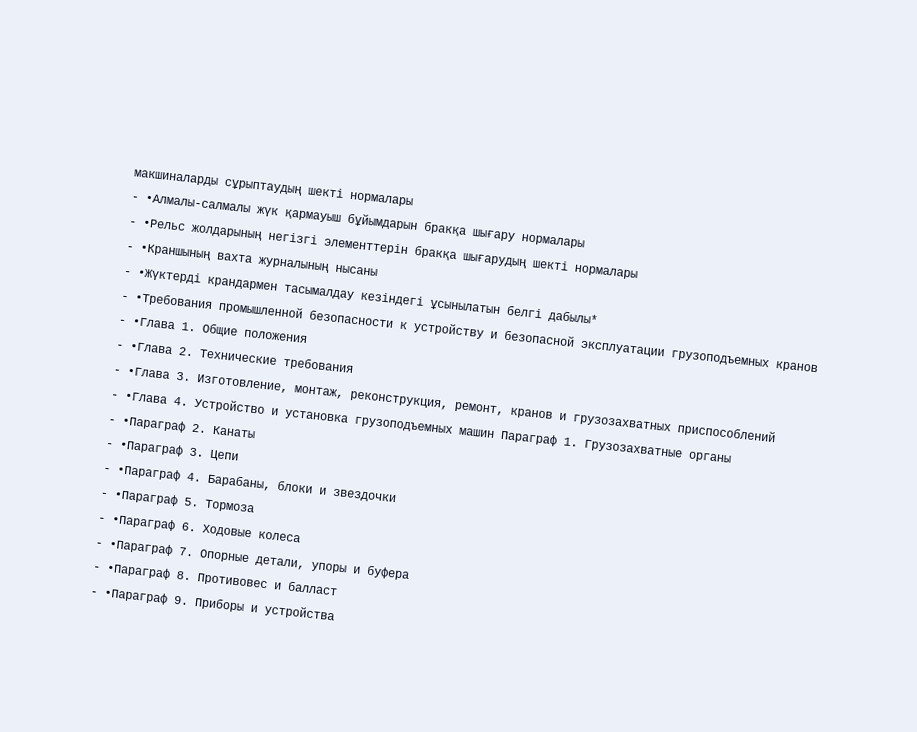макшиналарды сұрыптаудың шекті нормалары
- •Алмалы-салмалы жүк қармауыш бұйымдарын бракқа шығару нормалары
- •Рельс жолдарының негізгі элементтерін бракқа шығарудың шекті нормалары
- •Краншының вахта журналының нысаны
- •Жүктерді крандармен тасымалдау кезіндегі ұсынылатын белгі дабылы*
- •Требования промышленной безопасности к устройству и безопасной эксплуатации грузоподъемных кранов
- •Глава 1. Общие положения
- •Глава 2. Технические требования
- •Глава 3. Изготовление, монтаж, реконструкция, ремонт, кранов и грузозахватных приспособлений
- •Глава 4. Устройство и установка грузоподъемных машин Параграф 1. Грузозахватные органы
- •Параграф 2. Канаты
- •Параграф 3. Цепи
- •Параграф 4. Барабаны, блоки и звездочки
- •Параграф 5. Тормоза
- •Параграф 6. Ходовые колеса
- •Параграф 7. Опорные детали, упоры и буфера
- •Параграф 8. Противовес и балласт
- •Параграф 9. Приборы и устройства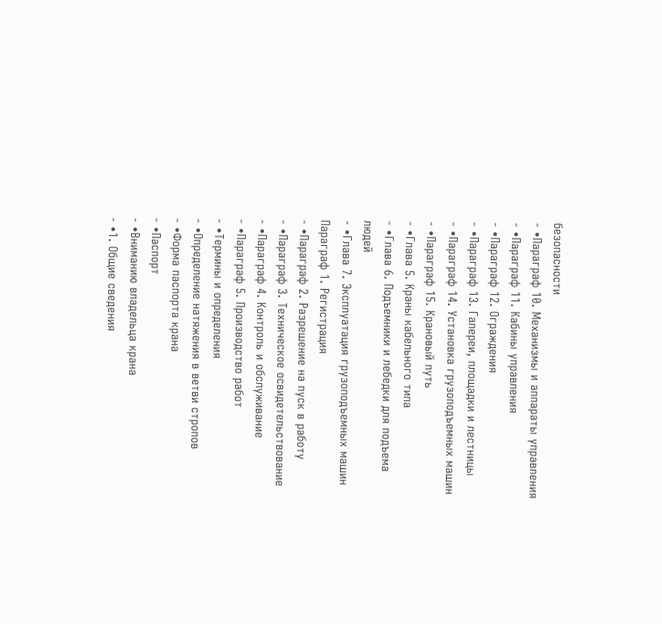безопасности
- •Параграф 10. Механизмы и аппараты управления
- •Параграф 11. Кабины управления
- •Параграф 12. Ограждения
- •Параграф 13. Галереи, площадки и лестницы
- •Параграф 14. Установка грузоподъемных машин
- •Параграф 15. Крановый путь
- •Глава 5. Краны кабельного типа
- •Глава 6. Подъемники и лебедки для подъема людей
- •Глава 7. Эксплуатация грузоподъемных машин Параграф 1. Регистрация
- •Параграф 2. Разрешение на пуск в работу
- •Параграф 3. Техническое освидетельствование
- •Параграф 4. Контроль и обслуживание
- •Параграф 5. Производство работ
- •Термины и определения
- •Определение натяжения в ветви стропов
- •Форма паспорта крана
- •Паспорт
- •Вниманию владельца крана
- •1. Общие сведения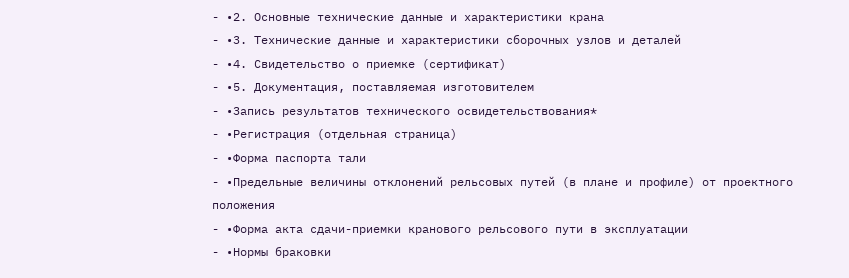- •2. Основные технические данные и характеристики крана
- •3. Технические данные и характеристики сборочных узлов и деталей
- •4. Свидетельство о приемке (сертификат)
- •5. Документация, поставляемая изготовителем
- •Запись результатов технического освидетельствования*
- •Регистрация (отдельная страница)
- •Форма паспорта тали
- •Предельные величины отклонений рельсовых путей (в плане и профиле) от проектного положения
- •Форма акта сдачи-приемки кранового рельсового пути в эксплуатации
- •Нормы браковки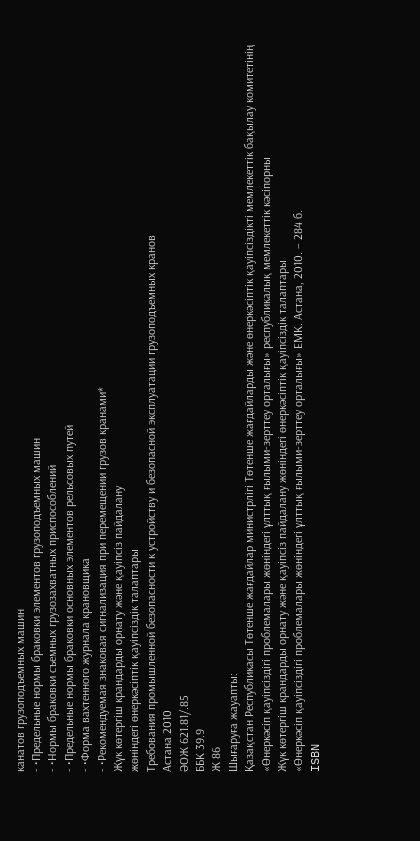канатов грузоподъемных машин
- •Предельные нормы браковки элементов грузоподъемных машин
- •Нормы браковки съемных грузозахватных приспособлений
- •Предельные нормы браковки основных элементов рельсовых путей
- •Форма вахтенного журнала крановщика
- •Рекомендуемая знаковая сигнализация при перемещении грузов кранами*
Жүк көтергіш крандарды орнату және қауіпсіз пайдалану
жөніндегі өнеркәсіптік қауіпсіздік талаптары
Требования промышленной безопасности к устройству и безопасной эксплуатации грузоподъемных кранов
Астана 2010
ӘОЖ 621.81/.85
ББК 39.9
Ж 86
Шығаруға жауапты:
Қазақстан Республикасы Төтенше жағдайлар министрлігі Төтенше жағдайларды және өнеркәсіптік қауіпсіздікті мемлекеттік бақылау комитетінің «Өнеркәсіп қауіпсіздігі проблемалары жөніндегі ұлттық ғылыми-зерттеу орталығы» республикалық мемлекеттік кәсіпорны
Жүк көтергіш крандарды орнату және қауіпсіз пайдалану жөніндегі өнеркәсіптік қауіпсіздік талаптары
«Өнеркәсіп қауіпсіздігі проблемалары жөніндегі ұлттық ғылыми-зерттеу орталығы» ЕМК. Астана, 2010. – 284 б.
ISBN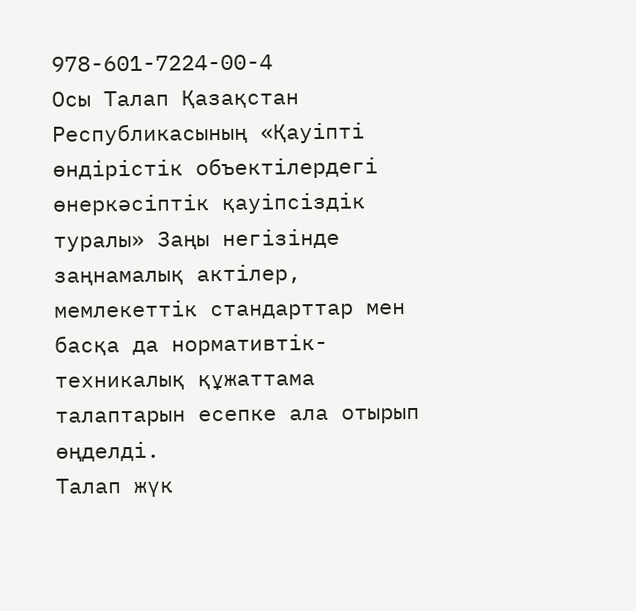978-601-7224-00-4
Осы Талап Қазақстан Республикасының «Қауіпті өндірістік объектілердегі өнеркәсіптік қауіпсіздік туралы» Заңы негізінде заңнамалық актілер, мемлекеттік стандарттар мен басқа да нормативтік-техникалық құжаттама талаптарын есепке ала отырып өңделді.
Талап жүк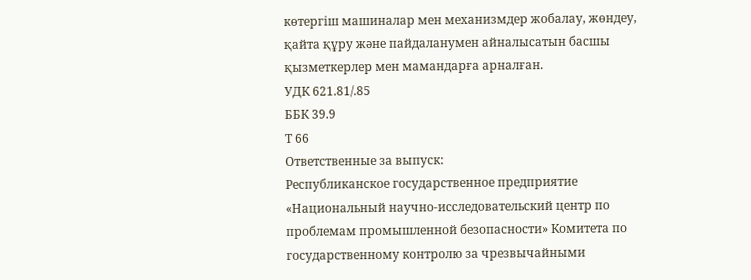көтергіш машиналар мен механизмдер жобалау, жөндеу, қайта құру және пайдаланумен айналысатын басшы қызметкерлер мен мамандарға арналған.
УДК 621.81/.85
ББК 39.9
Т 66
Ответственные за выпуск:
Республиканское государственное предприятие «Национальный научно-исследовательский центр по проблемам промышленной безопасности» Комитета по государственному контролю за чрезвычайными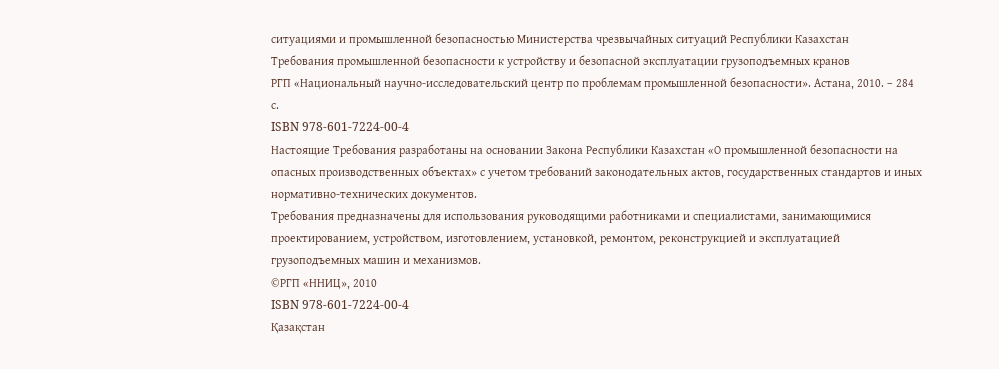ситуациями и промышленной безопасностью Министерства чрезвычайных ситуаций Республики Казахстан
Требования промышленной безопасности к устройству и безопасной эксплуатации грузоподъемных кранов
РГП «Национальный научно-исследовательский центр по проблемам промышленной безопасности». Астана, 2010. – 284 с.
ISBN 978-601-7224-00-4
Настоящие Требования разработаны на основании Закона Республики Казахстан «О промышленной безопасности на опасных производственных объектах» с учетом требований законодательных актов, государственных стандартов и иных нормативно-технических документов.
Требования предназначены для использования руководящими работниками и специалистами, занимающимися проектированием, устройством, изготовлением, установкой, ремонтом, реконструкцией и эксплуатацией грузоподъемных машин и механизмов.
©РГП «ННИЦ», 2010
ISBN 978-601-7224-00-4
Қазақстан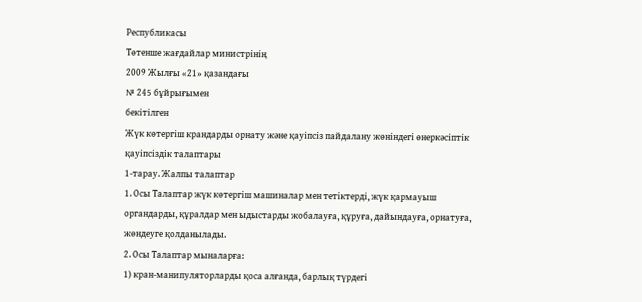Республикасы
Төтенше жағдайлар министрінің
2009 Жылғы «21» қазандағы
№ 245 бұйрығымен
бекітілген
Жүк көтергіш крандарды орнату және қауіпсіз пайдалану жөніндегі өнеркәсіптік қауіпсіздік талаптары
1-тарау. Жалпы талаптар
1. Осы Талаптар жүк көтергіш машиналар мен тетіктерді, жүк қармауыш органдарды, құралдар мен ыдыстарды жобалауға, құруға, дайындауға, орнатуға, жөндеуге қолданылады.
2. Осы Талаптар мыналарға:
1) кран-манипуляторларды қоса алғанда, барлық түрдегі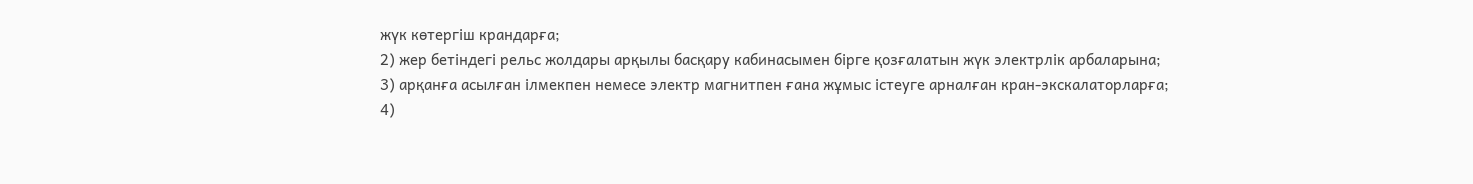жүк көтергіш крандарға;
2) жер бетіндегі рельс жолдары арқылы басқару кабинасымен бірге қозғалатын жүк электрлік арбаларына;
3) арқанға асылған ілмекпен немесе электр магнитпен ғана жұмыс істеуге арналған кран-экскалаторларға;
4)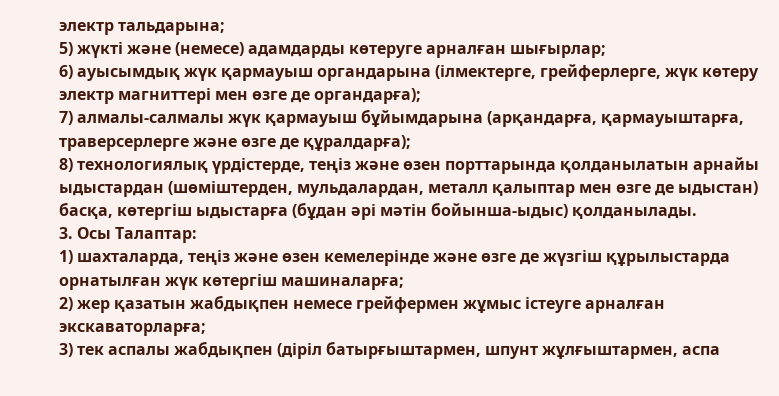электр тальдарына;
5) жүкті және (немесе) адамдарды көтеруге арналған шығырлар;
6) ауысымдық жүк қармауыш органдарына (ілмектерге, грейферлерге, жүк көтеру электр магниттері мен өзге де органдарға);
7) алмалы-салмалы жүк қармауыш бұйымдарына (арқандарға, қармауыштарға, траверсерлерге және өзге де құралдарға);
8) технологиялық үрдістерде, теңіз және өзен порттарында қолданылатын арнайы ыдыстардан (шөміштерден, мульдалардан, металл қалыптар мен өзге де ыдыстан) басқа, көтергіш ыдыстарға (бұдан әрі мәтін бойынша-ыдыс) қолданылады.
3. Осы Талаптар:
1) шахталарда, теңіз және өзен кемелерінде және өзге де жүзгіш құрылыстарда орнатылған жүк көтергіш машиналарға;
2) жер қазатын жабдықпен немесе грейфермен жұмыс істеуге арналған экскаваторларға;
3) тек аспалы жабдықпен (діріл батырғыштармен, шпунт жұлғыштармен, аспа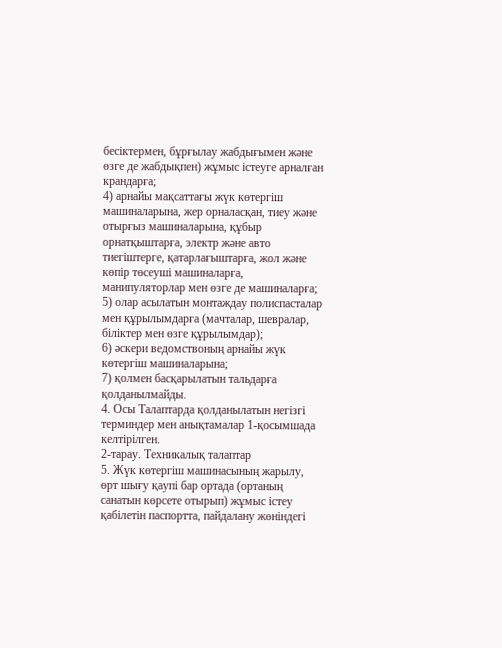бесіктермен, бұрғылау жабдығымен және өзге де жабдықпен) жұмыс істеуге арналған крандарға;
4) арнайы мақсаттағы жүк көтергіш машиналарына, жер орналасқан, тиеу және отырғыз машиналарына, құбыр орнатқыштарға, электр және авто тиегіштерге, қатарлағыштарға, жол және көпір төсеуші машиналарға, манипуляторлар мен өзге де машиналарға;
5) олар асылатын монтаждау полиспасталар мен құрылымдарға (мачталар, шевралар, біліктер мен өзге құрылымдар);
6) әскери ведомствоның арнайы жүк көтергіш машиналарына;
7) қолмен басқарылатын тальдарға қолданылмайды.
4. Осы Талаптарда қолданылатын негізгі терминдер мен анықтамалар 1-қосымшада келтірілген.
2-тарау. Техникалық талаптар
5. Жүк көтергіш машинасының жарылу, өрт шығу қаупі бар ортада (ортаның санатын көрсете отырып) жұмыс істеу қабілетін паспортта, пайдалану жөніндегі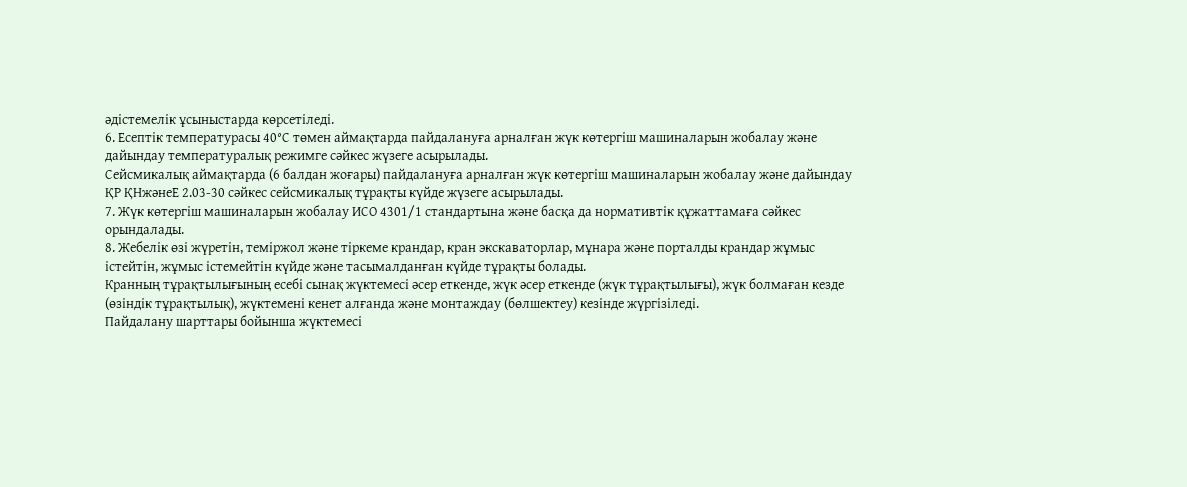әдістемелік ұсыныстарда көрсетіледі.
6. Есептік температурасы 40°С төмен аймақтарда пайдалануға арналған жүк көтергіш машиналарын жобалау және дайындау температуралық режимге сәйкес жүзеге асырылады.
Сейсмикалық аймақтарда (6 балдан жоғары) пайдалануға арналған жүк көтергіш машиналарын жобалау және дайындау ҚР ҚНжәнеЕ 2.03-30 сәйкес сейсмикалық тұрақты күйде жүзеге асырылады.
7. Жүк көтергіш машиналарын жобалау ИСО 4301/1 стандартына және басқа да нормативтік құжаттамаға сәйкес орындалады.
8. Жебелік өзі жүретін, теміржол және тіркеме крандар, кран экскаваторлар, мұнара және порталды крандар жұмыс істейтін, жұмыс істемейтін күйде және тасымалданған күйде тұрақты болады.
Кранның тұрақтылығының есебі сынақ жүктемесі әсер еткенде, жүк әсер еткенде (жүк тұрақтылығы), жүк болмаған кезде (өзіндік тұрақтылық), жүктемені кенет алғанда және монтаждау (бөлшектеу) кезінде жүргізіледі.
Пайдалану шарттары бойынша жүктемесі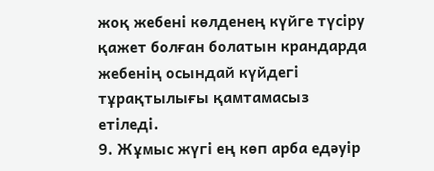жоқ жебені көлденең күйге түсіру қажет болған болатын крандарда жебенің осындай күйдегі тұрақтылығы қамтамасыз етіледі.
9. Жұмыс жүгі ең көп арба едәуір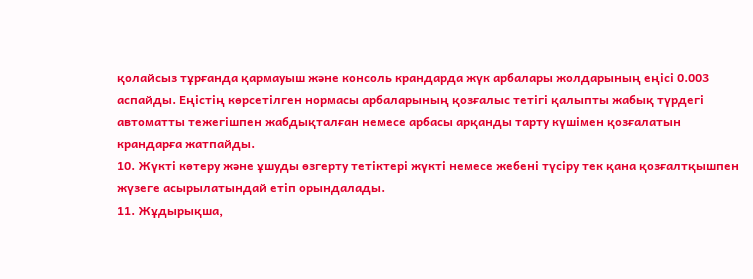қолайсыз тұрғанда қармауыш және консоль крандарда жүк арбалары жолдарының еңісі 0.003 аспайды. Еңістің көрсетілген нормасы арбаларының қозғалыс тетігі қалыпты жабық түрдегі автоматты тежегішпен жабдықталған немесе арбасы арқанды тарту күшімен қозғалатын крандарға жатпайды.
10. Жүкті көтеру және ұшуды өзгерту тетіктері жүкті немесе жебені түсіру тек қана қозғалтқышпен жүзеге асырылатындай етіп орындалады.
11. Жұдырықша,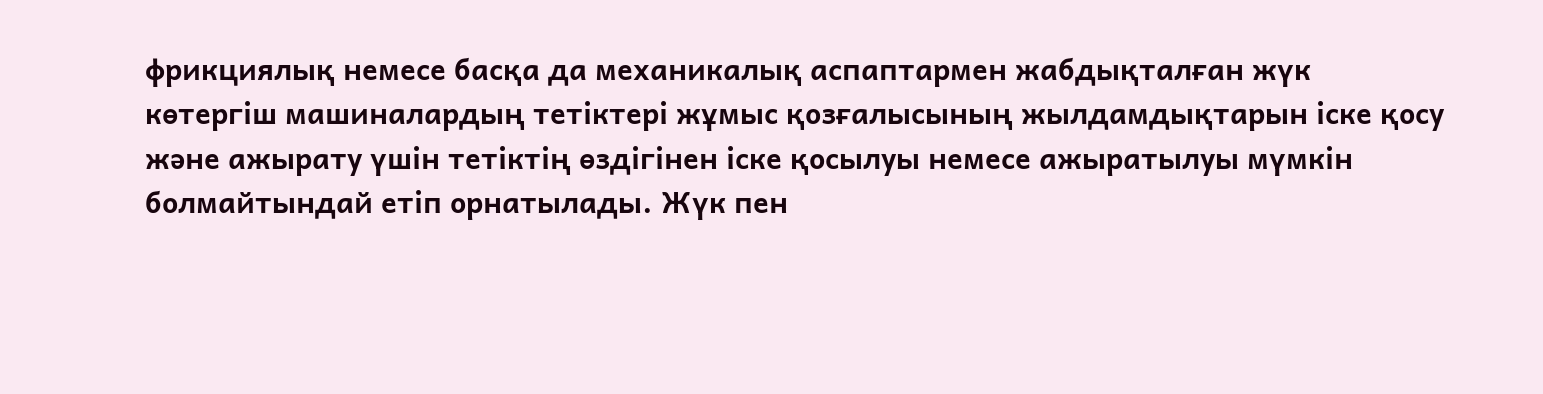фрикциялық немесе басқа да механикалық аспаптармен жабдықталған жүк көтергіш машиналардың тетіктері жұмыс қозғалысының жылдамдықтарын іске қосу және ажырату үшін тетіктің өздігінен іске қосылуы немесе ажыратылуы мүмкін болмайтындай етіп орнатылады. Жүк пен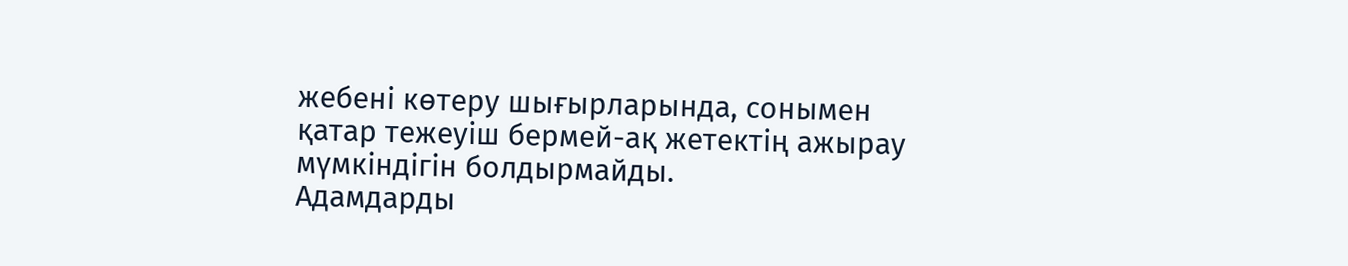жебені көтеру шығырларында, сонымен қатар тежеуіш бермей-ақ жетектің ажырау мүмкіндігін болдырмайды.
Адамдарды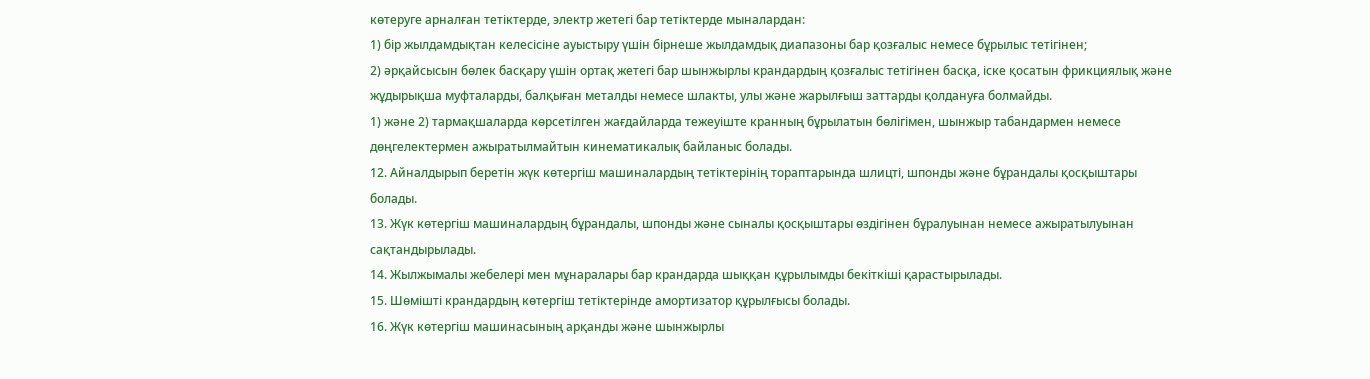көтеруге арналған тетіктерде, электр жетегі бар тетіктерде мыналардан:
1) бір жылдамдықтан келесісіне ауыстыру үшін бірнеше жылдамдық диапазоны бар қозғалыс немесе бұрылыс тетігінен;
2) әрқайсысын бөлек басқару үшін ортақ жетегі бар шынжырлы крандардың қозғалыс тетігінен басқа, іске қосатын фрикциялық және жұдырықша муфталарды, балқыған металды немесе шлакты, улы және жарылғыш заттарды қолдануға болмайды.
1) және 2) тармақшаларда көрсетілген жағдайларда тежеуіште кранның бұрылатын бөлігімен, шынжыр табандармен немесе дөңгелектермен ажыратылмайтын кинематикалық байланыс болады.
12. Айналдырып беретін жүк көтергіш машиналардың тетіктерінің тораптарында шлицті, шпонды және бұрандалы қосқыштары болады.
13. Жүк көтергіш машиналардың бұрандалы, шпонды және сыналы қосқыштары өздігінен бұралуынан немесе ажыратылуынан сақтандырылады.
14. Жылжымалы жебелері мен мұнаралары бар крандарда шыққан құрылымды бекіткіші қарастырылады.
15. Шөмішті крандардың көтергіш тетіктерінде амортизатор құрылғысы болады.
16. Жүк көтергіш машинасының арқанды және шынжырлы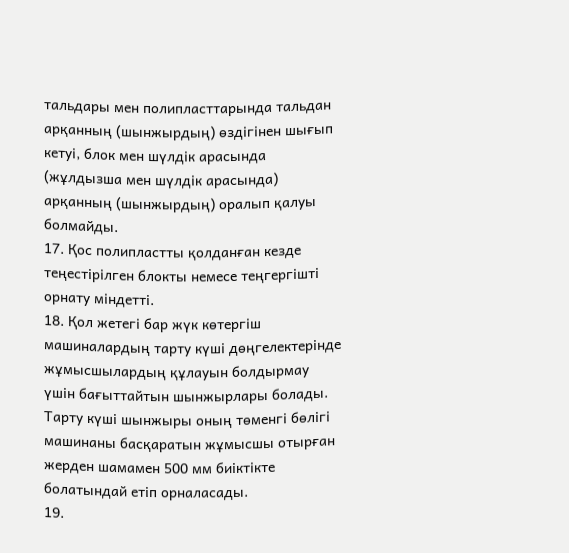тальдары мен полипласттарында тальдан арқанның (шынжырдың) өздігінен шығып кетуі, блок мен шүлдік арасында (жұлдызша мен шүлдік арасында) арқанның (шынжырдың) оралып қалуы болмайды.
17. Қос полипластты қолданған кезде теңестірілген блокты немесе теңгергішті орнату міндетті.
18. Қол жетегі бар жүк көтергіш машиналардың тарту күші дөңгелектерінде жұмысшылардың құлауын болдырмау үшін бағыттайтын шынжырлары болады. Тарту күші шынжыры оның төменгі бөлігі машинаны басқаратын жұмысшы отырған жерден шамамен 500 мм биіктікте болатындай етіп орналасады.
19.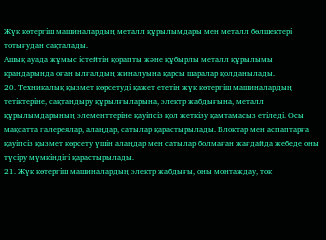Жүк көтергіш машиналардың металл құрылымдары мен металл бөлшектері тотығудан сақталады.
Ашық ауада жұмыс істейтін қорапты және құбырлы металл құрылымы крандарында оған ылғалдың жиналуына қарсы шаралар қолданылады.
20. Техникалық қызмет көрсетуді қажет ететін жүк көтергіш машиналардың тетіктеріне, сақтандыру құрылғыларына, электр жабдығына, металл құрылымдарының элементтеріне қауіпсіз қол жеткізу қамтамасыз етіледі. Осы мақсатта галереялар, алаңдар, сатылар қарастырылады. Блоктар мен аспаптарға қауіпсіз қызмет көрсету үшін алаңдар мен сатылар болмаған жағдайда жебеде оны түсіру мүмкіндігі қарастырылады.
21. Жүк көтергіш машиналардың электр жабдығы, оны монтаждау, ток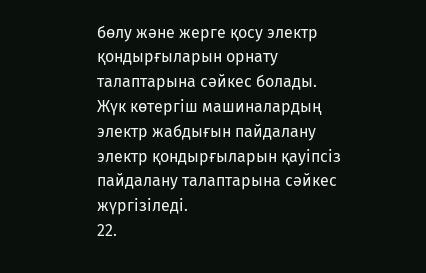бөлу және жерге қосу электр қондырғыларын орнату талаптарына сәйкес болады.
Жүк көтергіш машиналардың электр жабдығын пайдалану электр қондырғыларын қауіпсіз пайдалану талаптарына сәйкес жүргізіледі.
22.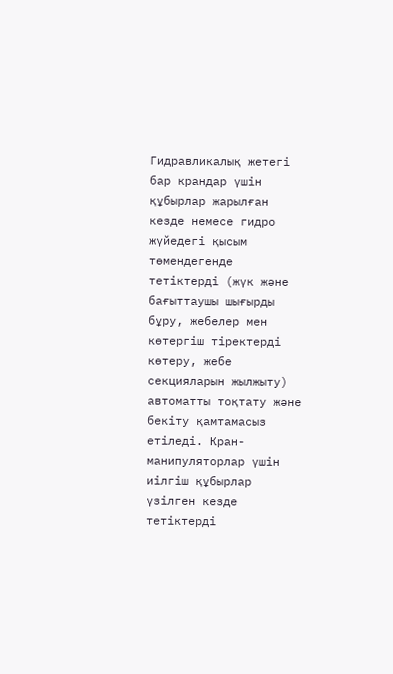Гидравликалық жетегі бар крандар үшін құбырлар жарылған кезде немесе гидро жүйедегі қысым төмендегенде тетіктерді (жүк және бағыттаушы шығырды бұру, жебелер мен көтергіш тіректерді көтеру, жебе секцияларын жылжыту) автоматты тоқтату және бекіту қамтамасыз етіледі. Кран-манипуляторлар үшін иілгіш құбырлар үзілген кезде тетіктерді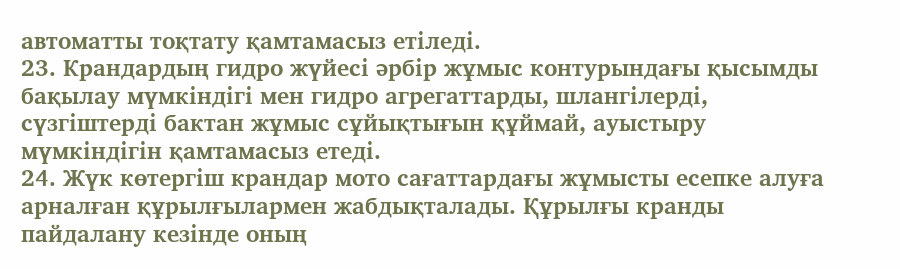автоматты тоқтату қамтамасыз етіледі.
23. Крандардың гидро жүйесі әрбір жұмыс контурындағы қысымды бақылау мүмкіндігі мен гидро агрегаттарды, шлангілерді, сүзгіштерді бактан жұмыс сұйықтығын құймай, ауыстыру мүмкіндігін қамтамасыз етеді.
24. Жүк көтергіш крандар мото сағаттардағы жұмысты есепке алуға арналған құрылғылармен жабдықталады. Құрылғы кранды пайдалану кезінде оның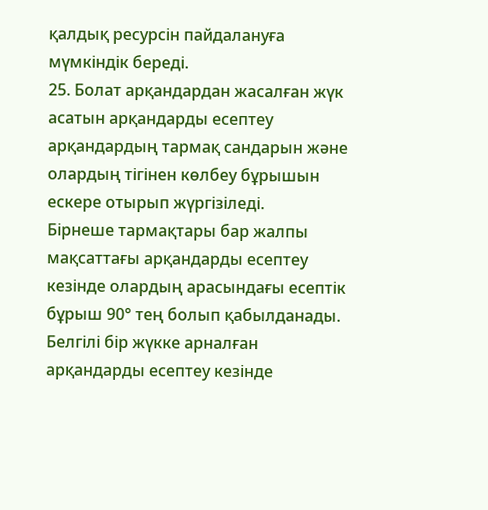қалдық ресурсін пайдалануға мүмкіндік береді.
25. Болат арқандардан жасалған жүк асатын арқандарды есептеу арқандардың тармақ сандарын және олардың тігінен көлбеу бұрышын ескере отырып жүргізіледі.
Бірнеше тармақтары бар жалпы мақсаттағы арқандарды есептеу кезінде олардың арасындағы есептік бұрыш 90° тең болып қабылданады. Белгілі бір жүкке арналған арқандарды есептеу кезінде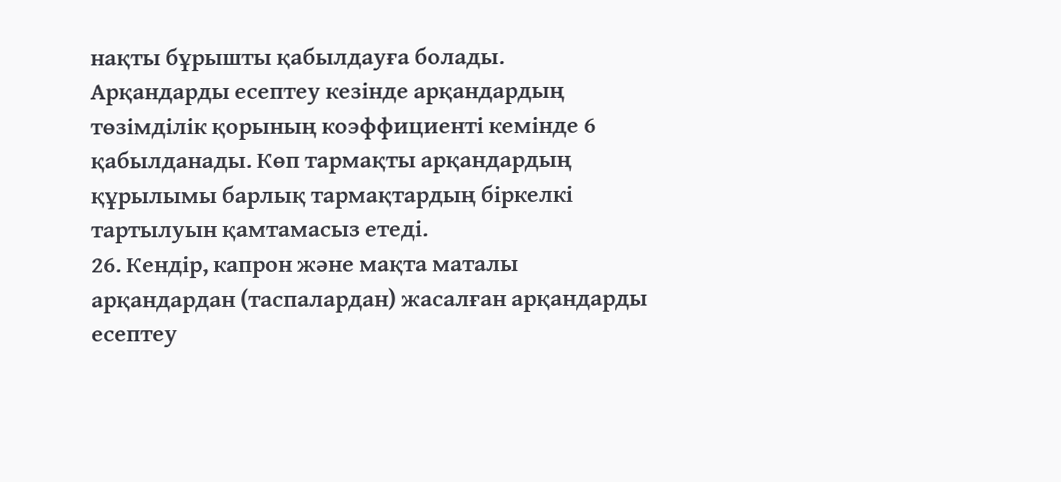нақты бұрышты қабылдауға болады.
Арқандарды есептеу кезінде арқандардың төзімділік қорының коэффициенті кемінде 6 қабылданады. Көп тармақты арқандардың құрылымы барлық тармақтардың біркелкі тартылуын қамтамасыз етеді.
26. Кендір, капрон және мақта маталы арқандардан (таспалардан) жасалған арқандарды есептеу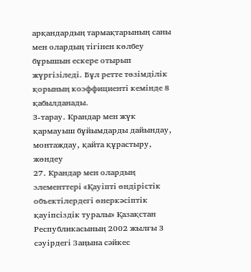арқандардың тармақтарының саны мен олардың тігінен көлбеу бұрышын ескере отырып жүргізіледі. Бұл ретте төзімділік қорының коэффициенті кемінде 8 қабылданады.
3-тарау. Крандар мен жүк қармауыш бұйымдарды дайындау, монтаждау, қайта құрастыру, жөндеу
27. Крандар мен олардың элементтері «Қауіпті өндірістік объектілердегі өнеркәсіптік қауіпсіздік туралы» Қазақстан Республикасының 2002 жылғы 3 сәуірдегі Заңына сәйкес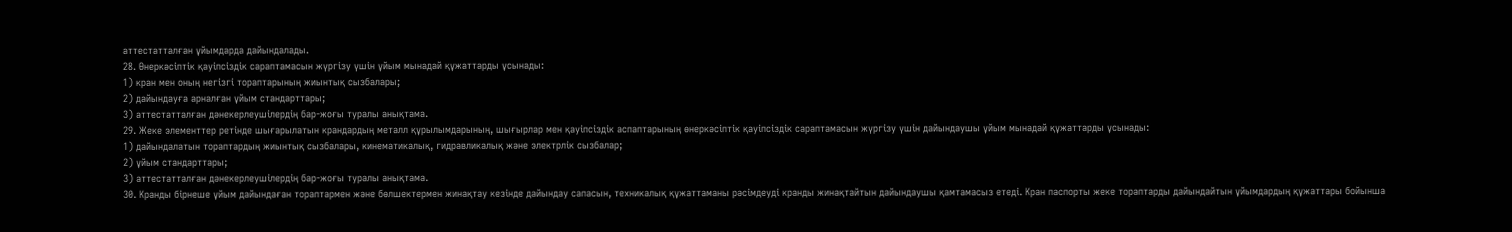аттестатталған ұйымдарда дайындалады.
28. Өнеркәсіптік қауіпсіздік сараптамасын жүргізу үшін ұйым мынадай құжаттарды ұсынады:
1) кран мен оның негізгі тораптарының жиынтық сызбалары;
2) дайындауға арналған ұйым стандарттары;
3) аттестатталған дәнекерлеушілердің бар-жоғы туралы анықтама.
29. Жеке элементтер ретінде шығарылатын крандардың металл құрылымдарының, шығырлар мен қауіпсіздік аспаптарының өнеркәсіптік қауіпсіздік сараптамасын жүргізу үшін дайындаушы ұйым мынадай құжаттарды ұсынады:
1) дайындалатын тораптардың жиынтық сызбалары, кинематикалық, гидравликалық және электрлік сызбалар;
2) ұйым стандарттары;
3) аттестатталған дәнекерлеушілердің бар-жоғы туралы анықтама.
30. Кранды бірнеше ұйым дайындаған тораптармен және бөлшектермен жинақтау кезінде дайындау сапасын, техникалық құжаттаманы рәсімдеуді кранды жинақтайтын дайындаушы қамтамасыз етеді. Кран паспорты жеке тораптарды дайындайтын ұйымдардың құжаттары бойынша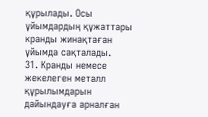құрылады. Осы ұйымдардың құжаттары кранды жинақтаған ұйымда сақталады.
31. Кранды немесе жекелеген металл құрылымдарын дайындауға арналған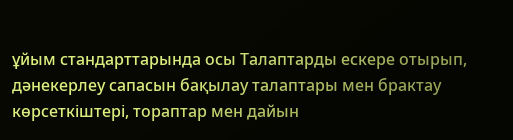ұйым стандарттарында осы Талаптарды ескере отырып, дәнекерлеу сапасын бақылау талаптары мен брактау көрсеткіштері, тораптар мен дайын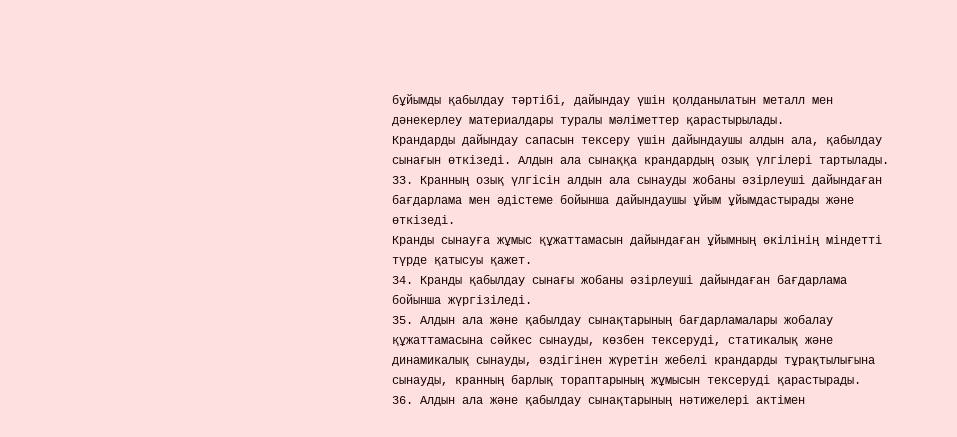бұйымды қабылдау тәртібі, дайындау үшін қолданылатын металл мен дәнекерлеу материалдары туралы мәліметтер қарастырылады.
Крандарды дайындау сапасын тексеру үшін дайындаушы алдын ала, қабылдау сынағын өткізеді. Алдын ала сынаққа крандардың озық үлгілері тартылады.
33. Кранның озық үлгісін алдын ала сынауды жобаны әзірлеуші дайындаған бағдарлама мен әдістеме бойынша дайындаушы ұйым ұйымдастырады және өткізеді.
Кранды сынауға жұмыс құжаттамасын дайындаған ұйымның өкілінің міндетті түрде қатысуы қажет.
34. Кранды қабылдау сынағы жобаны әзірлеуші дайындаған бағдарлама бойынша жүргізіледі.
35. Алдын ала және қабылдау сынақтарының бағдарламалары жобалау құжаттамасына сәйкес сынауды, көзбен тексеруді, статикалық және динамикалық сынауды, өздігінен жүретін жебелі крандарды тұрақтылығына сынауды, кранның барлық тораптарының жұмысын тексеруді қарастырады.
36. Алдын ала және қабылдау сынақтарының нәтижелері актімен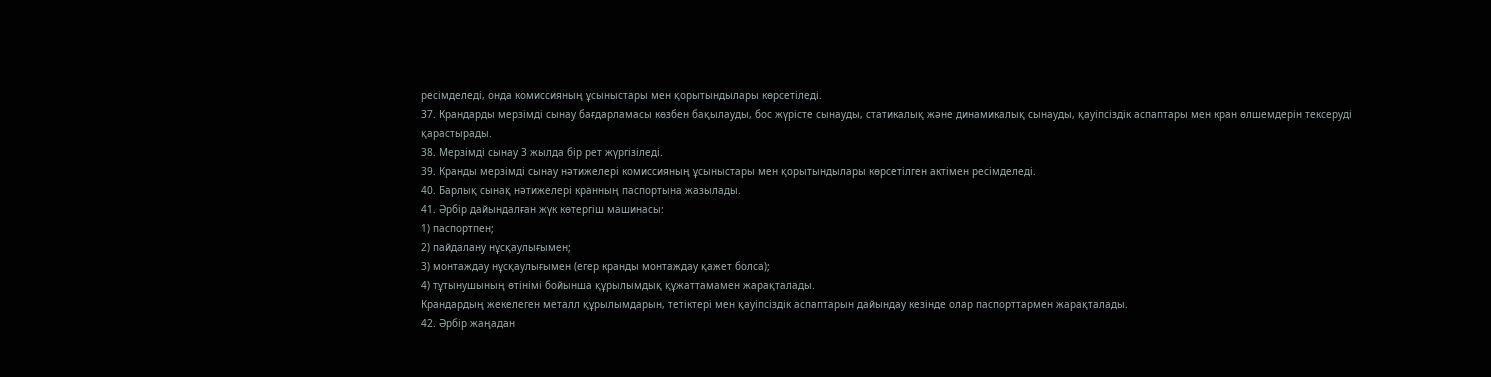ресімделеді, онда комиссияның ұсыныстары мен қорытындылары көрсетіледі.
37. Крандарды мерзімді сынау бағдарламасы көзбен бақылауды, бос жүрісте сынауды, статикалық және динамикалық сынауды, қауіпсіздік аспаптары мен кран өлшемдерін тексеруді қарастырады.
38. Мерзімді сынау 3 жылда бір рет жүргізіледі.
39. Кранды мерзімді сынау нәтижелері комиссияның ұсыныстары мен қорытындылары көрсетілген актімен ресімделеді.
40. Барлық сынақ нәтижелері кранның паспортына жазылады.
41. Әрбір дайындалған жүк көтергіш машинасы:
1) паспортпен;
2) пайдалану нұсқаулығымен;
3) монтаждау нұсқаулығымен (егер кранды монтаждау қажет болса);
4) тұтынушының өтінімі бойынша құрылымдық құжаттамамен жарақталады.
Крандардың жекелеген металл құрылымдарын, тетіктері мен қауіпсіздік аспаптарын дайындау кезінде олар паспорттармен жарақталады.
42. Әрбір жаңадан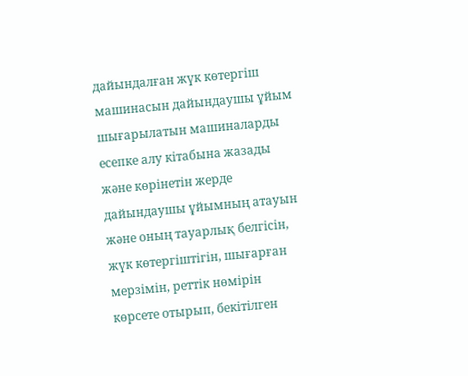дайындалған жүк көтергіш машинасын дайындаушы ұйым шығарылатын машиналарды есепке алу кітабына жазады және көрінетін жерде дайындаушы ұйымның атауын және оның тауарлық белгісін, жүк көтергіштігін, шығарған мерзімін, реттік нөмірін көрсете отырып, бекітілген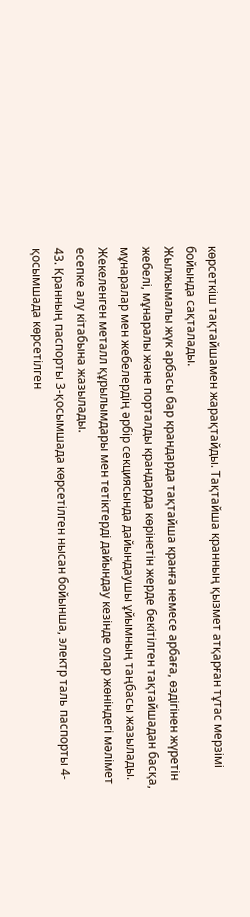көрсеткіш тақтайшамен жарақтайды. Тақтайша кранның қызмет атқарған тұтас мерзімі бойында сақталады.
Жылжымалы жүк арбасы бар крандарда тақтайша кранға немесе арбаға, өздігінен жүретін жебелі, мұнаралы және порталды крандарда көрінетін жерде бекітілген тақтайшадан басқа, мұнаралар мен жебелердің әрбір секциясында дайындаушы ұйымның таңбасы жазылады.
Жекеленген металл құрылымдары мен тетіктерді дайындау кезінде олар жөніндегі мәлімет есепке алу кітабына жазылады.
43. Кранның паспорты 3-қосымшада көрсетілген нысан бойынша, электр таль паспорты 4-қосымшада көрсетілген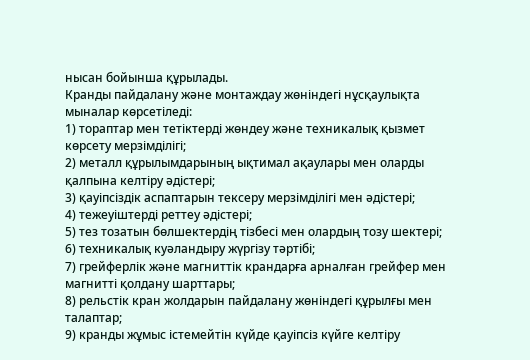нысан бойынша құрылады.
Кранды пайдалану және монтаждау жөніндегі нұсқаулықта мыналар көрсетіледі:
1) тораптар мен тетіктерді жөндеу және техникалық қызмет көрсету мерзімділігі;
2) металл құрылымдарының ықтимал ақаулары мен оларды қалпына келтіру әдістері;
3) қауіпсіздік аспаптарын тексеру мерзімділігі мен әдістері;
4) тежеуіштерді реттеу әдістері;
5) тез тозатын бөлшектердің тізбесі мен олардың тозу шектері;
6) техникалық куәландыру жүргізу тәртібі;
7) грейферлік және магниттік крандарға арналған грейфер мен магнитті қолдану шарттары;
8) рельстік кран жолдарын пайдалану жөніндегі құрылғы мен талаптар;
9) кранды жұмыс істемейтін күйде қауіпсіз күйге келтіру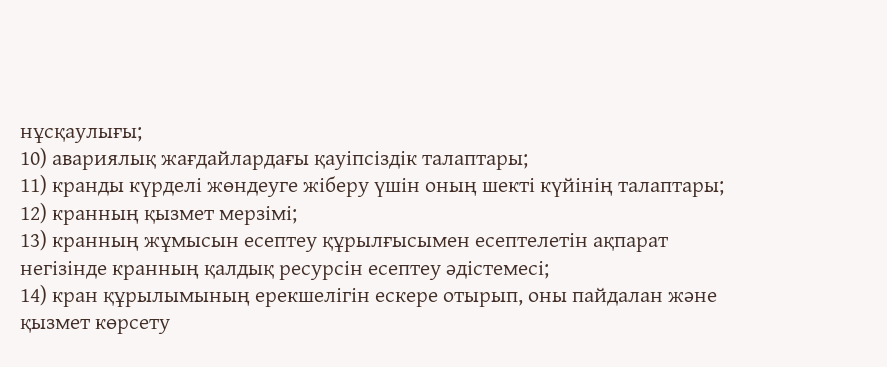нұсқаулығы;
10) авариялық жағдайлардағы қауіпсіздік талаптары;
11) кранды күрделі жөндеуге жіберу үшін оның шекті күйінің талаптары;
12) кранның қызмет мерзімі;
13) кранның жұмысын есептеу құрылғысымен есептелетін ақпарат негізінде кранның қалдық ресурсін есептеу әдістемесі;
14) кран құрылымының ерекшелігін ескере отырып, оны пайдалан және қызмет көрсету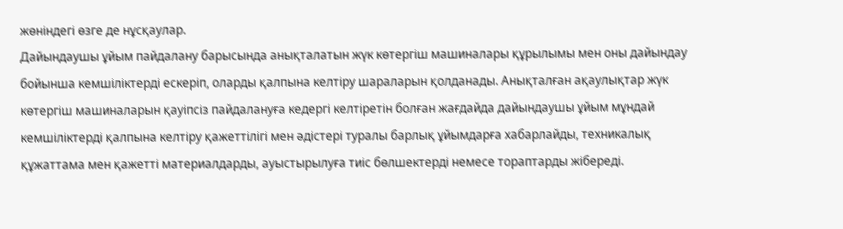жөніндегі өзге де нұсқаулар.
Дайындаушы ұйым пайдалану барысында анықталатын жүк көтергіш машиналары құрылымы мен оны дайындау бойынша кемшіліктерді ескеріп, оларды қалпына келтіру шараларын қолданады. Анықталған ақаулықтар жүк көтергіш машиналарын қауіпсіз пайдалануға кедергі келтіретін болған жағдайда дайындаушы ұйым мұндай кемшіліктерді қалпына келтіру қажеттілігі мен әдістері туралы барлық ұйымдарға хабарлайды, техникалық құжаттама мен қажетті материалдарды, ауыстырылуға тиіс бөлшектерді немесе тораптарды жібереді.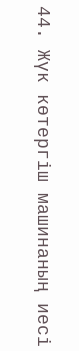44. Жүк көтергіш машинаның иесі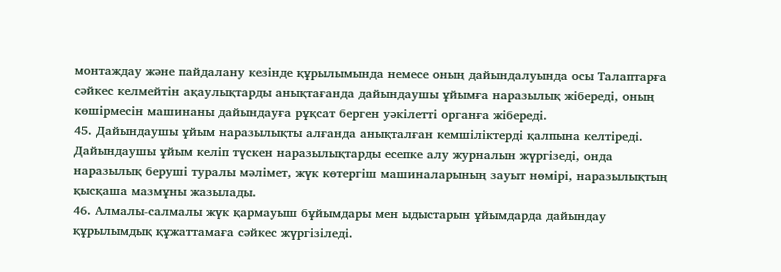монтаждау және пайдалану кезінде құрылымында немесе оның дайындалуында осы Талаптарға сәйкес келмейтін ақаулықтарды анықтағанда дайындаушы ұйымға наразылық жібереді, оның көшірмесін машинаны дайындауға рұқсат берген уәкілетті органға жібереді.
45. Дайындаушы ұйым наразылықты алғанда анықталған кемшіліктерді қалпына келтіреді.
Дайындаушы ұйым келіп түскен наразылықтарды есепке алу журналын жүргізеді, онда наразылық беруші туралы мәлімет, жүк көтергіш машиналарының зауыт нөмірі, наразылықтың қысқаша мазмұны жазылады.
46. Алмалы-салмалы жүк қармауыш бұйымдары мен ыдыстарын ұйымдарда дайындау құрылымдық құжаттамаға сәйкес жүргізіледі.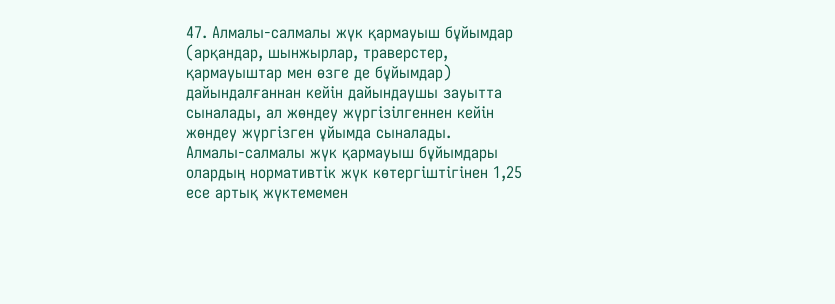47. Алмалы-салмалы жүк қармауыш бұйымдар (арқандар, шынжырлар, траверстер, қармауыштар мен өзге де бұйымдар) дайындалғаннан кейін дайындаушы зауытта сыналады, ал жөндеу жүргізілгеннен кейін жөндеу жүргізген ұйымда сыналады.
Алмалы-салмалы жүк қармауыш бұйымдары олардың нормативтік жүк көтергіштігінен 1,25 есе артық жүктемемен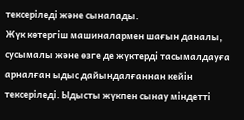тексеріледі және сыналады.
Жүк көтергіш машиналармен шағын даналы, сусымалы және өзге де жүктерді тасымалдауға арналған ыдыс дайындалғаннан кейін тексеріледі. Ыдысты жүкпен сынау міндетті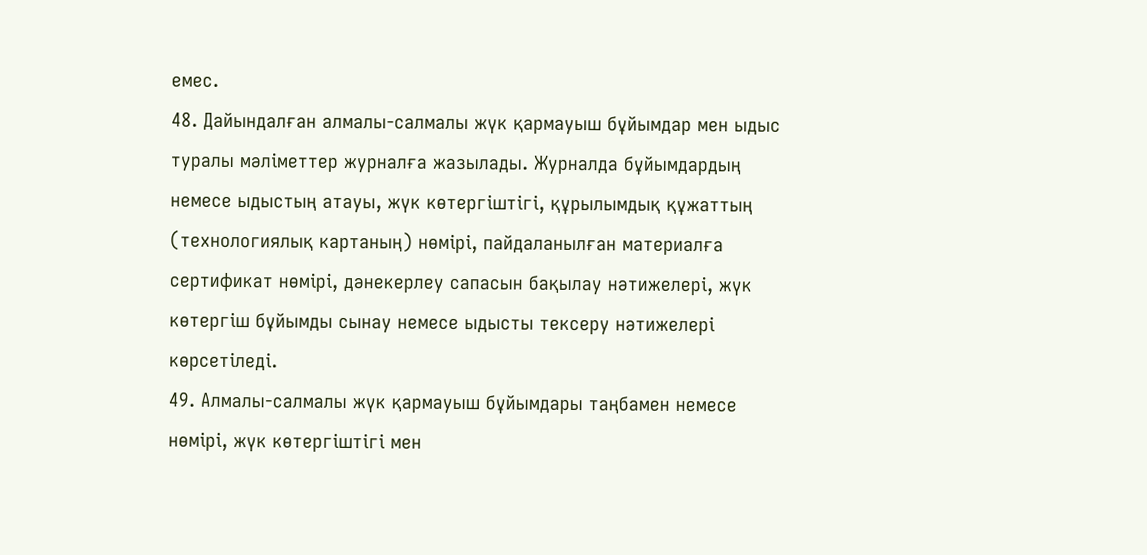емес.
48. Дайындалған алмалы-салмалы жүк қармауыш бұйымдар мен ыдыс туралы мәліметтер журналға жазылады. Журналда бұйымдардың немесе ыдыстың атауы, жүк көтергіштігі, құрылымдық құжаттың (технологиялық картаның) нөмірі, пайдаланылған материалға сертификат нөмірі, дәнекерлеу сапасын бақылау нәтижелері, жүк көтергіш бұйымды сынау немесе ыдысты тексеру нәтижелері көрсетіледі.
49. Алмалы-салмалы жүк қармауыш бұйымдары таңбамен немесе нөмірі, жүк көтергіштігі мен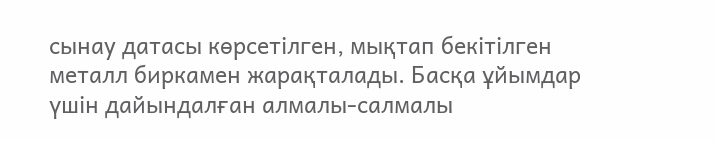сынау датасы көрсетілген, мықтап бекітілген металл биркамен жарақталады. Басқа ұйымдар үшін дайындалған алмалы-салмалы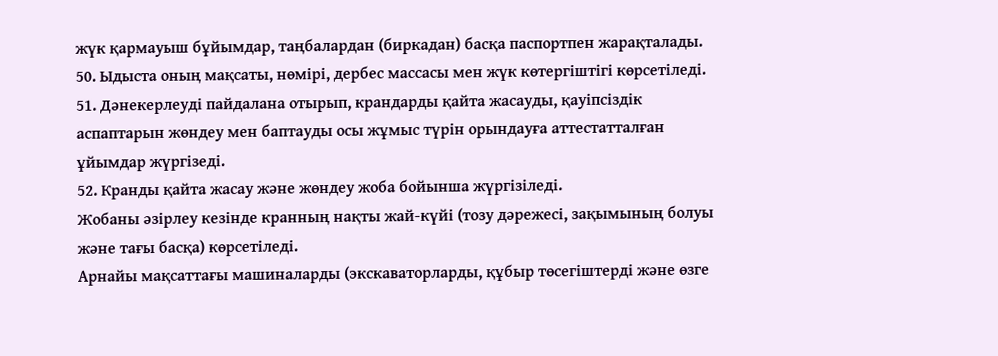жүк қармауыш бұйымдар, таңбалардан (биркадан) басқа паспортпен жарақталады.
50. Ыдыста оның мақсаты, нөмірі, дербес массасы мен жүк көтергіштігі көрсетіледі.
51. Дәнекерлеуді пайдалана отырып, крандарды қайта жасауды, қауіпсіздік аспаптарын жөндеу мен баптауды осы жұмыс түрін орындауға аттестатталған ұйымдар жүргізеді.
52. Кранды қайта жасау және жөндеу жоба бойынша жүргізіледі.
Жобаны әзірлеу кезінде кранның нақты жай-күйі (тозу дәрежесі, зақымының болуы және тағы басқа) көрсетіледі.
Арнайы мақсаттағы машиналарды (экскаваторларды, құбыр төсегіштерді және өзге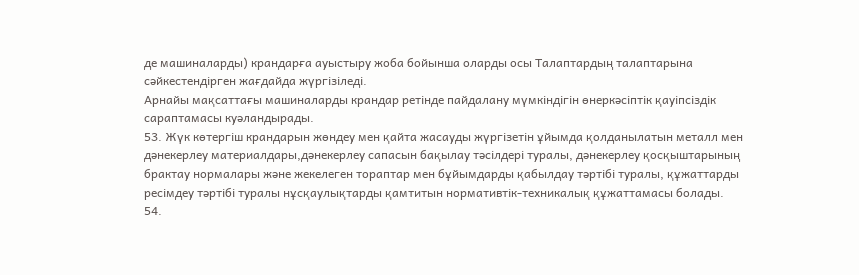де машиналарды) крандарға ауыстыру жоба бойынша оларды осы Талаптардың талаптарына сәйкестендірген жағдайда жүргізіледі.
Арнайы мақсаттағы машиналарды крандар ретінде пайдалану мүмкіндігін өнеркәсіптік қауіпсіздік сараптамасы куәландырады.
53. Жүк көтергіш крандарын жөндеу мен қайта жасауды жүргізетін ұйымда қолданылатын металл мен дәнекерлеу материалдары,дәнекерлеу сапасын бақылау тәсілдері туралы, дәнекерлеу қосқыштарының брактау нормалары және жекелеген тораптар мен бұйымдарды қабылдау тәртібі туралы, құжаттарды ресімдеу тәртібі туралы нұсқаулықтарды қамтитын нормативтік-техникалық құжаттамасы болады.
54.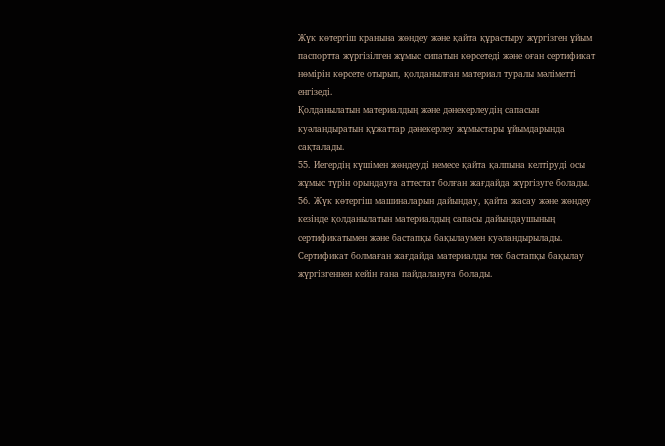Жүк көтергіш кранына жөндеу және қайта құрастыру жүргізген ұйым паспортта жүргізілген жұмыс сипатын көрсетеді және оған сертификат нөмірін көрсете отырып, қолданылған материал туралы мәліметті енгізеді.
Қолданылатын материалдың және дәнекерлеудің сапасын куәландыратын құжаттар дәнекерлеу жұмыстары ұйымдарында сақталады.
55. Иегердің күшімен жөндеуді немесе қайта қалпына келтіруді осы жұмыс түрін орындауға аттестат болған жағдайда жүргізуге болады.
56. Жүк көтергіш машиналарын дайындау, қайта жасау және жөндеу кезінде қолданылатын материалдың сапасы дайындаушының сертификатымен және бастапқы бақылаумен куәландырылады.
Сертификат болмаған жағдайда материалды тек бастапқы бақылау жүргізгеннен кейін ғана пайдалануға болады.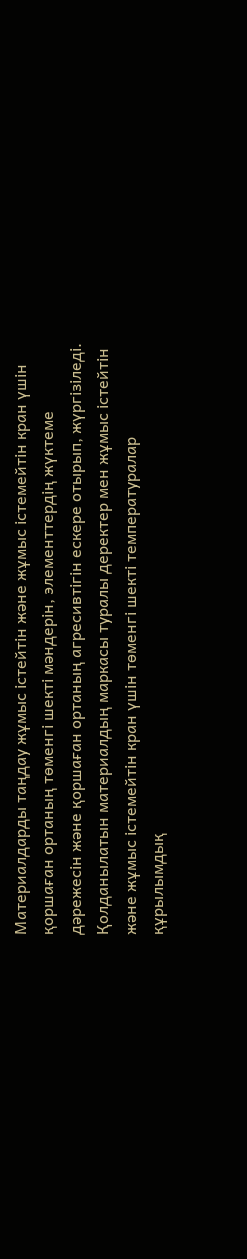Материалдарды таңдау жұмыс істейтін және жұмыс істемейтін кран үшін қоршаған ортаның төменгі шекті мәндерін, элементтердің жүктеме дәрежесін және қоршаған ортаның агресивтігін ескере отырып, жүргізіледі. Қолданылатын материалдың маркасы туралы деректер мен жұмыс істейтін және жұмыс істемейтін кран үшін төменгі шекті температуралар құрылымдық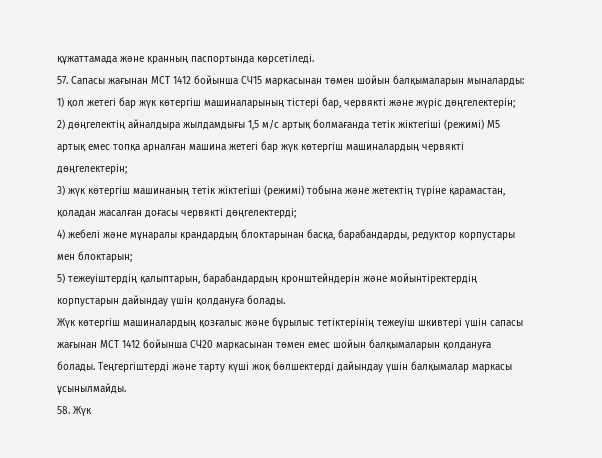құжаттамада және кранның паспортында көрсетіледі.
57. Сапасы жағынан МСТ 1412 бойынша СЧ15 маркасынан төмен шойын балқымаларын мыналарды:
1) қол жетегі бар жүк көтергіш машиналарының тістері бар, червякті және жүріс дөңгелектерін;
2) дөңгелектің айналдыра жылдамдығы 1,5 м/с артық болмағанда тетік жіктегіші (режимі) М5 артық емес топқа арналған машина жетегі бар жүк көтергіш машиналардың червякті дөңгелектерін;
3) жүк көтергіш машинаның тетік жіктегіші (режимі) тобына және жетектің түріне қарамастан, қоладан жасалған доғасы червякті дөңгелектерді;
4) жебелі және мұнаралы крандардың блоктарынан басқа, барабандарды, редуктор корпустары мен блоктарын;
5) тежеуіштердің қалыптарын, барабандардың кронштейндерін және мойынтіректердің корпустарын дайындау үшін қолдануға болады.
Жүк көтергіш машиналардың қозғалыс және бұрылыс тетіктерінің тежеуіш шкивтері үшін сапасы жағынан МСТ 1412 бойынша СЧ20 маркасынан төмен емес шойын балқымаларын қолдануға болады. Теңгергіштерді және тарту күші жоқ бөлшектерді дайындау үшін балқымалар маркасы ұсынылмайды.
58. Жүк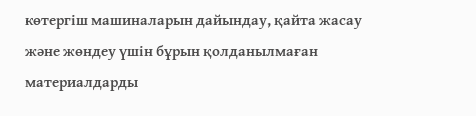көтергіш машиналарын дайындау, қайта жасау және жөндеу үшін бұрын қолданылмаған материалдарды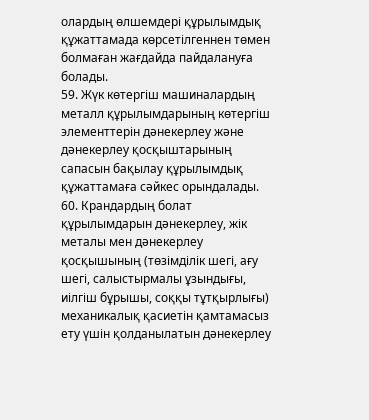олардың өлшемдері құрылымдық құжаттамада көрсетілгеннен төмен болмаған жағдайда пайдалануға болады.
59. Жүк көтергіш машиналардың металл құрылымдарының көтергіш элементтерін дәнекерлеу және дәнекерлеу қосқыштарының сапасын бақылау құрылымдық құжаттамаға сәйкес орындалады.
60. Крандардың болат құрылымдарын дәнекерлеу, жік металы мен дәнекерлеу қосқышының (төзімділік шегі, ағу шегі, салыстырмалы ұзындығы, иілгіш бұрышы, соққы тұтқырлығы) механикалық қасиетін қамтамасыз ету үшін қолданылатын дәнекерлеу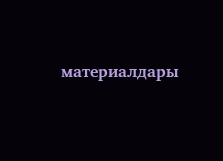материалдары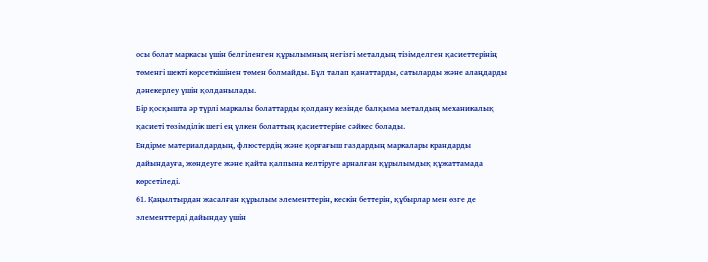осы болат маркасы үшін белгіленген құрылымның негізгі металдың тізімделген қасиеттерінің төменгі шекті көрсеткішінен төмен болмайды. Бұл талап қанаттарды, сатыларды және алаңдарды дәнекерлеу үшін қолданылады.
Бір қосқышта әр түрлі маркалы болаттарды қолдану кезінде балқыма металдың механикалық қасиеті төзімділік шегі ең үлкен болаттың қасиеттеріне сәйкес болады.
Ендірме материалдардың, флюстердің және қорғағыш газдардың маркалары крандарды дайындауға, жөндеуге және қайта қалпына келтіруге арналған құрылымдық құжаттамада көрсетіледі.
61. Қаңылтырдан жасалған құрылым элементтерін, кескін беттерін, құбырлар мен өзге де элементтерді дайындау үшін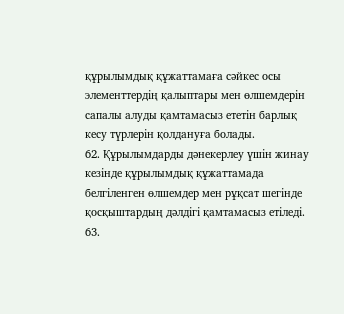құрылымдық құжаттамаға сәйкес осы элементтердің қалыптары мен өлшемдерін сапалы алуды қамтамасыз ететін барлық кесу түрлерін қолдануға болады.
62. Құрылымдарды дәнекерлеу үшін жинау кезінде құрылымдық құжаттамада белгіленген өлшемдер мен рұқсат шегінде қосқыштардың дәлдігі қамтамасыз етіледі.
63.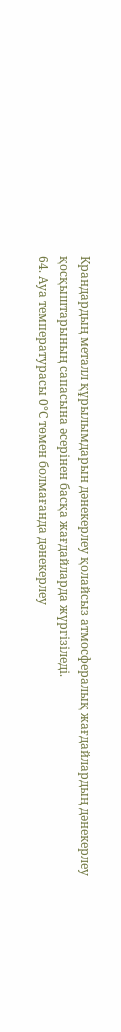Крандардың металл құрылымдарын дәнекерлеу қолайсыз атмосфералық жағдайлардың дәнекерлеу қосқыштарының сапасына әсерінен басқа жағдайларда жүргізіледі.
64. Ауа температурасы 0°С төмен болмағанда дәнекерлеу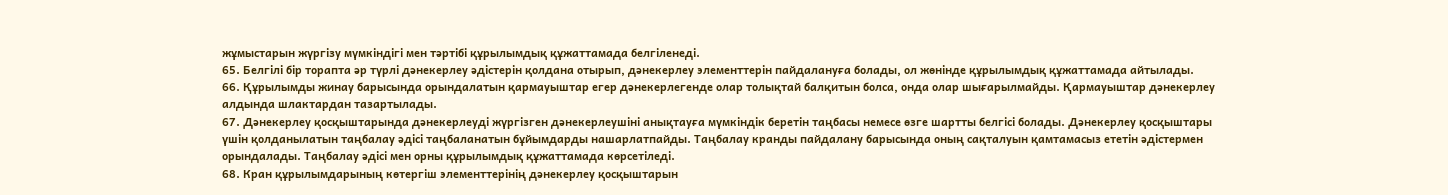жұмыстарын жүргізу мүмкіндігі мен тәртібі құрылымдық құжаттамада белгіленеді.
65. Белгілі бір торапта әр түрлі дәнекерлеу әдістерін қолдана отырып, дәнекерлеу элементтерін пайдалануға болады, ол жөнінде құрылымдық құжаттамада айтылады.
66. Құрылымды жинау барысында орындалатын қармауыштар егер дәнекерлегенде олар толықтай балқитын болса, онда олар шығарылмайды. Қармауыштар дәнекерлеу алдында шлактардан тазартылады.
67. Дәнекерлеу қосқыштарында дәнекерлеуді жүргізген дәнекерлеушіні анықтауға мүмкіндік беретін таңбасы немесе өзге шартты белгісі болады. Дәнекерлеу қосқыштары үшін қолданылатын таңбалау әдісі таңбаланатын бұйымдарды нашарлатпайды. Таңбалау кранды пайдалану барысында оның сақталуын қамтамасыз ететін әдістермен орындалады. Таңбалау әдісі мен орны құрылымдық құжаттамада көрсетіледі.
68. Кран құрылымдарының көтергіш элементтерінің дәнекерлеу қосқыштарын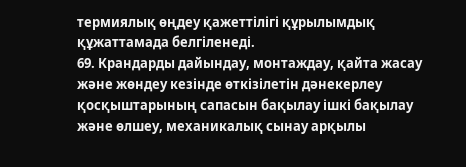термиялық өңдеу қажеттілігі құрылымдық құжаттамада белгіленеді.
69. Крандарды дайындау, монтаждау, қайта жасау және жөндеу кезінде өткізілетін дәнекерлеу қосқыштарының сапасын бақылау ішкі бақылау және өлшеу, механикалық сынау арқылы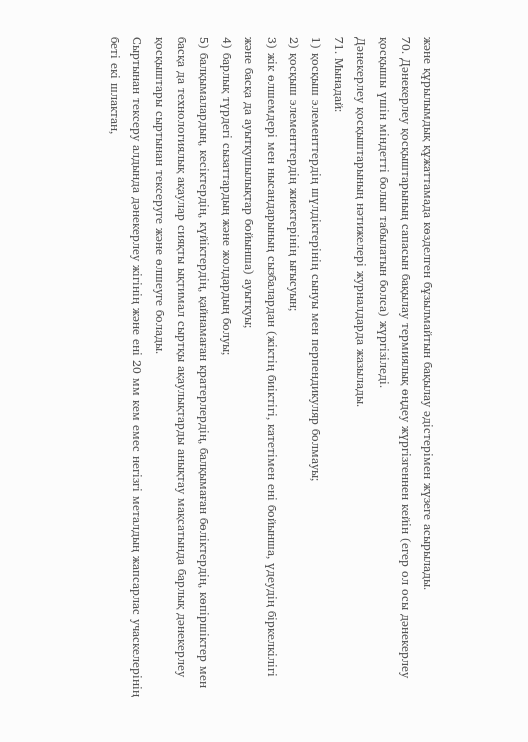және құрылымдық құжаттамада көзделген бұзылмайтын бақылау әдістерімен жүзеге асырылады.
70. Дәнекерлеу қосқыштарының сапасын бақылау термиялық өңдеу жүргізгеннен кейін (егер ол осы дәнекерлеу қосқышы үшін міндетті болып табылатын болса) жүргізіледі.
Дәнекерлеу қосқыштарының нәтижелері журналдарда жазылады.
71. Мынадай:
1) қосқыш элементтердің шүлдіктерінің сынуы мен перпендикуляр болмауы;
2) қосқыш элементтердің жиектерінің ығысуын;
3) жік өлшемдері мен нысандарының сызбалардан (жіктің биіктігі, катетімен ені бойынша, үдеудің біркелкілігі және басқа да ауытқушылықтар бойынша) ауытқуы;
4) барлық түрдегі сызаттардың және жолдардың болуы;
5) балқымалардың, кесіктердің, күйіктердің, қайнамаған кратерлердің, балқымаған бөліктердің, көпіршіктер мен басқа да технологиялық ақаулар сияқты ықтимал сыртқы ақаулықтарды анықтау мақсатында барлық дәнекерлеу қосқыштары сыртынан тексеруге және өлшеуге болады.
Сыртынан тексеру алдында дәнекерлеу жігінің және ені 20 мм кем емес негізгі металдың жапсарлас учаскелерінің беті екі шлактан,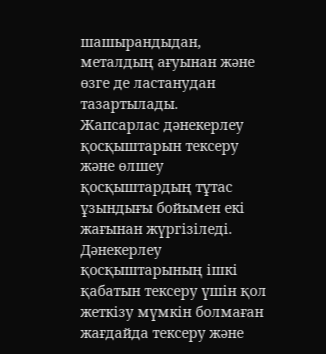шашырандыдан, металдың ағуынан және өзге де ластанудан тазартылады.
Жапсарлас дәнекерлеу қосқыштарын тексеру және өлшеу қосқыштардың тұтас ұзындығы бойымен екі жағынан жүргізіледі. Дәнекерлеу қосқыштарының ішкі қабатын тексеру үшін қол жеткізу мүмкін болмаған жағдайда тексеру және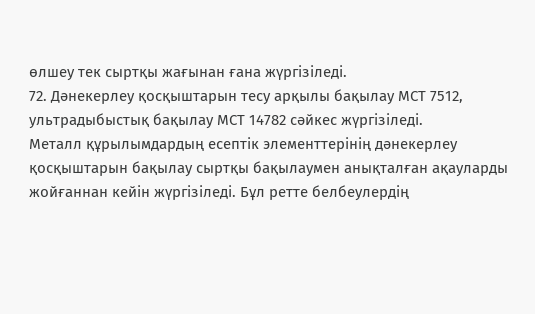өлшеу тек сыртқы жағынан ғана жүргізіледі.
72. Дәнекерлеу қосқыштарын тесу арқылы бақылау МСТ 7512, ультрадыбыстық бақылау МСТ 14782 сәйкес жүргізіледі.
Металл құрылымдардың есептік элементтерінің дәнекерлеу қосқыштарын бақылау сыртқы бақылаумен анықталған ақауларды жойғаннан кейін жүргізіледі. Бұл ретте белбеулердің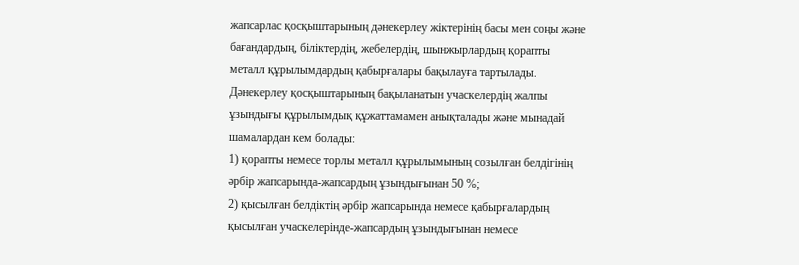жапсарлас қосқыштарының дәнекерлеу жіктерінің басы мен соңы және бағандардың, біліктердің, жебелердің, шынжырлардың қорапты металл құрылымдардың қабырғалары бақылауға тартылады.
Дәнекерлеу қосқыштарының бақыланатын учаскелердің жалпы ұзындығы құрылымдық құжаттамамен анықталады және мынадай шамалардан кем болады:
1) қорапты немесе торлы металл құрылымының созылған белдігінің әрбір жапсарында-жапсардың ұзындығынан 50 %;
2) қысылған белдіктің әрбір жапсарында немесе қабырғалардың қысылған учаскелерінде-жапсардың ұзындығынан немесе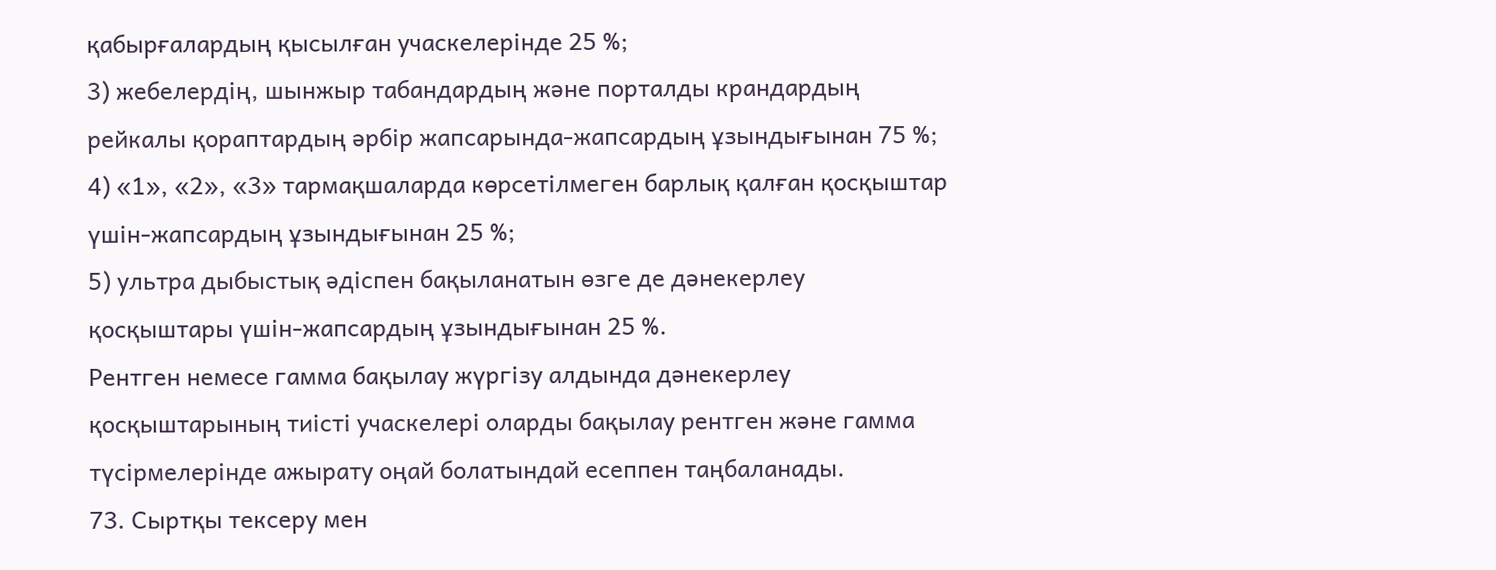қабырғалардың қысылған учаскелерінде 25 %;
3) жебелердің, шынжыр табандардың және порталды крандардың рейкалы қораптардың әрбір жапсарында-жапсардың ұзындығынан 75 %;
4) «1», «2», «3» тармақшаларда көрсетілмеген барлық қалған қосқыштар үшін-жапсардың ұзындығынан 25 %;
5) ультра дыбыстық әдіспен бақыланатын өзге де дәнекерлеу қосқыштары үшін-жапсардың ұзындығынан 25 %.
Рентген немесе гамма бақылау жүргізу алдында дәнекерлеу қосқыштарының тиісті учаскелері оларды бақылау рентген және гамма түсірмелерінде ажырату оңай болатындай есеппен таңбаланады.
73. Сыртқы тексеру мен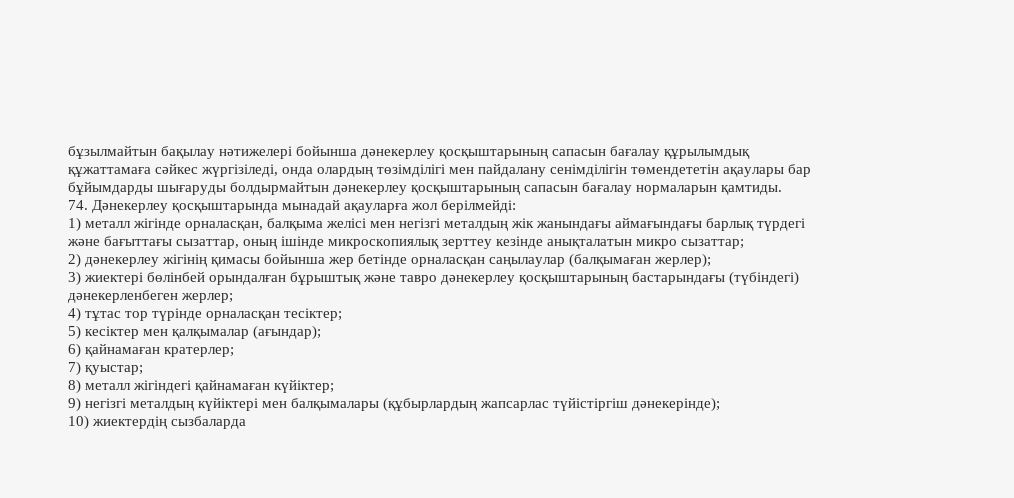бұзылмайтын бақылау нәтижелері бойынша дәнекерлеу қосқыштарының сапасын бағалау құрылымдық құжаттамаға сәйкес жүргізіледі, онда олардың төзімділігі мен пайдалану сенімділігін төмендететін ақаулары бар бұйымдарды шығаруды болдырмайтын дәнекерлеу қосқыштарының сапасын бағалау нормаларын қамтиды.
74. Дәнекерлеу қосқыштарында мынадай ақауларға жол берілмейді:
1) металл жігінде орналасқан, балқыма желісі мен негізгі металдың жік жанындағы аймағындағы барлық түрдегі және бағыттағы сызаттар, оның ішінде микроскопиялық зерттеу кезінде анықталатын микро сызаттар;
2) дәнекерлеу жігінің қимасы бойынша жер бетінде орналасқан саңылаулар (балқымаған жерлер);
3) жиектері бөлінбей орындалған бұрыштық және тавро дәнекерлеу қосқыштарының бастарындағы (түбіндегі) дәнекерленбеген жерлер;
4) тұтас тор түрінде орналасқан тесіктер;
5) кесіктер мен қалқымалар (ағындар);
6) қайнамаған кратерлер;
7) қуыстар;
8) металл жігіндегі қайнамаған күйіктер;
9) негізгі металдың күйіктері мен балқымалары (құбырлардың жапсарлас түйістіргіш дәнекерінде);
10) жиектердің сызбаларда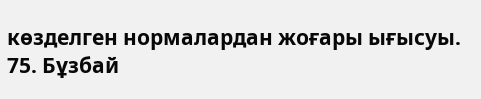көзделген нормалардан жоғары ығысуы.
75. Бұзбай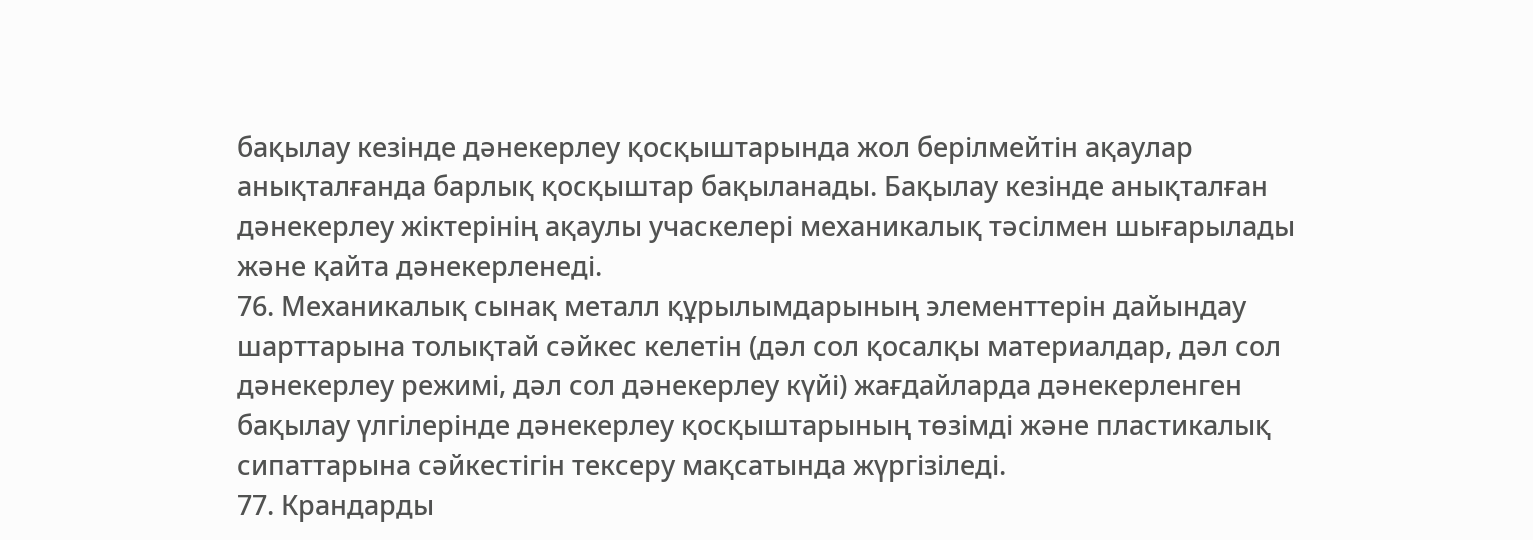бақылау кезінде дәнекерлеу қосқыштарында жол берілмейтін ақаулар анықталғанда барлық қосқыштар бақыланады. Бақылау кезінде анықталған дәнекерлеу жіктерінің ақаулы учаскелері механикалық тәсілмен шығарылады және қайта дәнекерленеді.
76. Механикалық сынақ металл құрылымдарының элементтерін дайындау шарттарына толықтай сәйкес келетін (дәл сол қосалқы материалдар, дәл сол дәнекерлеу режимі, дәл сол дәнекерлеу күйі) жағдайларда дәнекерленген бақылау үлгілерінде дәнекерлеу қосқыштарының төзімді және пластикалық сипаттарына сәйкестігін тексеру мақсатында жүргізіледі.
77. Крандарды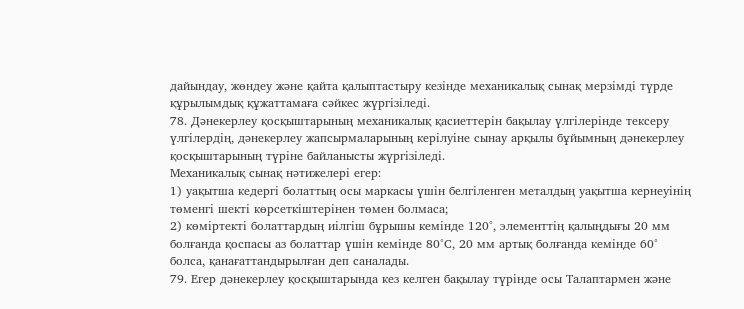дайындау, жөндеу және қайта қалыптастыру кезінде механикалық сынақ мерзімді түрде құрылымдық құжаттамаға сәйкес жүргізіледі.
78. Дәнекерлеу қосқыштарының механикалық қасиеттерін бақылау үлгілерінде тексеру үлгілердің, дәнекерлеу жапсырмаларының керілуіне сынау арқылы бұйымның дәнекерлеу қосқыштарының түріне байланысты жүргізіледі.
Механикалық сынақ нәтижелері егер:
1) уақытша кедергі болаттың осы маркасы үшін белгіленген металдың уақытша кернеуінің төменгі шекті көрсеткіштерінен төмен болмаса;
2) көміртекті болаттардың иілгіш бұрышы кемінде 120°, элементтің қалыңдығы 20 мм болғанда қоспасы аз болаттар үшін кемінде 80°С, 20 мм артық болғанда кемінде 60° болса, қанағаттандырылған деп саналады.
79. Егер дәнекерлеу қосқыштарында кез келген бақылау түрінде осы Талаптармен және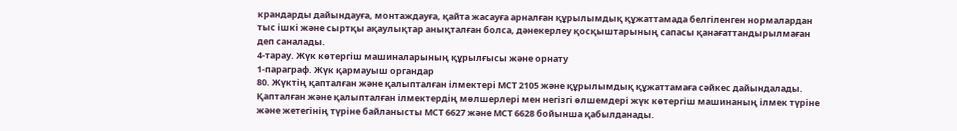крандарды дайындауға, монтаждауға, қайта жасауға арналған құрылымдық құжаттамада белгіленген нормалардан тыс ішкі және сыртқы ақаулықтар анықталған болса, дәнекерлеу қосқыштарының сапасы қанағаттандырылмаған деп саналады.
4-тарау. Жүк көтергіш машиналарының құрылғысы және орнату
1-параграф. Жүк қармауыш органдар
80. Жүктің қапталған және қалыпталған ілмектері МСТ 2105 және құрылымдық құжаттамаға сәйкес дайындалады. Қапталған және қалыпталған ілмектердің мөлшерлері мен негізгі өлшемдері жүк көтергіш машинаның ілмек түріне және жетегінің түріне байланысты МСТ 6627 және МСТ 6628 бойынша қабылданады.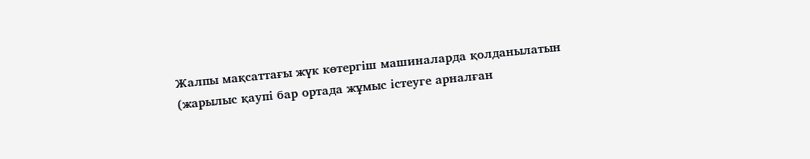Жалпы мақсаттағы жүк көтергіш машиналарда қолданылатын (жарылыс қаупі бар ортада жұмыс істеуге арналған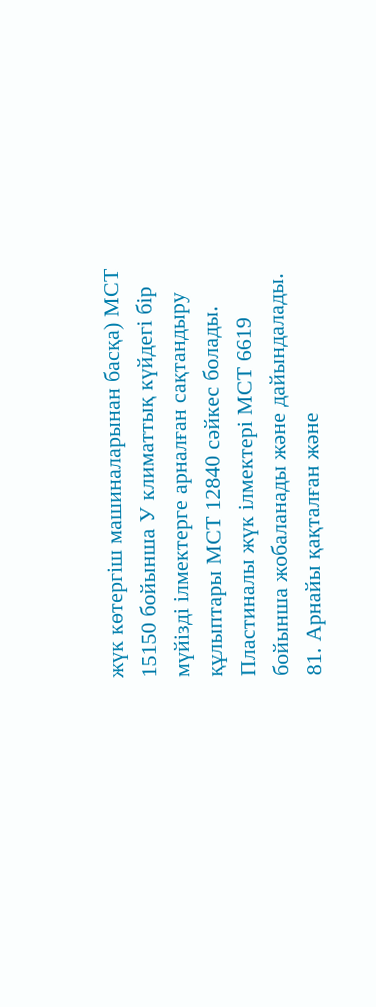жүк көтергіш машиналарынан басқа) МСТ 15150 бойынша У климаттық күйдегі бір мүйізді ілмектерге арналған сақтандыру құлыптары МСТ 12840 сәйкес болады.
Пластиналы жүк ілмектері МСТ 6619 бойынша жобаланады және дайындалады.
81. Арнайы қақталған және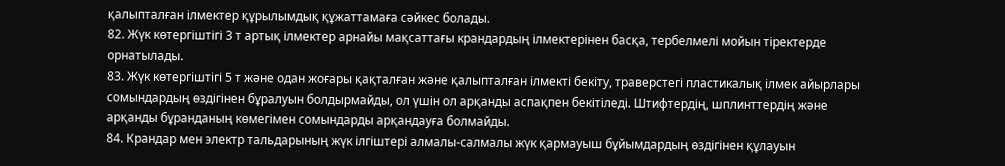қалыпталған ілмектер құрылымдық құжаттамаға сәйкес болады.
82. Жүк көтергіштігі 3 т артық ілмектер арнайы мақсаттағы крандардың ілмектерінен басқа, тербелмелі мойын тіректерде орнатылады.
83. Жүк көтергіштігі 5 т және одан жоғары қақталған және қалыпталған ілмекті бекіту, траверстегі пластикалық ілмек айырлары сомындардың өздігінен бұралуын болдырмайды, ол үшін ол арқанды аспақпен бекітіледі. Штифтердің, шплинттердің және арқанды бұранданың көмегімен сомындарды арқандауға болмайды.
84. Крандар мен электр тальдарының жүк ілгіштері алмалы-салмалы жүк қармауыш бұйымдардың өздігінен құлауын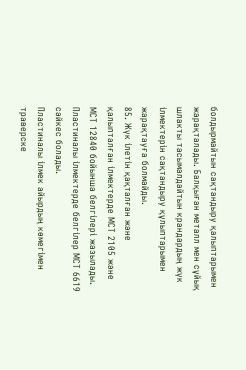болдырмайтын сақтандыру қалыптарымен жарақталады. Балқыған металл мен сұйық шлакты тасымалдайтын крандардың жүк ілмектерін сақтандыру құлыптарымен жарақтауға болмайды.
85. Жүк ілетін қақталған және қалыпталған ілмектерде МСТ 2105 және МСТ 12840 бойынша белгілері жазылады. Пластиналы ілмектерде белгілер МСТ 6619 сәйкес болады.
Пластиналы ілмек айырдың көмегімен траверске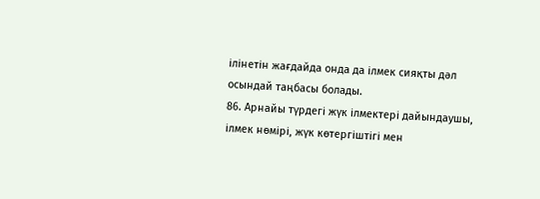ілінетін жағдайда онда да ілмек сияқты дәл осындай таңбасы болады.
86. Арнайы түрдегі жүк ілмектері дайындаушы, ілмек нөмірі, жүк көтергіштігі мен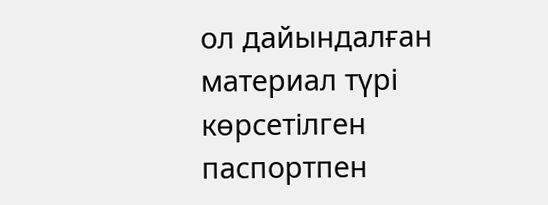ол дайындалған материал түрі көрсетілген паспортпен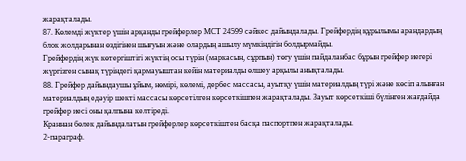жарақталады.
87. Көлемді жүктер үшін арқанды грейферлер МСТ 24599 сәйкес дайындалады. Грейфердің құрылымы арандардың блок жолдарынан өздігінен шығуын және олардың ашылу мүмкіндігін болдырмайды.
Грейфердің жүк көтергіштігі жүктің осы түрін (маркасын, сұрпын) төгу үшін пайдаланбас бұрын грейфер иегері жүргізген сынақ түріндегі қармауыштан кейін материалды өлшеу арқылы анықталады.
88. Грейфер дайындаушы ұйым, нөмірі, көлемі, дербес массасы, ауытқу үшін материалдың түрі және көсіп алынған материалдың едәуір шекті массасы көрсетілген көрсеткішпен жарақталады. Зауыт көрсеткіші бүлінген жағдайда грейфер иесі оны қалпына келтіреді.
Краннан бөлек дайындалатын грейферлер көрсеткіштен басқа паспортпен жарақталады.
2-параграф.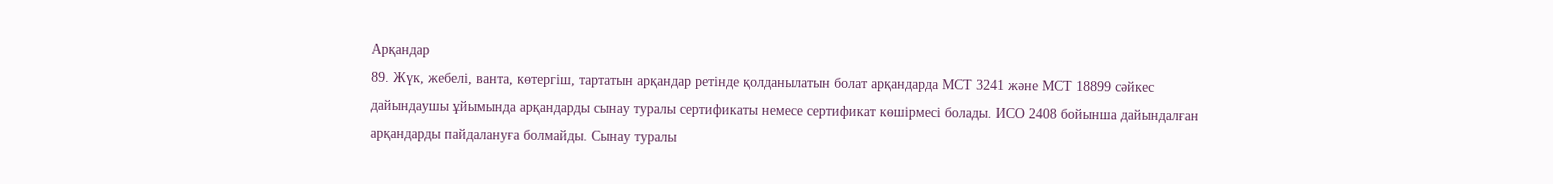Арқандар
89. Жүк, жебелі, ванта, көтергіш, тартатын арқандар ретінде қолданылатын болат арқандарда МСТ 3241 және МСТ 18899 сәйкес дайындаушы ұйымында арқандарды сынау туралы сертификаты немесе сертификат көшірмесі болады. ИСО 2408 бойынша дайындалған арқандарды пайдалануға болмайды. Сынау туралы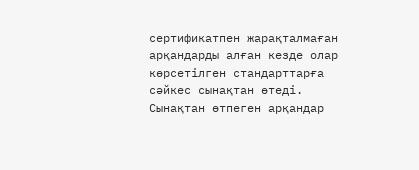сертификатпен жарақталмаған арқандарды алған кезде олар көрсетілген стандарттарға сәйкес сынақтан өтеді.
Сынақтан өтпеген арқандар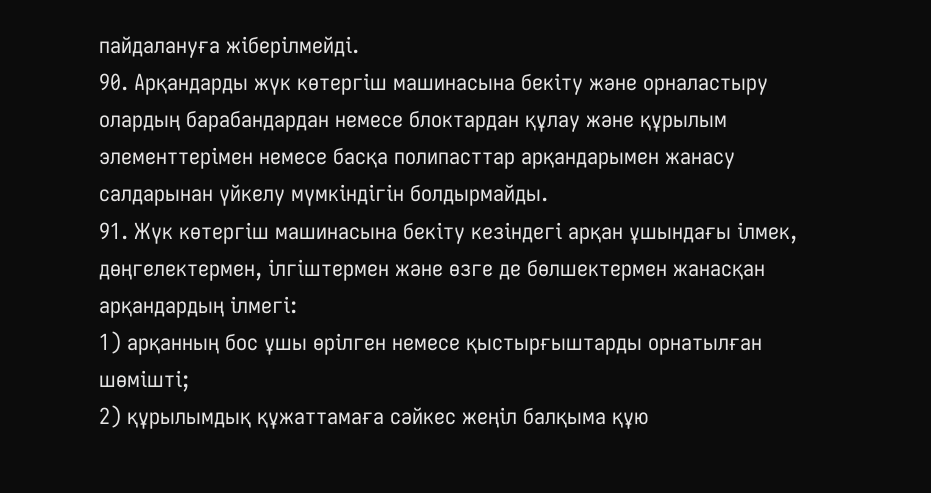пайдалануға жіберілмейді.
90. Арқандарды жүк көтергіш машинасына бекіту және орналастыру олардың барабандардан немесе блоктардан құлау және құрылым элементтерімен немесе басқа полипасттар арқандарымен жанасу салдарынан үйкелу мүмкіндігін болдырмайды.
91. Жүк көтергіш машинасына бекіту кезіндегі арқан ұшындағы ілмек, дөңгелектермен, ілгіштермен және өзге де бөлшектермен жанасқан арқандардың ілмегі:
1) арқанның бос ұшы өрілген немесе қыстырғыштарды орнатылған шөмішті;
2) құрылымдық құжаттамаға сәйкес жеңіл балқыма құю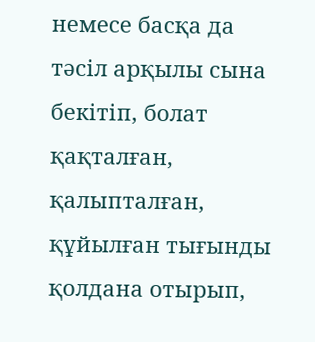немесе басқа да тәсіл арқылы сына бекітіп, болат қақталған, қалыпталған, құйылған тығынды қолдана отырып,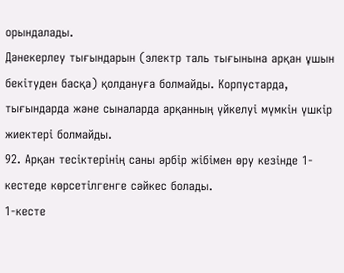орындалады.
Дәнекерлеу тығындарын (электр таль тығынына арқан ұшын бекітуден басқа) қолдануға болмайды. Корпустарда, тығындарда және сыналарда арқанның үйкелуі мүмкін үшкір жиектері болмайды.
92. Арқан тесіктерінің саны әрбір жібімен өру кезінде 1-кестеде көрсетілгенге сәйкес болады.
1-кесте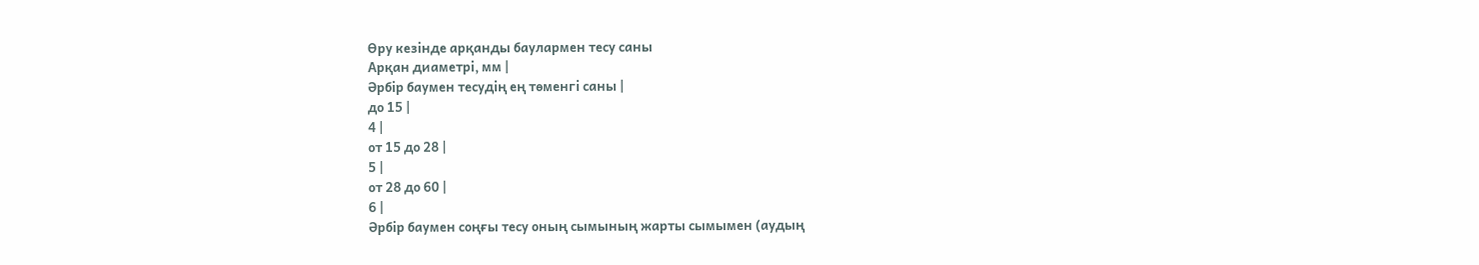Өру кезінде арқанды баулармен тесу саны
Арқан диаметрі, мм |
Әрбір баумен тесудің ең төменгі саны |
до 15 |
4 |
от 15 до 28 |
5 |
от 28 до 60 |
6 |
Әрбір баумен соңғы тесу оның сымының жарты сымымен (аудың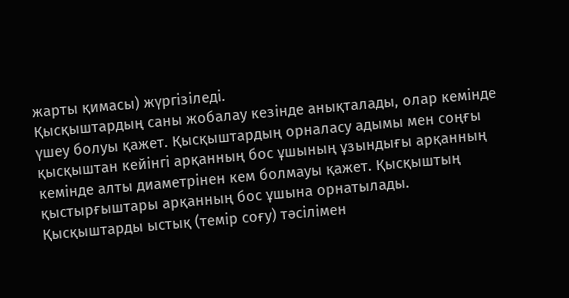жарты қимасы) жүргізіледі.
Қысқыштардың саны жобалау кезінде анықталады, олар кемінде үшеу болуы қажет. Қысқыштардың орналасу адымы мен соңғы қысқыштан кейінгі арқанның бос ұшының ұзындығы арқанның кемінде алты диаметрінен кем болмауы қажет. Қысқыштың қыстырғыштары арқанның бос ұшына орнатылады.
Қысқыштарды ыстық (темір соғу) тәсілімен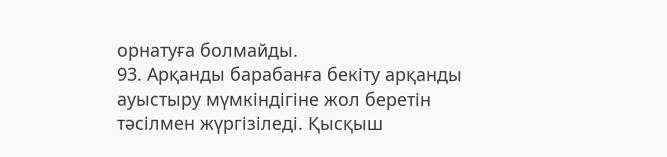орнатуға болмайды.
93. Арқанды барабанға бекіту арқанды ауыстыру мүмкіндігіне жол беретін тәсілмен жүргізіледі. Қысқыш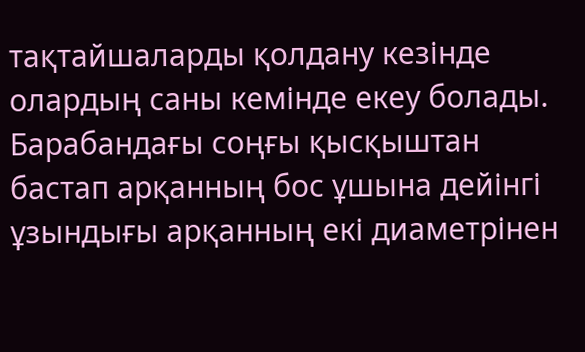тақтайшаларды қолдану кезінде олардың саны кемінде екеу болады. Барабандағы соңғы қысқыштан бастап арқанның бос ұшына дейінгі ұзындығы арқанның екі диаметрінен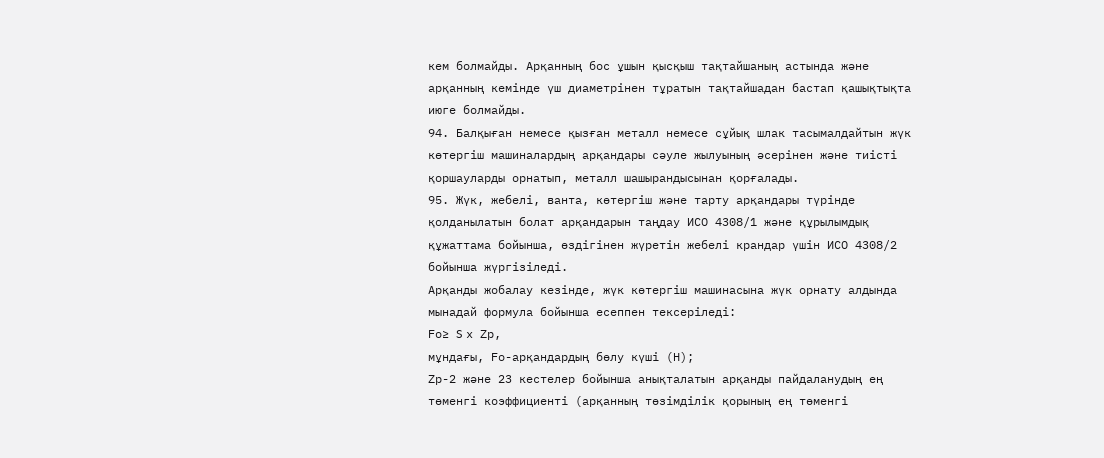кем болмайды. Арқанның бос ұшын қысқыш тақтайшаның астында және арқанның кемінде үш диаметрінен тұратын тақтайшадан бастап қашықтықта июге болмайды.
94. Балқыған немесе қызған металл немесе сұйық шлак тасымалдайтын жүк көтергіш машиналардың арқандары сәуле жылуының әсерінен және тиісті қоршауларды орнатып, металл шашырандысынан қорғалады.
95. Жүк, жебелі, ванта, көтергіш және тарту арқандары түрінде қолданылатын болат арқандарын таңдау ИСО 4308/1 және құрылымдық құжаттама бойынша, өздігінен жүретін жебелі крандар үшін ИСО 4308/2 бойынша жүргізіледі.
Арқанды жобалау кезінде, жүк көтергіш машинасына жүк орнату алдында мынадай формула бойынша есеппен тексеріледі:
Fо≥ S х Zр,
мұндағы, Fо-арқандардың бөлу күші (Н);
Zр-2 және 23 кестелер бойынша анықталатын арқанды пайдаланудың ең төменгі коэффициенті (арқанның төзімділік қорының ең төменгі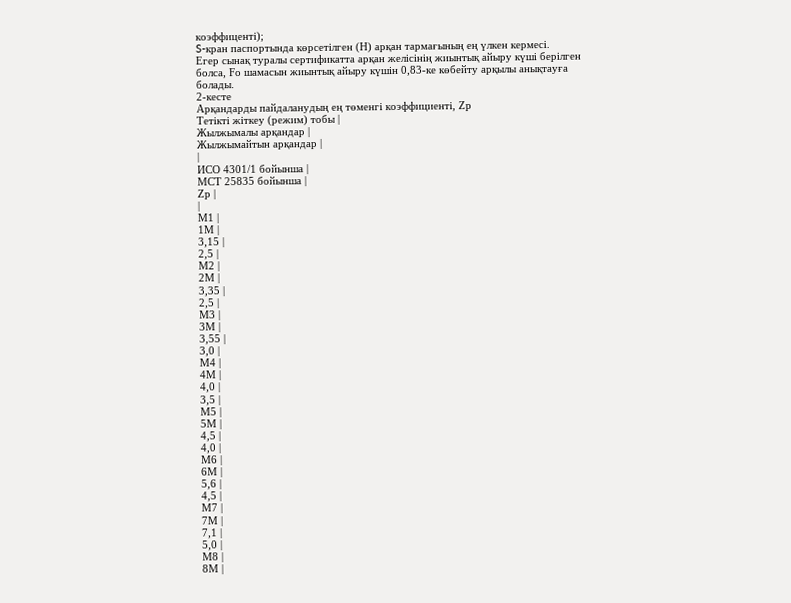коэффиценті);
S-кран паспортында көрсетілген (Н) арқан тармағының ең үлкен кермесі.
Егер сынақ туралы сертификатта арқан желісінің жиынтық айыру күші берілген болса, Fо шамасын жиынтық айыру күшін 0,83-ке көбейту арқылы анықтауға болады.
2-кесте
Арқандарды пайдаланудың ең төменгі коэффициенті, Zр
Тетікті жіткеу (режим) тобы |
Жылжымалы арқандар |
Жылжымайтын арқандар |
|
ИСО 4301/1 бойынша |
МСТ 25835 бойынша |
Zр |
|
М1 |
1М |
3,15 |
2,5 |
М2 |
2М |
3,35 |
2,5 |
М3 |
3М |
3,55 |
3,0 |
М4 |
4М |
4,0 |
3,5 |
М5 |
5М |
4,5 |
4,0 |
М6 |
6М |
5,6 |
4,5 |
М7 |
7М |
7,1 |
5,0 |
М8 |
8М |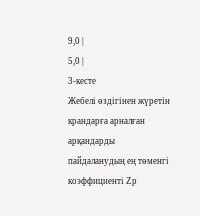9,0 |
5,0 |
3-кесте
Жебелі өздігінен жүретін крандарға арналған арқандарды
пайдаланудың ең төменгі коэффициенті Zр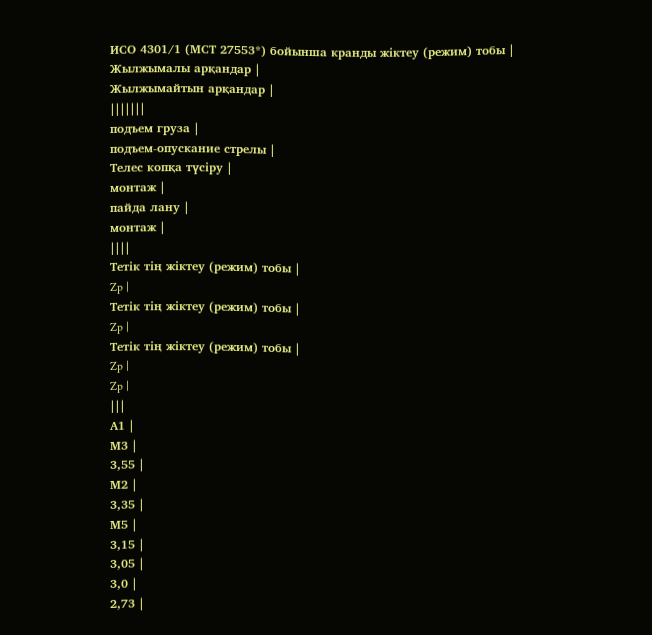ИСО 4301/1 (МСТ 27553*) бойынша кранды жіктеу (режим) тобы |
Жылжымалы арқандар |
Жылжымайтын арқандар |
|||||||
подъем груза |
подъем-опускание стрелы |
Телес копқа түсіру |
монтаж |
пайда лану |
монтаж |
||||
Тетік тің жіктеу (режим) тобы |
Zp |
Тетік тің жіктеу (режим) тобы |
Zp |
Тетік тің жіктеу (режим) тобы |
Zp |
Zp |
|||
А1 |
М3 |
3,55 |
М2 |
3,35 |
М5 |
3,15 |
3,05 |
3,0 |
2,73 |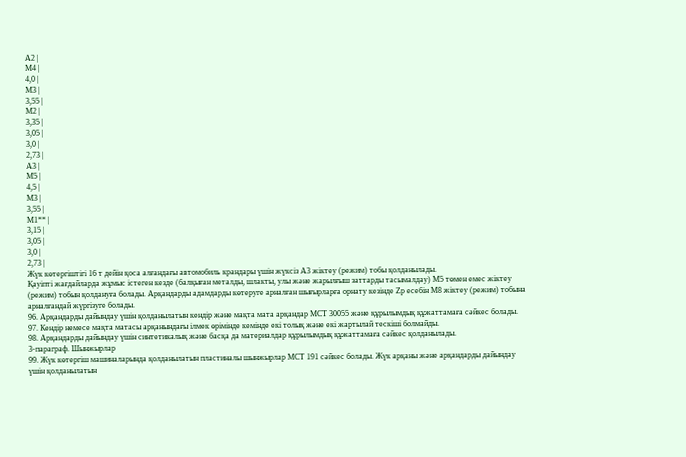А2 |
М4 |
4,0 |
М3 |
3,55 |
М2 |
3,35 |
3,05 |
3,0 |
2,73 |
А3 |
М5 |
4,5 |
М3 |
3,55 |
М1** |
3,15 |
3,05 |
3,0 |
2,73 |
Жүк көтергіштігі 16 т дейін қоса алғандағы автомобиль крандары үшін жүксіз А3 жіктеу (режим) тобы қолданылады.
Қауіпті жағдайларда жұмыс істеген кезде (балқыған металды, шлакты, улы және жарылғыш заттарды тасымалдау) М5 төмен емес жіктеу (режим) тобын қолдануға болады. Арқандарды адамдарды көтеруге арналған шығырларға орнату кезінде Zр есебін М8 жіктеу (режим) тобына арналғандай жүргізуге болады.
96. Арқандарды дайындау үшін қолданылатын кендір және мақта мата арқандар МСТ 30055 және құрылымдық құжаттамаға сәйкес болады.
97. Кендір немесе мақта матасы арқанындағы ілмек өрімінде кемінде екі толық және екі жартылай тескіші болмайды.
98. Арқандарды дайындау үшін синтетикалық және басқа да материалдар құрылымдық құжаттамаға сәйкес қолданылады.
3-параграф. Шынжырлар
99. Жүк көтергіш машиналарында қолданылатын пластиналы шынжырлар МСТ 191 сәйкес болады. Жүк арқаны және арқандарды дайындау үшін қолданылатын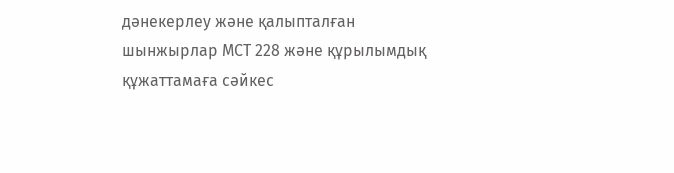дәнекерлеу және қалыпталған шынжырлар МСТ 228 және құрылымдық құжаттамаға сәйкес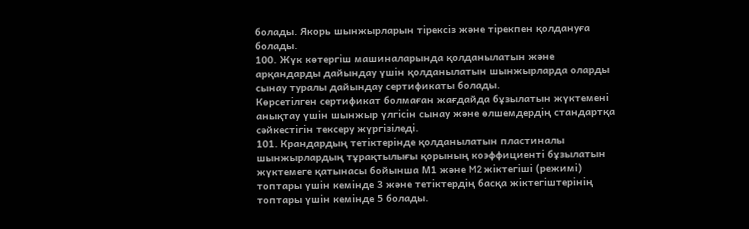болады. Якорь шынжырларын тірексіз және тірекпен қолдануға болады.
100. Жүк көтергіш машиналарында қолданылатын және арқандарды дайындау үшін қолданылатын шынжырларда оларды сынау туралы дайындау сертификаты болады.
Көрсетілген сертификат болмаған жағдайда бұзылатын жүктемені анықтау үшін шынжыр үлгісін сынау және өлшемдердің стандартқа сәйкестігін тексеру жүргізіледі.
101. Крандардың тетіктерінде қолданылатын пластиналы шынжырлардың тұрақтылығы қорының коэффициенті бұзылатын жүктемеге қатынасы бойынша М1 және M2 жіктегіші (режимі) топтары үшін кемінде 3 және тетіктердің басқа жіктегіштерінің топтары үшін кемінде 5 болады.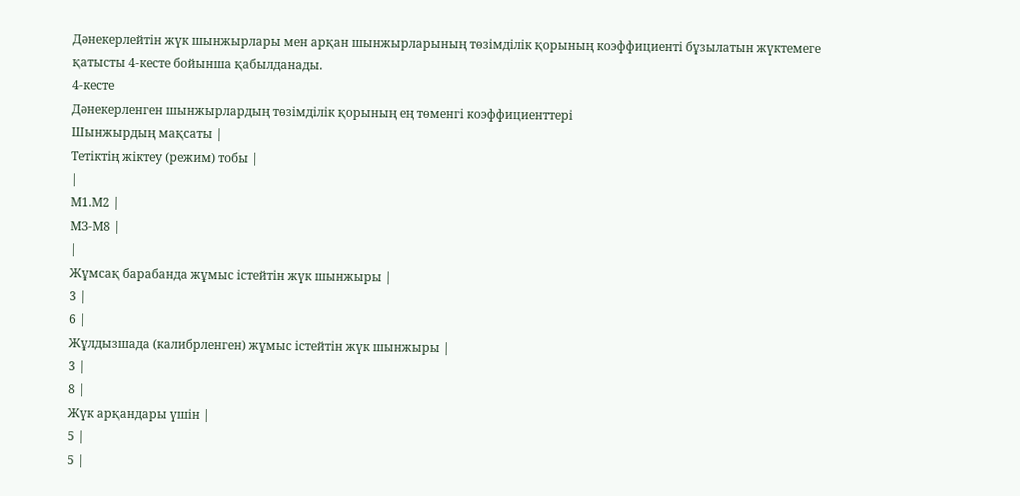Дәнекерлейтін жүк шынжырлары мен арқан шынжырларының төзімділік қорының коэффициенті бұзылатын жүктемеге қатысты 4-кесте бойынша қабылданады.
4-кесте
Дәнекерленген шынжырлардың төзімділік қорының ең төменгі коэффициенттері
Шынжырдың мақсаты |
Тетіктің жіктеу (режим) тобы |
|
М1.М2 |
МЗ-М8 |
|
Жұмсақ барабанда жұмыс істейтін жүк шынжыры |
3 |
6 |
Жұлдызшада (калибрленген) жұмыс істейтін жүк шынжыры |
3 |
8 |
Жүк арқандары үшін |
5 |
5 |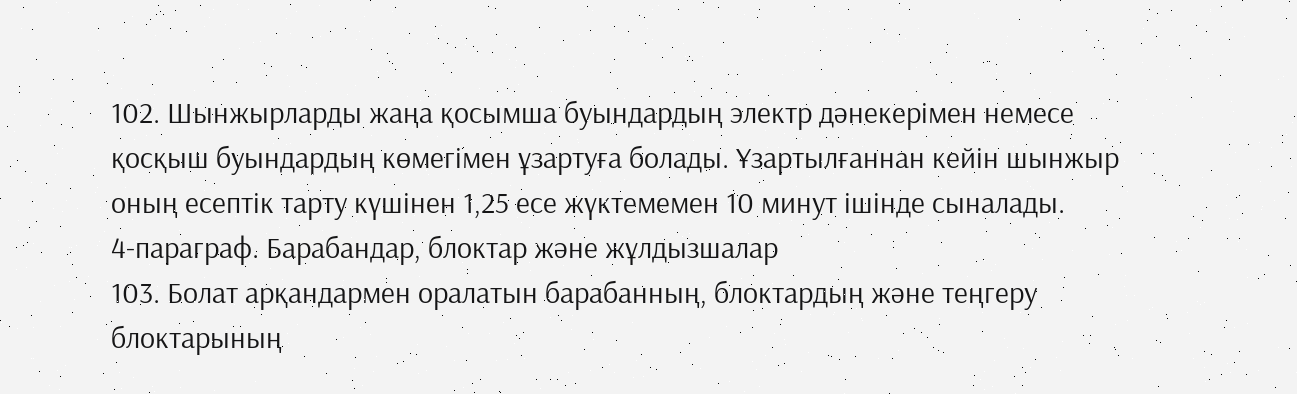102. Шынжырларды жаңа қосымша буындардың электр дәнекерімен немесе қосқыш буындардың көмегімен ұзартуға болады. Ұзартылғаннан кейін шынжыр оның есептік тарту күшінен 1,25 есе жүктемемен 10 минут ішінде сыналады.
4-параграф. Барабандар, блоктар және жұлдызшалар
103. Болат арқандармен оралатын барабанның, блоктардың және теңгеру блоктарының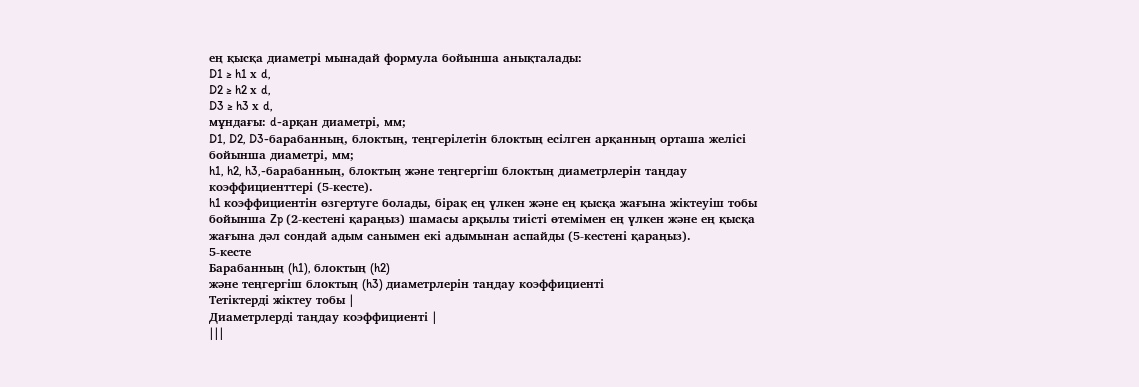ең қысқа диаметрі мынадай формула бойынша анықталады:
D1 ≥ h1 х d,
D2 ≥ h2 х d,
D3 ≥ h3 х d,
мұндағы: d-арқан диаметрі, мм;
D1, D2, D3-барабанның, блоктың, теңгерілетін блоктың есілген арқанның орташа желісі бойынша диаметрі, мм;
h1, h2, h3,-барабанның, блоктың және теңгергіш блоктың диаметрлерін таңдау коэффициенттері (5-кесте).
h1 коэффициентін өзгертуге болады, бірақ ең үлкен және ең қысқа жағына жіктеуіш тобы бойынша Zp (2-кестені қараңыз) шамасы арқылы тиісті өтемімен ең үлкен және ең қысқа жағына дәл сондай адым санымен екі адымынан аспайды (5-кестені қараңыз).
5-кесте
Барабанның (h1), блоктың (h2)
және теңгергіш блоктың (h3) диаметрлерін таңдау коэффициенті
Тетіктерді жіктеу тобы |
Диаметрлерді таңдау коэффициенті |
|||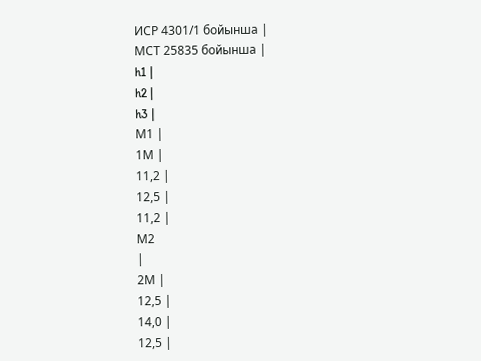ИСР 4301/1 бойынша |
МСТ 25835 бойынша |
h1 |
h2 |
h3 |
М1 |
1М |
11,2 |
12,5 |
11,2 |
М2
|
2М |
12,5 |
14,0 |
12,5 |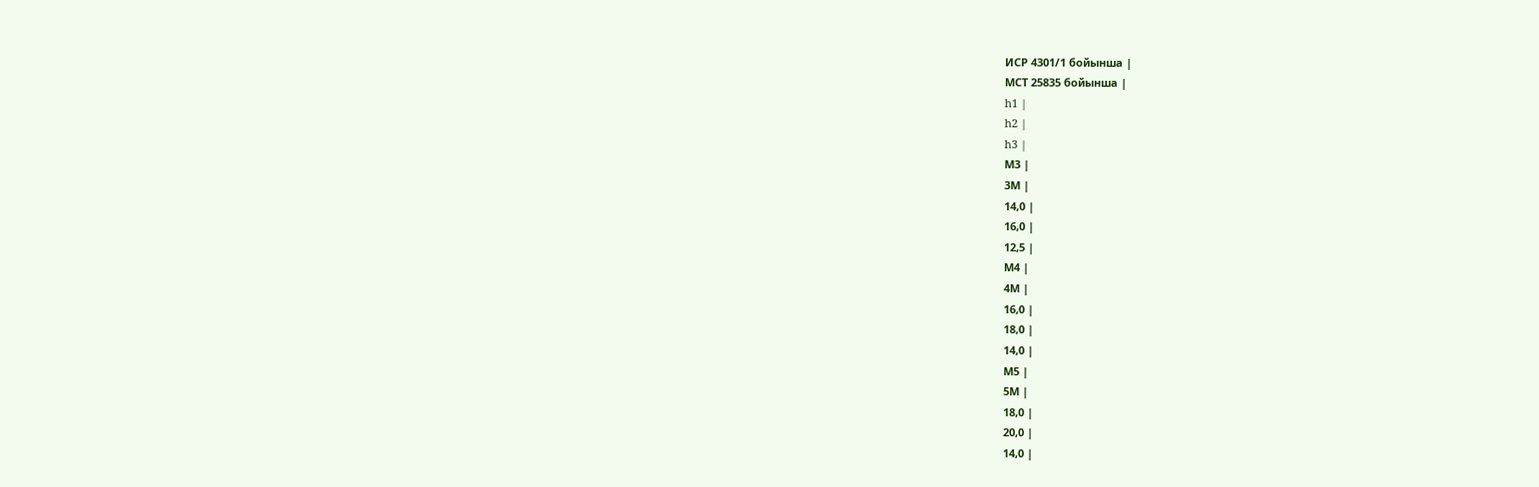ИСР 4301/1 бойынша |
МСТ 25835 бойынша |
h1 |
h2 |
h3 |
М3 |
3М |
14,0 |
16,0 |
12,5 |
М4 |
4М |
16,0 |
18,0 |
14,0 |
М5 |
5М |
18,0 |
20,0 |
14,0 |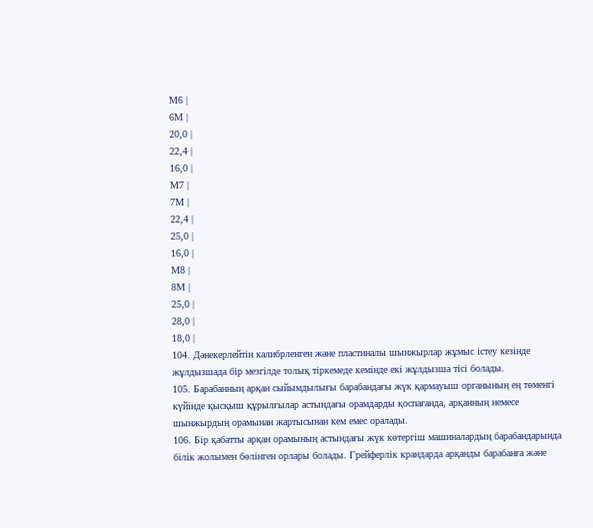М6 |
6М |
20,0 |
22,4 |
16,0 |
М7 |
7М |
22,4 |
25,0 |
16,0 |
М8 |
8М |
25,0 |
28,0 |
18,0 |
104. Дәнекерлейтін калибрленген және пластиналы шынжырлар жұмыс істеу кезінде жұлдызшада бір мезгілде толық тіркемеде кемінде екі жұлдызша тісі болады.
105. Барабанның арқан сыйымдылығы барабандағы жүк қармауыш органының ең төменгі күйінде қысқыш құрылғылар астындағы орамдарды қоспағанда, арқанның немесе шынжырдың орамынан жартысынан кем емес оралады.
106. Бір қабатты арқан орамының астындағы жүк көтергіш машиналардың барабандарында білік жолымен бөлінген орлары болады. Грейферлік крандарда арқанды барабанға және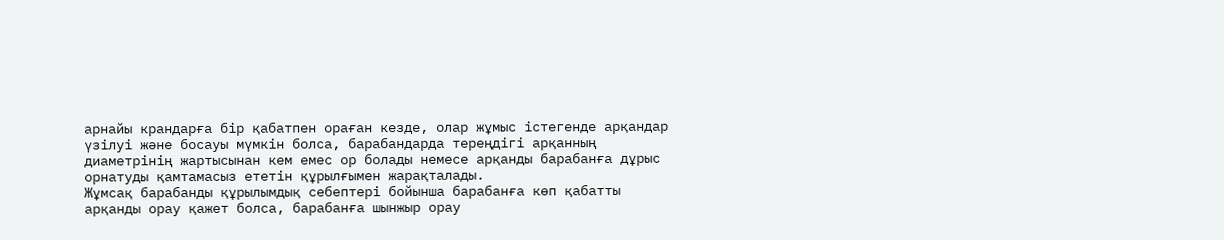арнайы крандарға бір қабатпен ораған кезде, олар жұмыс істегенде арқандар үзілуі және босауы мүмкін болса, барабандарда тереңдігі арқанның диаметрінің жартысынан кем емес ор болады немесе арқанды барабанға дұрыс орнатуды қамтамасыз ететін құрылғымен жарақталады.
Жұмсақ барабанды құрылымдық себептері бойынша барабанға көп қабатты арқанды орау қажет болса, барабанға шынжыр орау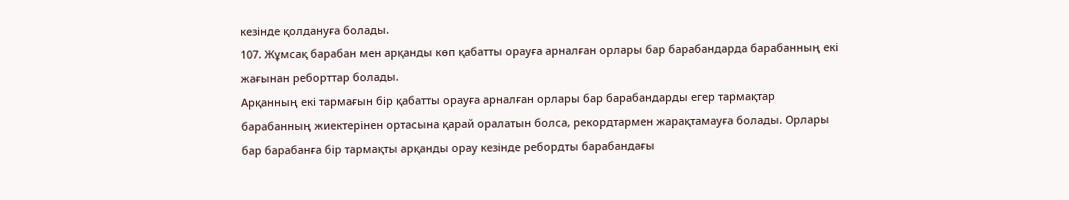кезінде қолдануға болады.
107. Жұмсақ барабан мен арқанды көп қабатты орауға арналған орлары бар барабандарда барабанның екі жағынан реборттар болады.
Арқанның екі тармағын бір қабатты орауға арналған орлары бар барабандарды егер тармақтар барабанның жиектерінен ортасына қарай оралатын болса, рекордтармен жарақтамауға болады. Орлары бар барабанға бір тармақты арқанды орау кезінде ребордты барабандағы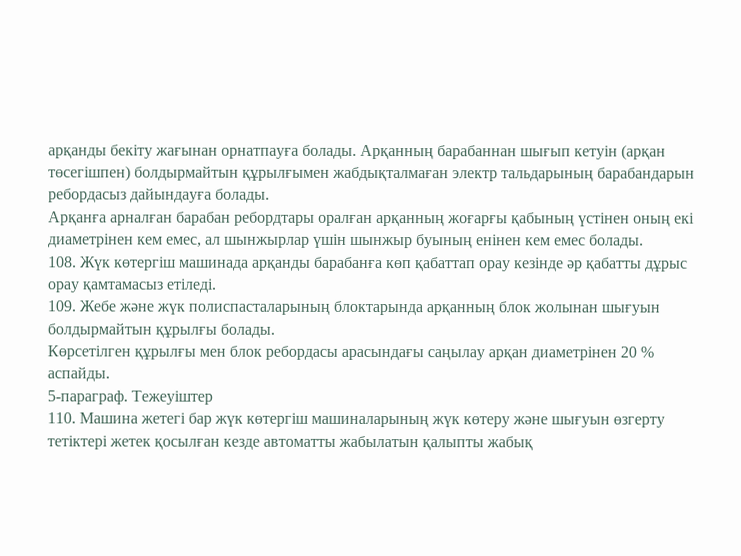арқанды бекіту жағынан орнатпауға болады. Арқанның барабаннан шығып кетуін (арқан төсегішпен) болдырмайтын құрылғымен жабдықталмаған электр тальдарының барабандарын ребордасыз дайындауға болады.
Арқанға арналған барабан ребордтары оралған арқанның жоғарғы қабының үстінен оның екі диаметрінен кем емес, ал шынжырлар үшін шынжыр буының енінен кем емес болады.
108. Жүк көтергіш машинада арқанды барабанға көп қабаттап орау кезінде әр қабатты дұрыс орау қамтамасыз етіледі.
109. Жебе және жүк полиспасталарының блоктарында арқанның блок жолынан шығуын болдырмайтын құрылғы болады.
Көрсетілген құрылғы мен блок ребордасы арасындағы саңылау арқан диаметрінен 20 % аспайды.
5-параграф. Тежеуіштер
110. Машина жетегі бар жүк көтергіш машиналарының жүк көтеру және шығуын өзгерту тетіктері жетек қосылған кезде автоматты жабылатын қалыпты жабық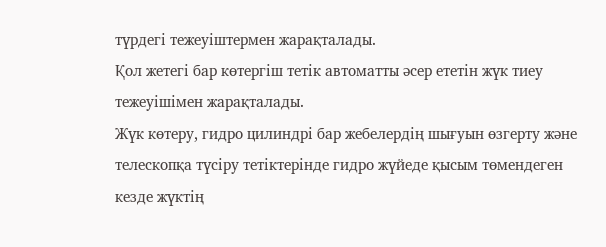түрдегі тежеуіштермен жарақталады.
Қол жетегі бар көтергіш тетік автоматты әсер ететін жүк тиеу тежеуішімен жарақталады.
Жүк көтеру, гидро цилиндрі бар жебелердің шығуын өзгерту және телескопқа түсіру тетіктерінде гидро жүйеде қысым төмендеген кезде жүктің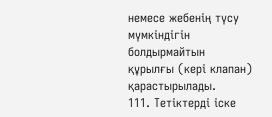немесе жебенің түсу мүмкіндігін болдырмайтын құрылғы (кері клапан) қарастырылады.
111. Тетіктерді іске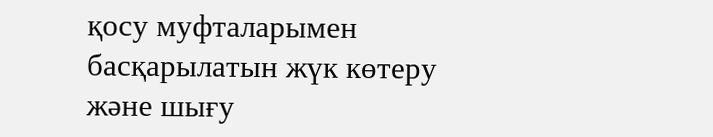қосу муфталарымен басқарылатын жүк көтеру және шығу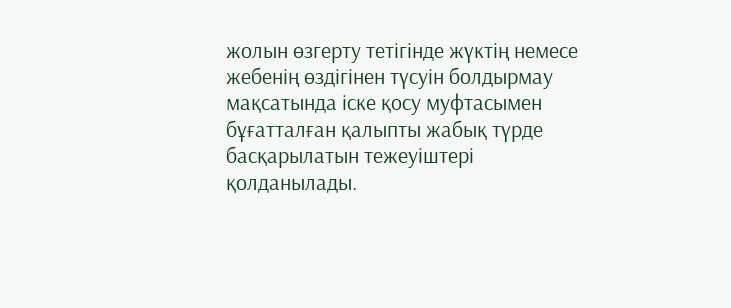жолын өзгерту тетігінде жүктің немесе жебенің өздігінен түсуін болдырмау мақсатында іске қосу муфтасымен бұғатталған қалыпты жабық түрде басқарылатын тежеуіштері қолданылады.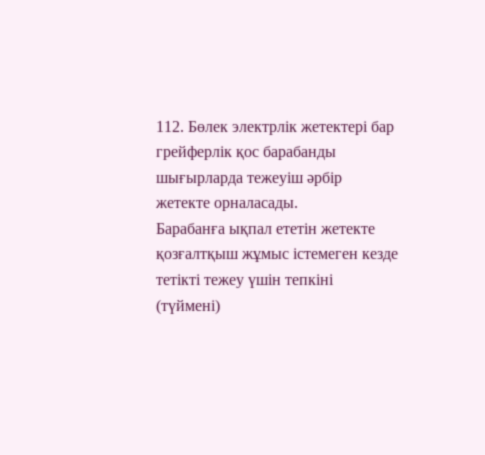112. Бөлек электрлік жетектері бар грейферлік қос барабанды шығырларда тежеуіш әрбір жетекте орналасады.
Барабанға ықпал ететін жетекте қозғалтқыш жұмыс істемеген кезде тетікті тежеу үшін тепкіні (түймені)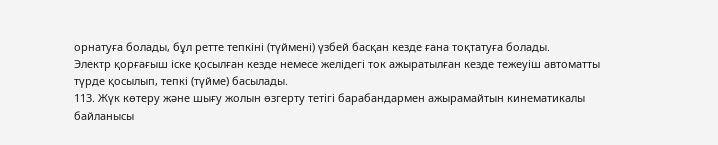орнатуға болады, бұл ретте тепкіні (түймені) үзбей басқан кезде ғана тоқтатуға болады.
Электр қорғағыш іске қосылған кезде немесе желідегі ток ажыратылған кезде тежеуіш автоматты түрде қосылып, тепкі (түйме) басылады.
113. Жүк көтеру және шығу жолын өзгерту тетігі барабандармен ажырамайтын кинематикалы байланысы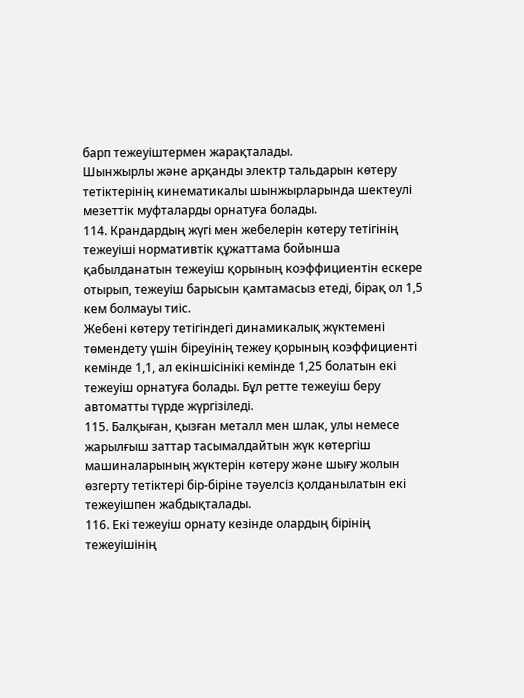барп тежеуіштермен жарақталады.
Шынжырлы және арқанды электр тальдарын көтеру тетіктерінің кинематикалы шынжырларында шектеулі мезеттік муфталарды орнатуға болады.
114. Крандардың жүгі мен жебелерін көтеру тетігінің тежеуіші нормативтік құжаттама бойынша қабылданатын тежеуіш қорының коэффициентін ескере отырып, тежеуіш барысын қамтамасыз етеді, бірақ ол 1,5 кем болмауы тиіс.
Жебені көтеру тетігіндегі динамикалық жүктемені төмендету үшін біреуінің тежеу қорының коэффициенті кемінде 1,1, ал екіншісінікі кемінде 1,25 болатын екі тежеуіш орнатуға болады. Бұл ретте тежеуіш беру автоматты түрде жүргізіледі.
115. Балқыған, қызған металл мен шлак, улы немесе жарылғыш заттар тасымалдайтын жүк көтергіш машиналарының жүктерін көтеру және шығу жолын өзгерту тетіктері бір-біріне тәуелсіз қолданылатын екі тежеуішпен жабдықталады.
116. Екі тежеуіш орнату кезінде олардың бірінің тежеуішінің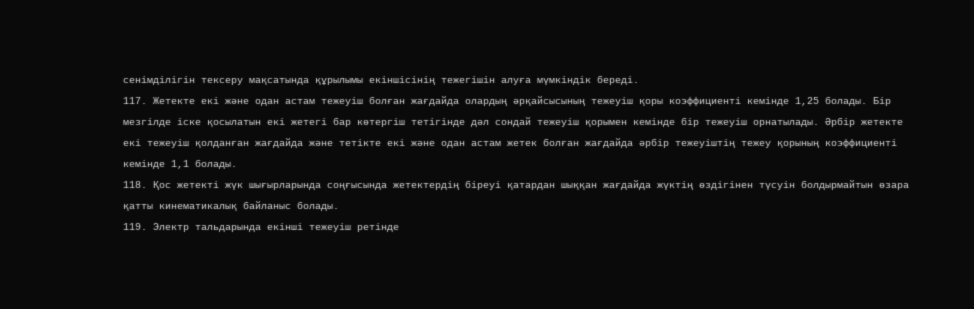сенімділігін тексеру мақсатында құрылымы екіншісінің тежегішін алуға мүмкіндік береді.
117. Жетекте екі және одан астам тежеуіш болған жағдайда олардың әрқайсысының тежеуіш қоры коэффициенті кемінде 1,25 болады. Бір мезгілде іске қосылатын екі жетегі бар көтергіш тетігінде дәл сондай тежеуіш қорымен кемінде бір тежеуіш орнатылады. Әрбір жетекте екі тежеуіш қолданған жағдайда және тетікте екі және одан астам жетек болған жағдайда әрбір тежеуіштің тежеу қорының коэффициенті кемінде 1,1 болады.
118. Қос жетекті жүк шығырларында соңғысында жетектердің біреуі қатардан шыққан жағдайда жүктің өздігінен түсуін болдырмайтын өзара қатты кинематикалық байланыс болады.
119. Электр тальдарында екінші тежеуіш ретінде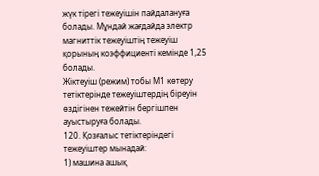жүк тірегі тежеуішін пайдалануға болады. Мұндай жағдайда электр магниттік тежеуіштің тежеуіш қорының коэффициенті кемінде 1,25 болады.
Жіктеуіш (режим) тобы М1 көтеру тетіктерінде тежеуіштердің біреуін өздігінен тежейтін бергішпен ауыстыруға болады.
120. Қозғалыс тетіктеріндегі тежеуіштер мынадай:
1) машина ашық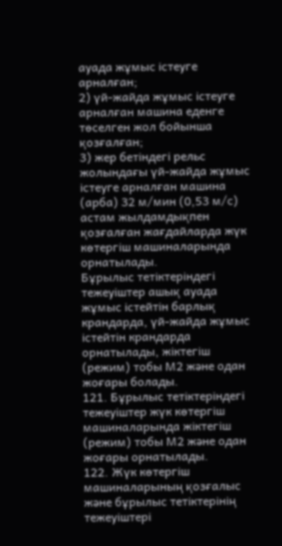ауада жұмыс істеуге арналған;
2) үй-жайда жұмыс істеуге арналған машина еденге төселген жол бойынша қозғалған;
3) жер бетіндегі рельс жолындағы үй-жайда жұмыс істеуге арналған машина (арба) 32 м/мин (0,53 м/с) астам жылдамдықпен қозғалған жағдайларда жүк көтергіш машиналарында орнатылады.
Бұрылыс тетіктеріндегі тежеуіштер ашық ауада жұмыс істейтін барлық крандарда, үй-жайда жұмыс істейтін крандарда орнатылады, жіктегіш (режим) тобы М2 және одан жоғары болады.
121. Бұрылыс тетіктеріндегі тежеуіштер жүк көтергіш машиналарында жіктегіш (режим) тобы М2 және одан жоғары орнатылады.
122. Жүк көтергіш машиналарының қозғалыс және бұрылыс тетіктерінің тежеуіштері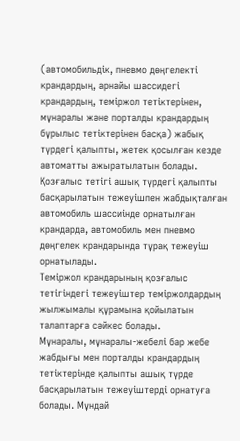(автомобильдік, пневмо дөңгелекті крандардың, арнайы шассидегі крандардың, теміржол тетіктерінен, мұнаралы және порталды крандардың бұрылыс тетіктерінен басқа) жабық түрдегі қалыпты, жетек қосылған кезде автоматты ажыратылатын болады. Қозғалыс тетігі ашық түрдегі қалыпты басқарылатын тежеуішпен жабдықталған автомобиль шассиінде орнатылған крандарда, автомобиль мен пневмо дөңгелек крандарында тұрақ тежеуіш орнатылады.
Теміржол крандарының қозғалыс тетігіндегі тежеуіштер теміржолдардың жылжымалы құрамына қойылатын талаптарға сәйкес болады.
Мұнаралы, мұнаралы-жебелі бар жебе жабдығы мен порталды крандардың тетіктерінде қалыпты ашық түрде басқарылатын тежеуіштерді орнатуға болады. Мұндай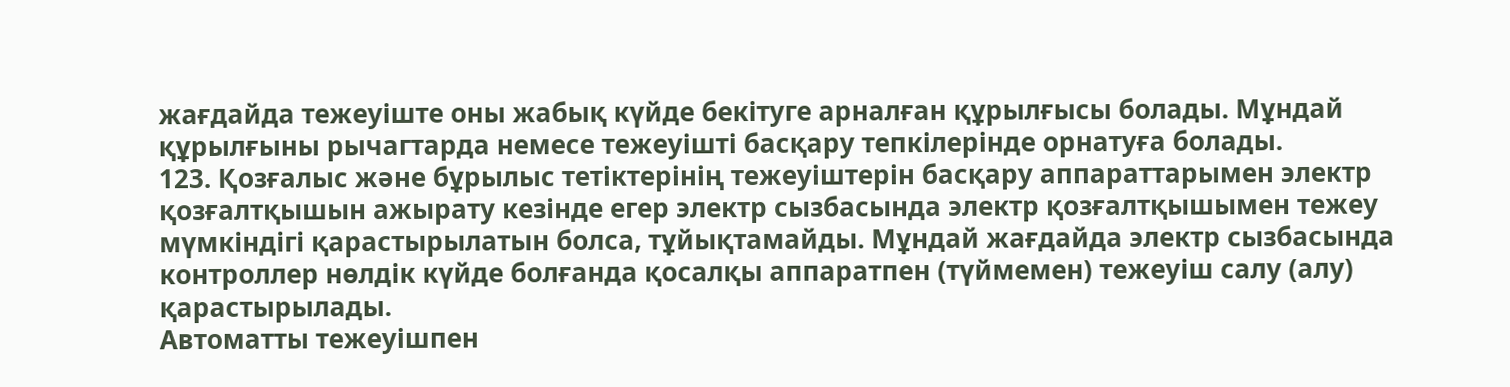жағдайда тежеуіште оны жабық күйде бекітуге арналған құрылғысы болады. Мұндай құрылғыны рычагтарда немесе тежеуішті басқару тепкілерінде орнатуға болады.
123. Қозғалыс және бұрылыс тетіктерінің тежеуіштерін басқару аппараттарымен электр қозғалтқышын ажырату кезінде егер электр сызбасында электр қозғалтқышымен тежеу мүмкіндігі қарастырылатын болса, тұйықтамайды. Мұндай жағдайда электр сызбасында контроллер нөлдік күйде болғанда қосалқы аппаратпен (түймемен) тежеуіш салу (алу) қарастырылады.
Автоматты тежеуішпен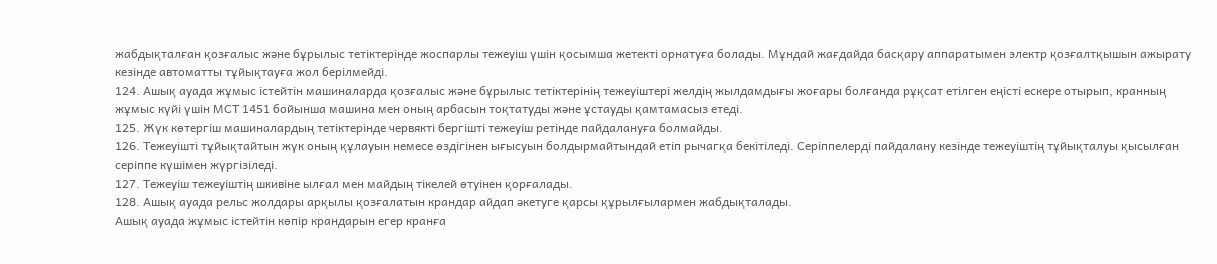жабдықталған қозғалыс және бұрылыс тетіктерінде жоспарлы тежеуіш үшін қосымша жетекті орнатуға болады. Мұндай жағдайда басқару аппаратымен электр қозғалтқышын ажырату кезінде автоматты тұйықтауға жол берілмейді.
124. Ашық ауада жұмыс істейтін машиналарда қозғалыс және бұрылыс тетіктерінің тежеуіштері желдің жылдамдығы жоғары болғанда рұқсат етілген еңісті ескере отырып, кранның жұмыс күйі үшін МСТ 1451 бойынша машина мен оның арбасын тоқтатуды және ұстауды қамтамасыз етеді.
125. Жүк көтергіш машиналардың тетіктерінде червякті бергішті тежеуіш ретінде пайдалануға болмайды.
126. Тежеуішті тұйықтайтын жүк оның құлауын немесе өздігінен ығысуын болдырмайтындай етіп рычагқа бекітіледі. Серіппелерді пайдалану кезінде тежеуіштің тұйықталуы қысылған серіппе күшімен жүргізіледі.
127. Тежеуіш тежеуіштің шкивіне ылғал мен майдың тікелей өтуінен қорғалады.
128. Ашық ауада рельс жолдары арқылы қозғалатын крандар айдап әкетуге қарсы құрылғылармен жабдықталады.
Ашық ауада жұмыс істейтін көпір крандарын егер кранға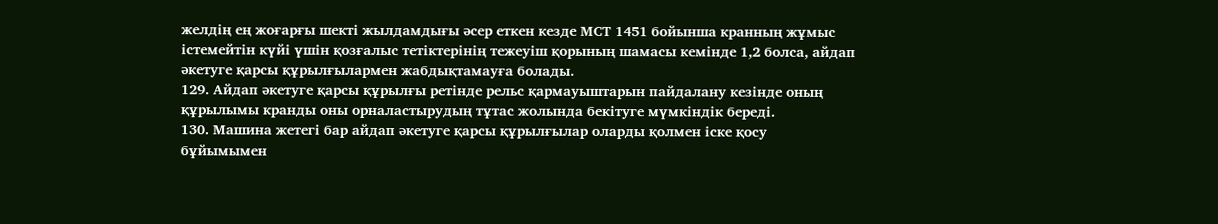желдің ең жоғарғы шекті жылдамдығы әсер еткен кезде МСТ 1451 бойынша кранның жұмыс істемейтін күйі үшін қозғалыс тетіктерінің тежеуіш қорының шамасы кемінде 1,2 болса, айдап әкетуге қарсы құрылғылармен жабдықтамауға болады.
129. Айдап әкетуге қарсы құрылғы ретінде рельс қармауыштарын пайдалану кезінде оның құрылымы кранды оны орналастырудың тұтас жолында бекітуге мүмкіндік береді.
130. Машина жетегі бар айдап әкетуге қарсы құрылғылар оларды қолмен іске қосу бұйымымен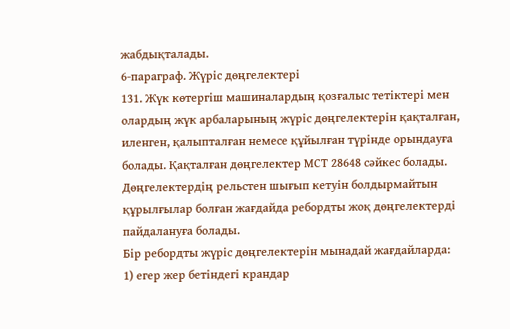жабдықталады.
6-параграф. Жүріс дөңгелектері
131. Жүк көтергіш машиналардың қозғалыс тетіктері мен олардың жүк арбаларының жүріс дөңгелектерін қақталған, иленген, қалыпталған немесе құйылған түрінде орындауға болады. Қақталған дөңгелектер МСТ 28648 сәйкес болады. Дөңгелектердің рельстен шығып кетуін болдырмайтын құрылғылар болған жағдайда ребордты жоқ дөңгелектерді пайдалануға болады.
Бір ребордты жүріс дөңгелектерін мынадай жағдайларда:
1) егер жер бетіндегі крандар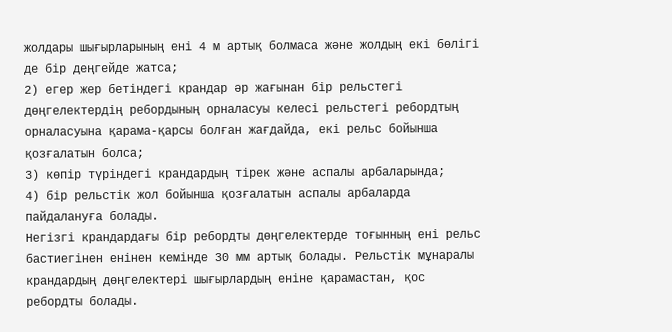жолдары шығырларының ені 4 м артық болмаса және жолдың екі бөлігі де бір деңгейде жатса;
2) егер жер бетіндегі крандар әр жағынан бір рельстегі дөңгелектердің ребордының орналасуы келесі рельстегі ребордтың орналасуына қарама-қарсы болған жағдайда, екі рельс бойынша қозғалатын болса;
3) көпір түріндегі крандардың тірек және аспалы арбаларында;
4) бір рельстік жол бойынша қозғалатын аспалы арбаларда пайдалануға болады.
Негізгі крандардағы бір ребордты дөңгелектерде тоғынның ені рельс бастиегінен енінен кемінде 30 мм артық болады. Рельстік мұнаралы крандардың дөңгелектері шығырлардың еніне қарамастан, қос ребордты болады.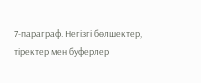7-параграф. Негізгі бөлшектер, тіректер мен буферлер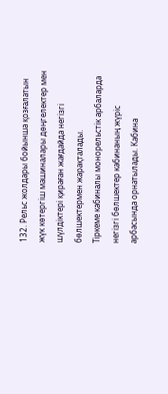132. Рельс жолдары бойынша қозғалатын жүк көтергіш машиналары дөңгелектер мен шүлдіктері қираған жағдайда негізгі бөлшектермен жарақталады.
Тіркеме кабиналы монорельстік арбаларда негізгі бөлшектер кабинаның жүріс арбасында орнатылады. Кабина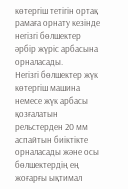көтергіш тетігін ортақ рамаға орнату кезінде негізгі бөлшектер әрбір жүріс арбасына орналасады.
Негізгі бөлшектер жүк көтергіш машина немесе жүк арбасы қозғалатын рельстерден 20 мм аспайтын биіктікте орналасады және осы бөлшектердің ең жоғарғы ықтимал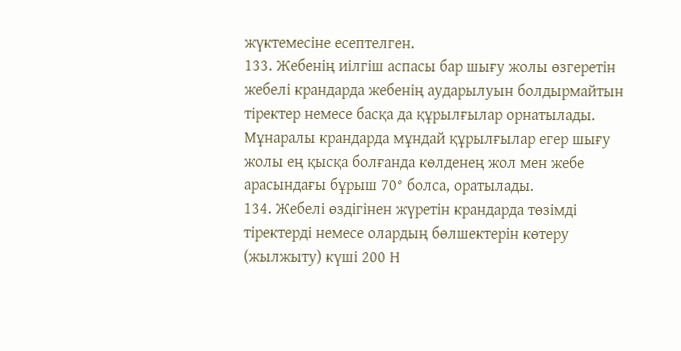жүктемесіне есептелген.
133. Жебенің иілгіш аспасы бар шығу жолы өзгеретін жебелі крандарда жебенің аударылуын болдырмайтын тіректер немесе басқа да құрылғылар орнатылады.
Мұнаралы крандарда мұндай құрылғылар егер шығу жолы ең қысқа болғанда көлденең жол мен жебе арасындағы бұрыш 70° болса, оратылады.
134. Жебелі өздігінен жүретін крандарда төзімді тіректерді немесе олардың бөлшектерін көтеру (жылжыту) күші 200 Н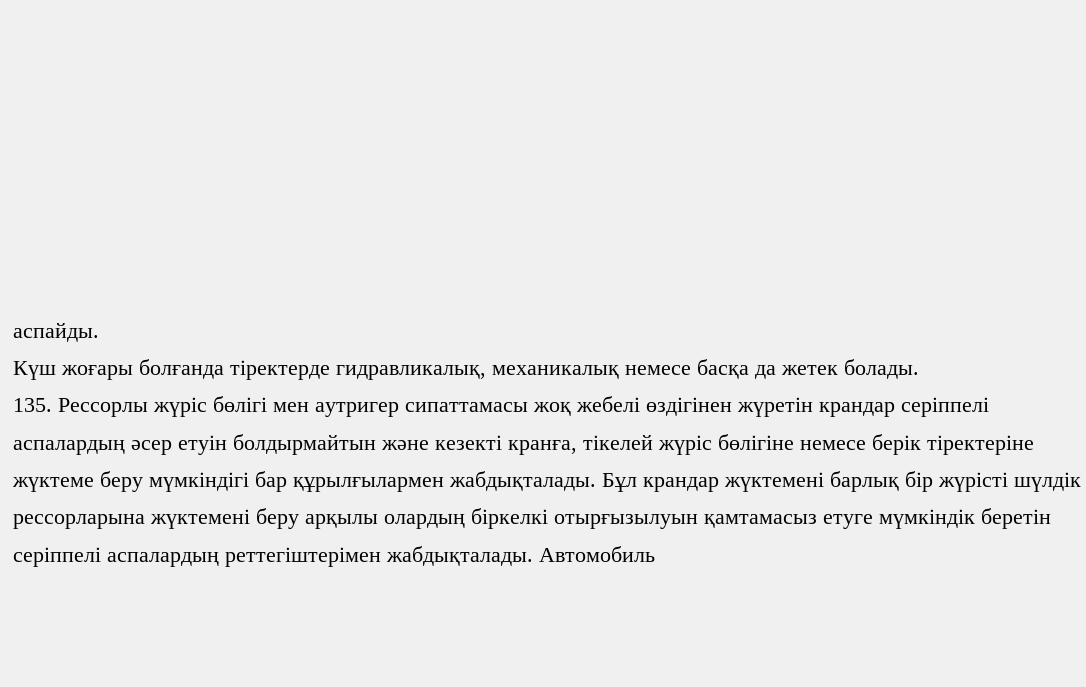аспайды.
Күш жоғары болғанда тіректерде гидравликалық, механикалық немесе басқа да жетек болады.
135. Рессорлы жүріс бөлігі мен аутригер сипаттамасы жоқ жебелі өздігінен жүретін крандар серіппелі аспалардың әсер етуін болдырмайтын және кезекті кранға, тікелей жүріс бөлігіне немесе берік тіректеріне жүктеме беру мүмкіндігі бар құрылғылармен жабдықталады. Бұл крандар жүктемені барлық бір жүрісті шүлдік рессорларына жүктемені беру арқылы олардың біркелкі отырғызылуын қамтамасыз етуге мүмкіндік беретін серіппелі аспалардың реттегіштерімен жабдықталады. Автомобиль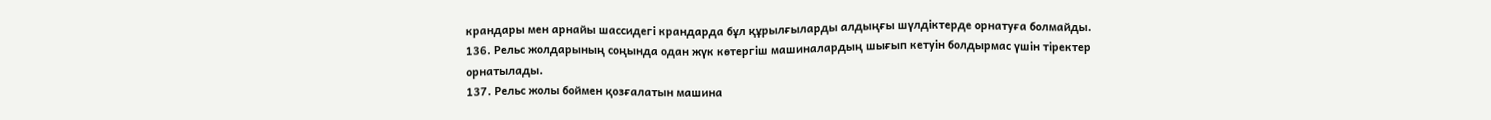крандары мен арнайы шассидегі крандарда бұл құрылғыларды алдыңғы шүлдіктерде орнатуға болмайды.
136. Рельс жолдарының соңында одан жүк көтергіш машиналардың шығып кетуін болдырмас үшін тіректер орнатылады.
137. Рельс жолы боймен қозғалатын машина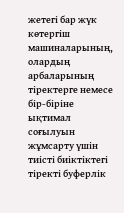жетегі бар жүк көтергіш машиналарының, олардың арбаларының тіректерге немесе бір-біріне ықтимал соғылуын жұмсарту үшін тиісті биіктіктегі тіректі буферлік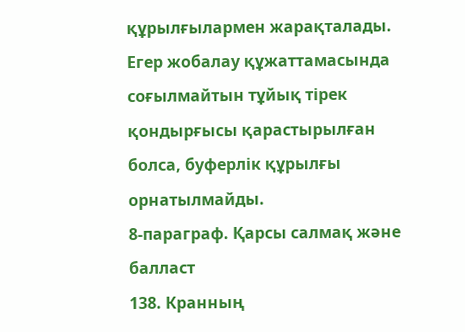құрылғылармен жарақталады. Егер жобалау құжаттамасында соғылмайтын тұйық тірек қондырғысы қарастырылған болса, буферлік құрылғы орнатылмайды.
8-параграф. Қарсы салмақ және балласт
138. Кранның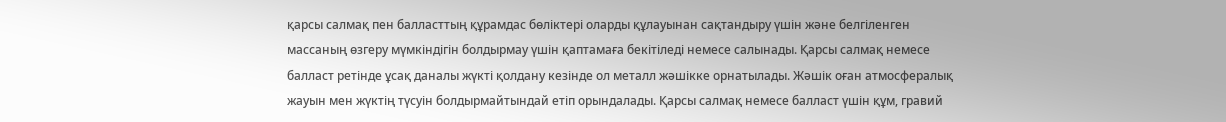қарсы салмақ пен балласттың құрамдас бөліктері оларды құлауынан сақтандыру үшін және белгіленген массаның өзгеру мүмкіндігін болдырмау үшін қаптамаға бекітіледі немесе салынады. Қарсы салмақ немесе балласт ретінде ұсақ даналы жүкті қолдану кезінде ол металл жәшікке орнатылады. Жәшік оған атмосфералық жауын мен жүктің түсуін болдырмайтындай етіп орындалады. Қарсы салмақ немесе балласт үшін құм, гравий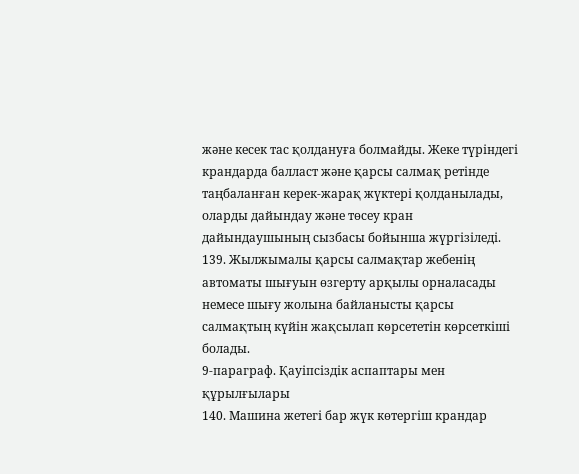және кесек тас қолдануға болмайды. Жеке түріндегі крандарда балласт және қарсы салмақ ретінде таңбаланған керек-жарақ жүктері қолданылады, оларды дайындау және төсеу кран дайындаушының сызбасы бойынша жүргізіледі.
139. Жылжымалы қарсы салмақтар жебенің автоматы шығуын өзгерту арқылы орналасады немесе шығу жолына байланысты қарсы салмақтың күйін жақсылап көрсететін көрсеткіші болады.
9-параграф. Қауіпсіздік аспаптары мен құрылғылары
140. Машина жетегі бар жүк көтергіш крандар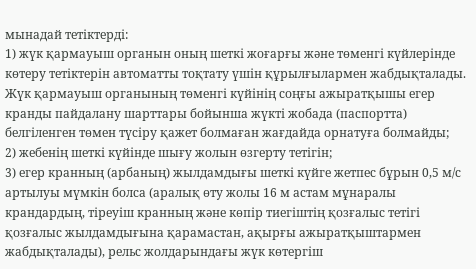мынадай тетіктерді:
1) жүк қармауыш органын оның шеткі жоғарғы және төменгі күйлерінде көтеру тетіктерін автоматты тоқтату үшін құрылғылармен жабдықталады. Жүк қармауыш органының төменгі күйінің соңғы ажыратқышы егер кранды пайдалану шарттары бойынша жүкті жобада (паспортта) белгіленген төмен түсіру қажет болмаған жағдайда орнатуға болмайды;
2) жебенің шеткі күйінде шығу жолын өзгерту тетігін;
3) егер кранның (арбаның) жылдамдығы шеткі күйге жетпес бұрын 0,5 м/с артылуы мүмкін болса (аралық өту жолы 16 м астам мұнаралы крандардың, тіреуіш кранның және көпір тиегіштің қозғалыс тетігі қозғалыс жылдамдығына қарамастан, ақырғы ажыратқыштармен жабдықталады), рельс жолдарындағы жүк көтергіш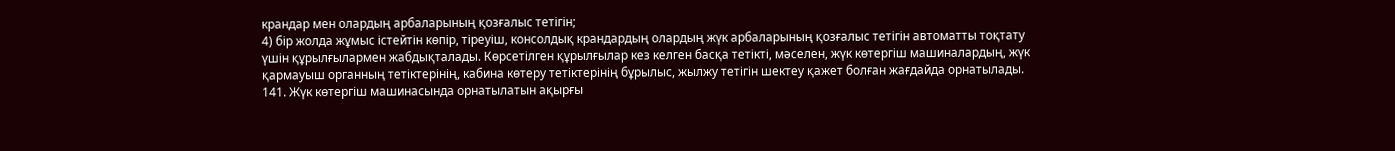крандар мен олардың арбаларының қозғалыс тетігін;
4) бір жолда жұмыс істейтін көпір, тіреуіш, консолдық крандардың олардың жүк арбаларының қозғалыс тетігін автоматты тоқтату үшін құрылғылармен жабдықталады. Көрсетілген құрылғылар кез келген басқа тетікті, мәселен, жүк көтергіш машиналардың, жүк қармауыш органның тетіктерінің, кабина көтеру тетіктерінің бұрылыс, жылжу тетігін шектеу қажет болған жағдайда орнатылады.
141. Жүк көтергіш машинасында орнатылатын ақырғы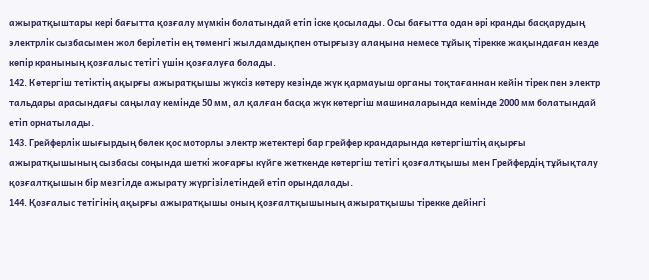ажыратқыштары кері бағытта қозғалу мүмкін болатындай етіп іске қосылады. Осы бағытта одан әрі кранды басқарудың электрлік сызбасымен жол берілетін ең төменгі жылдамдықпен отырғызу алаңына немесе тұйық тірекке жақындаған кезде көпір кранының қозғалыс тетігі үшін қозғалуға болады.
142. Көтергіш тетіктің ақырғы ажыратқышы жүксіз көтеру кезінде жүк қармауыш органы тоқтағаннан кейін тірек пен электр тальдары арасындағы саңылау кемінде 50 мм, ал қалған басқа жүк көтергіш машиналарында кемінде 2000 мм болатындай етіп орнатылады.
143. Грейферлік шығырдың бөлек қос моторлы электр жетектері бар грейфер крандарында көтергіштің ақырғы ажыратқышының сызбасы соңында шеткі жоғарғы күйге жеткенде көтергіш тетігі қозғалтқышы мен Грейфердің тұйықталу қозғалтқышын бір мезгілде ажырату жүргізілетіндей етіп орындалады.
144. Қозғалыс тетігінің ақырғы ажыратқышы оның қозғалтқышының ажыратқышы тірекке дейінгі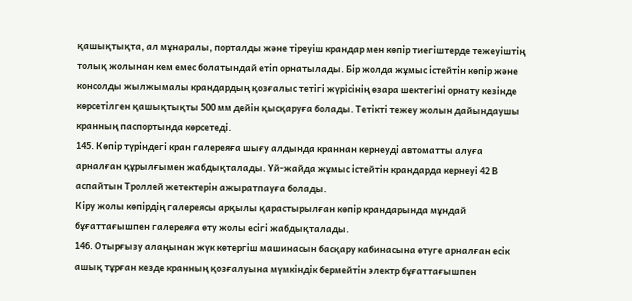қашықтықта, ал мұнаралы, порталды және тіреуіш крандар мен көпір тиегіштерде тежеуіштің толық жолынан кем емес болатындай етіп орнатылады. Бір жолда жұмыс істейтін көпір және консолды жылжымалы крандардың қозғалыс тетігі жүрісінің өзара шектегіні орнату кезінде көрсетілген қашықтықты 500 мм дейін қысқаруға болады. Тетікті тежеу жолын дайындаушы кранның паспортында көрсетеді.
145. Көпір түріндегі кран галереяға шығу алдында краннан кернеуді автоматты алуға арналған құрылғымен жабдықталады. Үй-жайда жұмыс істейтін крандарда кернеуі 42 В аспайтын Троллей жетектерін ажыратпауға болады.
Кіру жолы көпірдің галереясы арқылы қарастырылған көпір крандарында мұндай бұғаттағышпен галереяға өту жолы есігі жабдықталады.
146. Отырғызу алаңынан жүк көтергіш машинасын басқару кабинасына өтуге арналған есік ашық тұрған кезде кранның қозғалуына мүмкіндік бермейтін электр бұғаттағышпен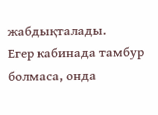жабдықталады.
Егер кабинада тамбур болмаса, онда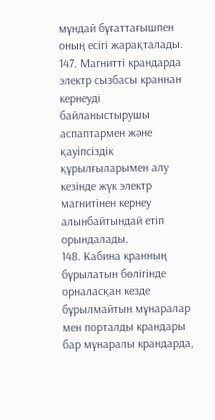мұндай бұғаттағышпен оның есігі жарақталады.
147. Магнитті крандарда электр сызбасы краннан кернеуді байланыстырушы аспаптармен және қауіпсіздік құрылғыларымен алу кезінде жүк электр магнитінен кернеу алынбайтындай етіп орындалады.
148. Кабина кранның бұрылатын бөлігінде орналасқан кезде бұрылмайтын мұнаралар мен порталды крандары бар мұнаралы крандарда,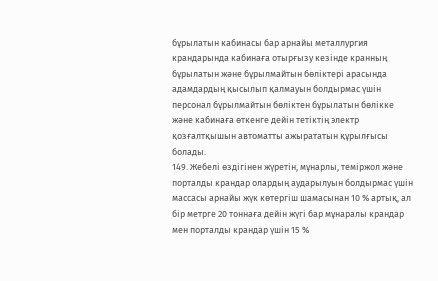бұрылатын кабинасы бар арнайы металлургия крандарында кабинаға отырғызу кезінде кранның бұрылатын және бұрылмайтын бөліктері арасында адамдардың қысылып қалмауын болдырмас үшін персонал бұрылмайтын бөліктен бұрылатын бөлікке және кабинаға өткенге дейін тетіктің электр қозғалтқышын автоматты ажырататын құрылғысы болады.
149. Жебелі өздігінен жүретін, мұнарлы, теміржол және порталды крандар олардың аударылуын болдырмас үшін массасы арнайы жүк көтергіш шамасынан 10 % артық, ал бір метрге 20 тоннаға дейін жүгі бар мұнаралы крандар мен порталды крандар үшін 15 %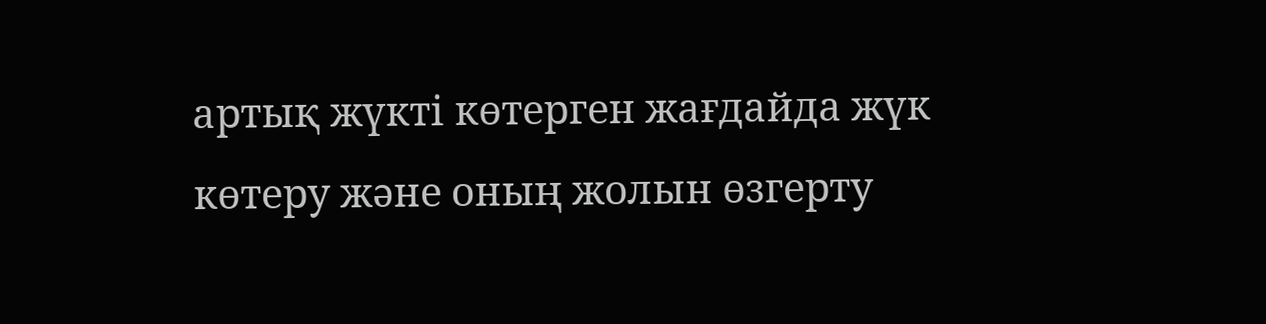артық жүкті көтерген жағдайда жүк көтеру және оның жолын өзгерту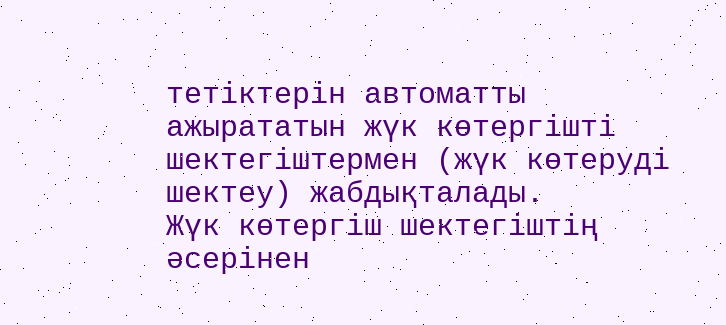тетіктерін автоматты ажырататын жүк көтергішті шектегіштермен (жүк көтеруді шектеу) жабдықталады.
Жүк көтергіш шектегіштің әсерінен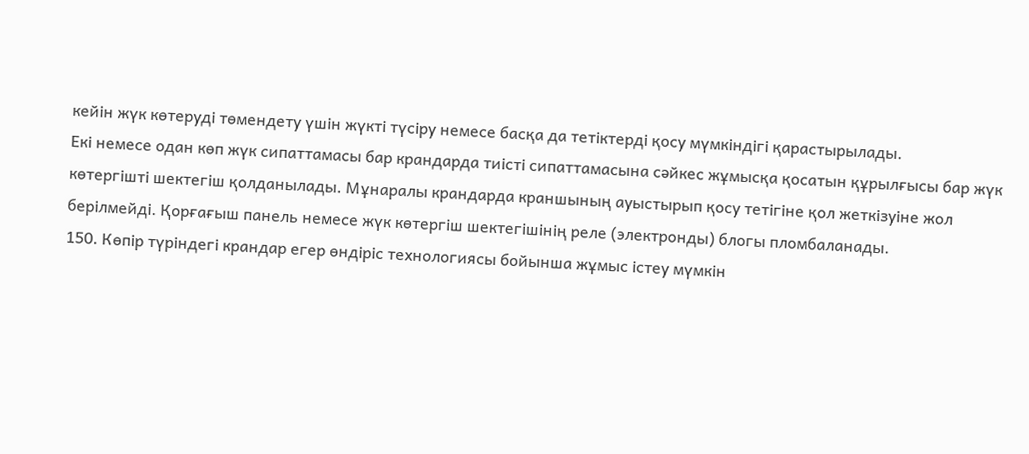кейін жүк көтеруді төмендету үшін жүкті түсіру немесе басқа да тетіктерді қосу мүмкіндігі қарастырылады.
Екі немесе одан көп жүк сипаттамасы бар крандарда тиісті сипаттамасына сәйкес жұмысқа қосатын құрылғысы бар жүк көтергішті шектегіш қолданылады. Мұнаралы крандарда краншының ауыстырып қосу тетігіне қол жеткізуіне жол берілмейді. Қорғағыш панель немесе жүк көтергіш шектегішінің реле (электронды) блогы пломбаланады.
150. Көпір түріндегі крандар егер өндіріс технологиясы бойынша жұмыс істеу мүмкін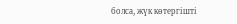болса, жүк көтергішті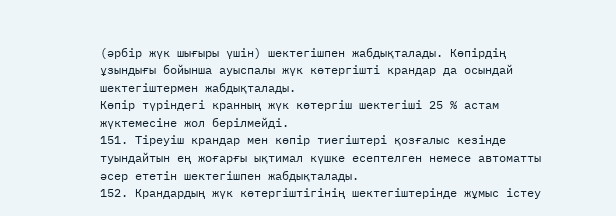(әрбір жүк шығыры үшін) шектегішпен жабдықталады. Көпірдің ұзындығы бойынша ауыспалы жүк көтергішті крандар да осындай шектегіштермен жабдықталады.
Көпір түріндегі кранның жүк көтергіш шектегіші 25 % астам жүктемесіне жол берілмейді.
151. Тіреуіш крандар мен көпір тиегіштері қозғалыс кезінде туындайтын ең жоғарғы ықтимал күшке есептелген немесе автоматты әсер ететін шектегішпен жабдықталады.
152. Крандардың жүк көтергіштігінің шектегіштерінде жұмыс істеу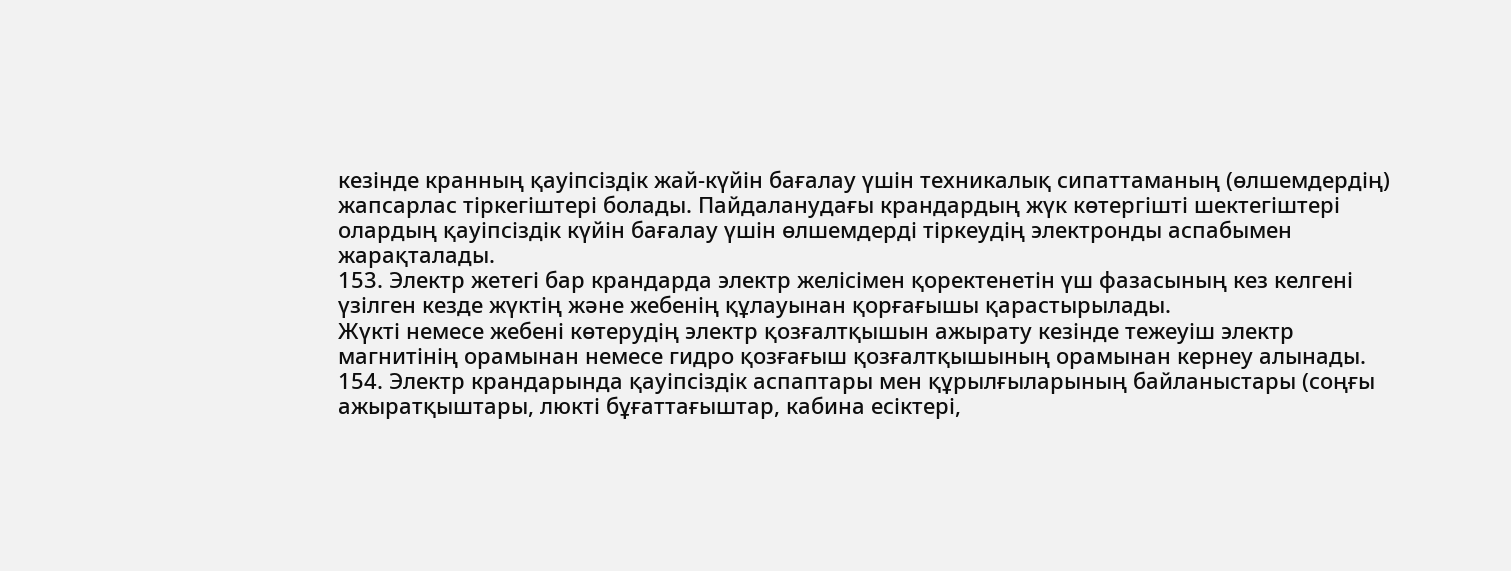кезінде кранның қауіпсіздік жай-күйін бағалау үшін техникалық сипаттаманың (өлшемдердің) жапсарлас тіркегіштері болады. Пайдаланудағы крандардың жүк көтергішті шектегіштері олардың қауіпсіздік күйін бағалау үшін өлшемдерді тіркеудің электронды аспабымен жарақталады.
153. Электр жетегі бар крандарда электр желісімен қоректенетін үш фазасының кез келгені үзілген кезде жүктің және жебенің құлауынан қорғағышы қарастырылады.
Жүкті немесе жебені көтерудің электр қозғалтқышын ажырату кезінде тежеуіш электр магнитінің орамынан немесе гидро қозғағыш қозғалтқышының орамынан кернеу алынады.
154. Электр крандарында қауіпсіздік аспаптары мен құрылғыларының байланыстары (соңғы ажыратқыштары, люкті бұғаттағыштар, кабина есіктері,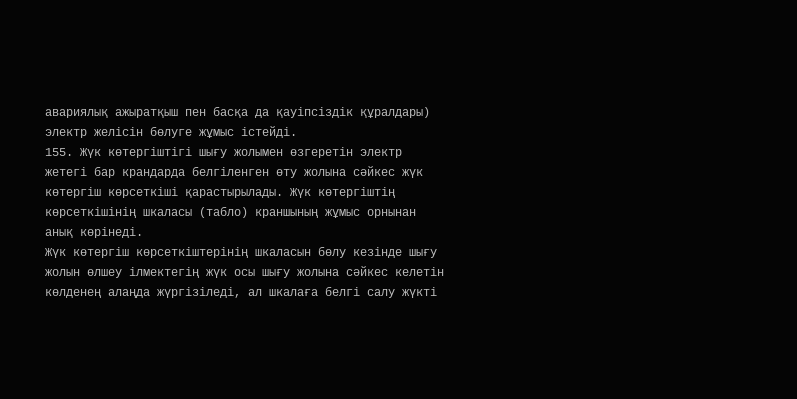авариялық ажыратқыш пен басқа да қауіпсіздік құралдары) электр желісін бөлуге жұмыс істейді.
155. Жүк көтергіштігі шығу жолымен өзгеретін электр жетегі бар крандарда белгіленген өту жолына сәйкес жүк көтергіш көрсеткіші қарастырылады. Жүк көтергіштің көрсеткішінің шкаласы (табло) краншының жұмыс орнынан анық көрінеді.
Жүк көтергіш көрсеткіштерінің шкаласын бөлу кезінде шығу жолын өлшеу ілмектегің жүк осы шығу жолына сәйкес келетін көлденең алаңда жүргізіледі, ал шкалаға белгі салу жүкті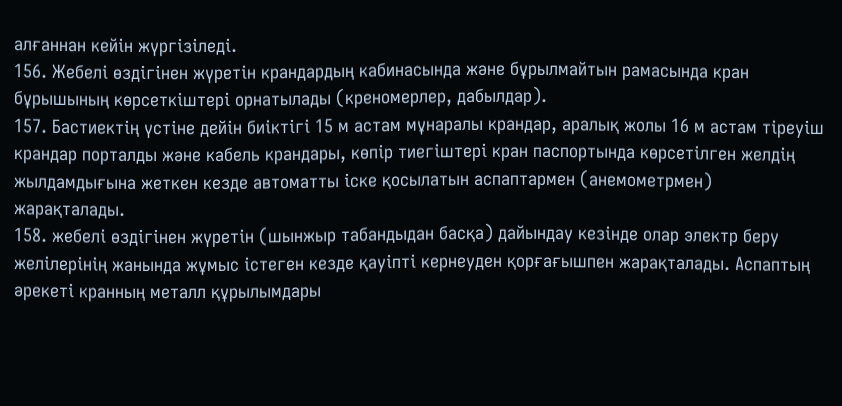алғаннан кейін жүргізіледі.
156. Жебелі өздігінен жүретін крандардың кабинасында және бұрылмайтын рамасында кран бұрышының көрсеткіштері орнатылады (креномерлер, дабылдар).
157. Бастиектің үстіне дейін биіктігі 15 м астам мұнаралы крандар, аралық жолы 16 м астам тіреуіш крандар порталды және кабель крандары, көпір тиегіштері кран паспортында көрсетілген желдің жылдамдығына жеткен кезде автоматты іске қосылатын аспаптармен (анемометрмен) жарақталады.
158. жебелі өздігінен жүретін (шынжыр табандыдан басқа) дайындау кезінде олар электр беру желілерінің жанында жұмыс істеген кезде қауіпті кернеуден қорғағышпен жарақталады. Аспаптың әрекеті кранның металл құрылымдары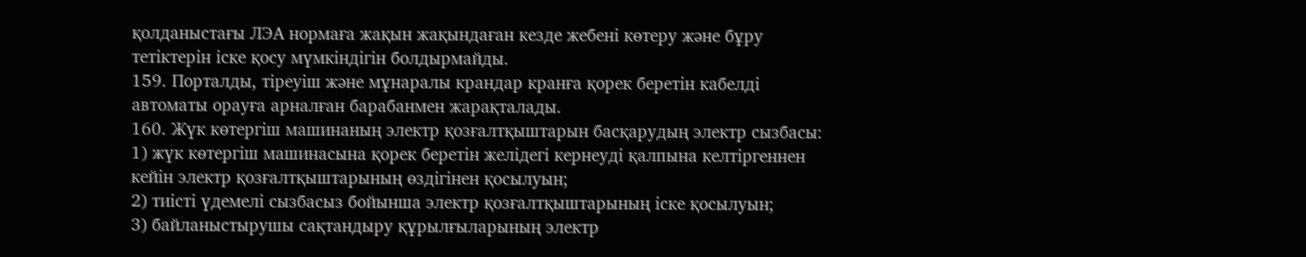қолданыстағы ЛЭА нормаға жақын жақындаған кезде жебені көтеру және бұру тетіктерін іске қосу мүмкіндігін болдырмайды.
159. Порталды, тіреуіш және мұнаралы крандар кранға қорек беретін кабелді автоматы орауға арналған барабанмен жарақталады.
160. Жүк көтергіш машинаның электр қозғалтқыштарын басқарудың электр сызбасы:
1) жүк көтергіш машинасына қорек беретін желідегі кернеуді қалпына келтіргеннен кейін электр қозғалтқыштарының өздігінен қосылуын;
2) тиісті үдемелі сызбасыз бойынша электр қозғалтқыштарының іске қосылуын;
3) байланыстырушы сақтандыру құрылғыларының электр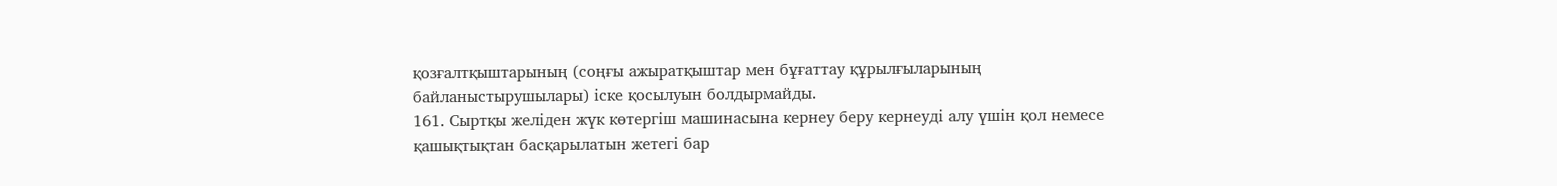қозғалтқыштарының (соңғы ажыратқыштар мен бұғаттау құрылғыларының байланыстырушылары) іске қосылуын болдырмайды.
161. Сыртқы желіден жүк көтергіш машинасына кернеу беру кернеуді алу үшін қол немесе қашықтықтан басқарылатын жетегі бар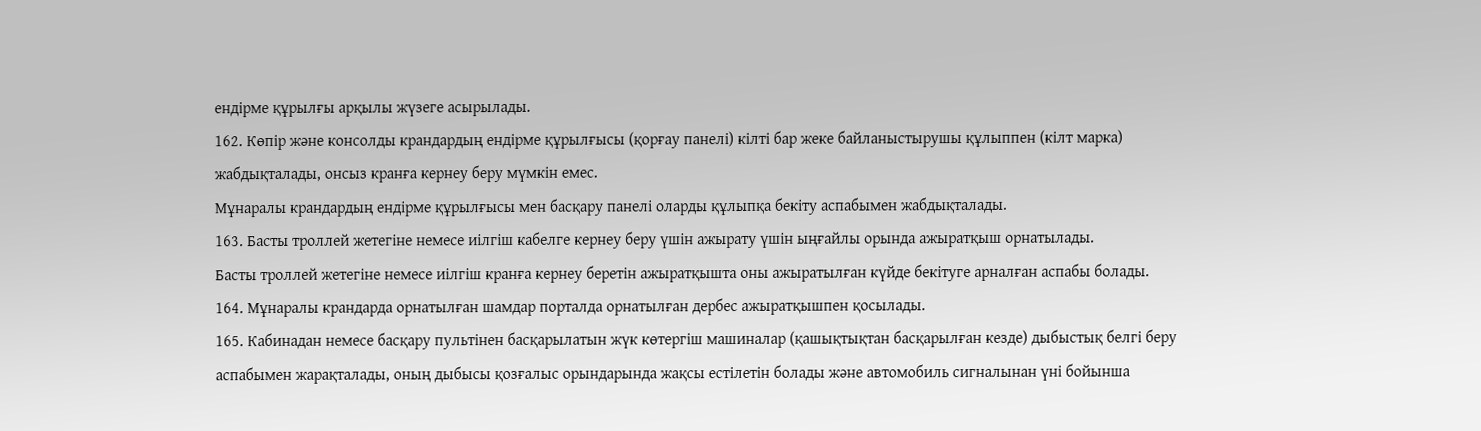ендірме құрылғы арқылы жүзеге асырылады.
162. Көпір және консолды крандардың ендірме құрылғысы (қорғау панелі) кілті бар жеке байланыстырушы құлыппен (кілт марка) жабдықталады, онсыз кранға кернеу беру мүмкін емес.
Мұнаралы крандардың ендірме құрылғысы мен басқару панелі оларды құлыпқа бекіту аспабымен жабдықталады.
163. Басты троллей жетегіне немесе иілгіш кабелге кернеу беру үшін ажырату үшін ыңғайлы орында ажыратқыш орнатылады.
Басты троллей жетегіне немесе иілгіш кранға кернеу беретін ажыратқышта оны ажыратылған күйде бекітуге арналған аспабы болады.
164. Мұнаралы крандарда орнатылған шамдар порталда орнатылған дербес ажыратқышпен қосылады.
165. Кабинадан немесе басқару пультінен басқарылатын жүк көтергіш машиналар (қашықтықтан басқарылған кезде) дыбыстық белгі беру аспабымен жарақталады, оның дыбысы қозғалыс орындарында жақсы естілетін болады және автомобиль сигналынан үні бойынша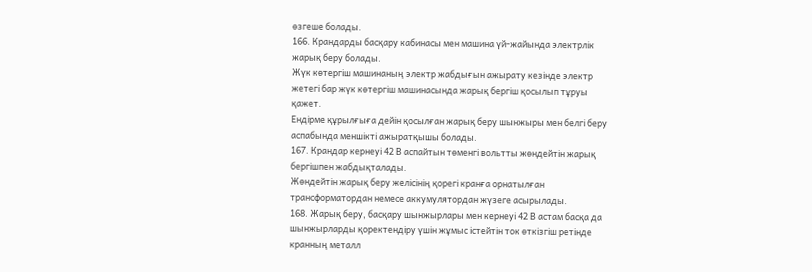өзгеше болады.
166. Крандарды басқару кабинасы мен машина үй-жайында электрлік жарық беру болады.
Жүк көтергіш машинаның электр жабдығын ажырату кезінде электр жетегі бар жүк көтергіш машинасында жарық бергіш қосылып тұруы қажет.
Ендірме құрылғыға дейін қосылған жарық беру шынжыры мен белгі беру аспабында меншікті ажыратқышы болады.
167. Крандар кернеуі 42 В аспайтын төменгі вольтты жөндейтін жарық бергішпен жабдықталады.
Жөндейтін жарық беру желісінің қорегі кранға орнатылған трансформатордан немесе аккумулятордан жүзеге асырылады.
168. Жарық беру, басқару шынжырлары мен кернеуі 42 В астам басқа да шынжырларды қоректендіру үшін жұмыс істейтін ток өткізгіш ретінде кранның металл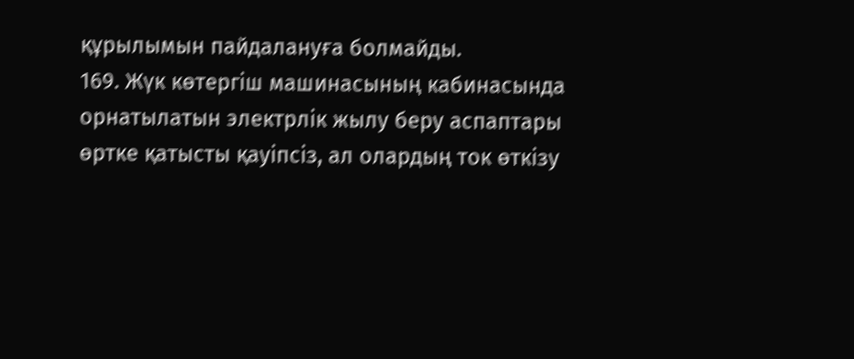құрылымын пайдалануға болмайды.
169. Жүк көтергіш машинасының кабинасында орнатылатын электрлік жылу беру аспаптары өртке қатысты қауіпсіз, ал олардың ток өткізу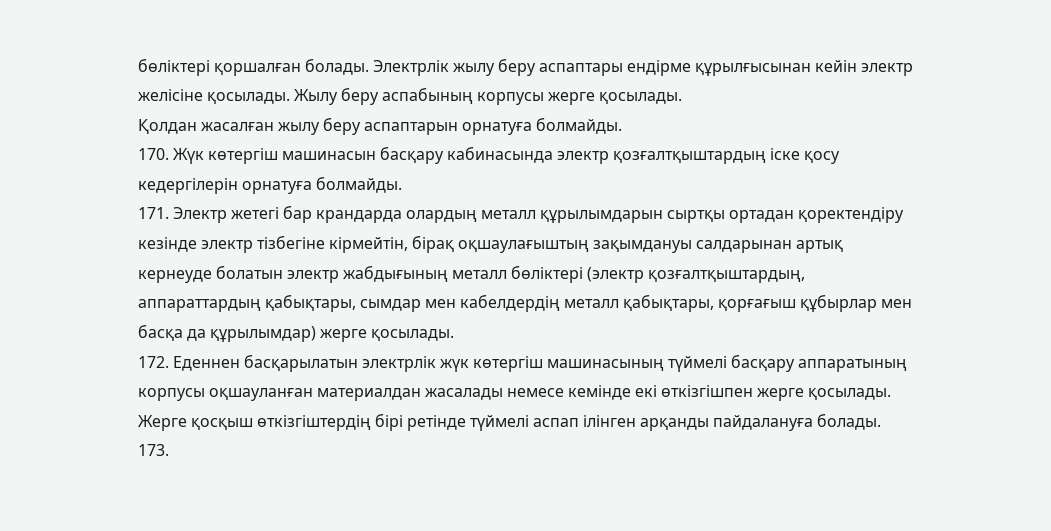бөліктері қоршалған болады. Электрлік жылу беру аспаптары ендірме құрылғысынан кейін электр желісіне қосылады. Жылу беру аспабының корпусы жерге қосылады.
Қолдан жасалған жылу беру аспаптарын орнатуға болмайды.
170. Жүк көтергіш машинасын басқару кабинасында электр қозғалтқыштардың іске қосу кедергілерін орнатуға болмайды.
171. Электр жетегі бар крандарда олардың металл құрылымдарын сыртқы ортадан қоректендіру кезінде электр тізбегіне кірмейтін, бірақ оқшаулағыштың зақымдануы салдарынан артық кернеуде болатын электр жабдығының металл бөліктері (электр қозғалтқыштардың, аппараттардың қабықтары, сымдар мен кабелдердің металл қабықтары, қорғағыш құбырлар мен басқа да құрылымдар) жерге қосылады.
172. Еденнен басқарылатын электрлік жүк көтергіш машинасының түймелі басқару аппаратының корпусы оқшауланған материалдан жасалады немесе кемінде екі өткізгішпен жерге қосылады. Жерге қосқыш өткізгіштердің бірі ретінде түймелі аспап ілінген арқанды пайдалануға болады.
173.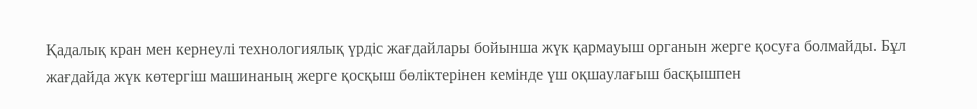Қадалық кран мен кернеулі технологиялық үрдіс жағдайлары бойынша жүк қармауыш органын жерге қосуға болмайды. Бұл жағдайда жүк көтергіш машинаның жерге қосқыш бөліктерінен кемінде үш оқшаулағыш басқышпен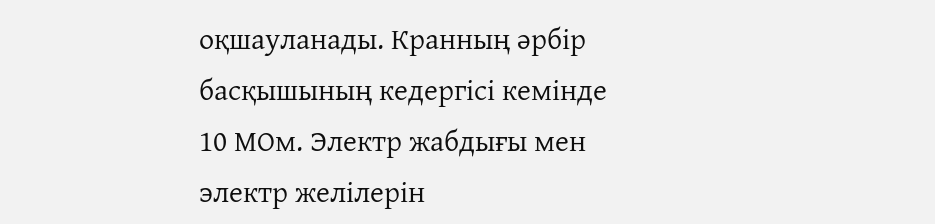оқшауланады. Кранның әрбір басқышының кедергісі кемінде 10 МОм. Электр жабдығы мен электр желілерін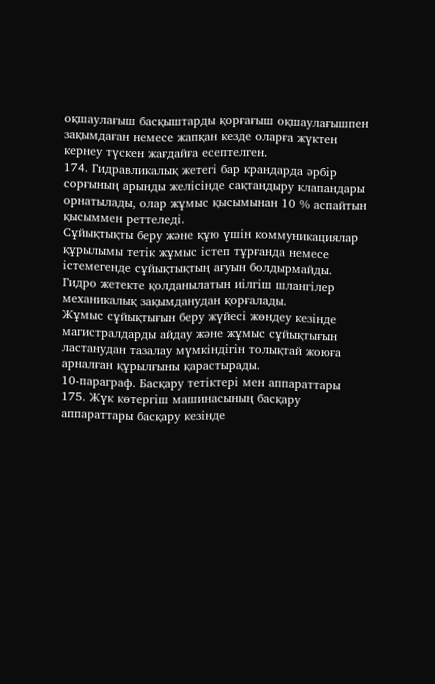оқшаулағыш басқыштарды қорғағыш оқшаулағышпен зақымдаған немесе жапқан кезде оларға жүктен кернеу түскен жағдайға есептелген.
174. Гидравликалық жетегі бар крандарда әрбір сорғының арынды желісінде сақтандыру клапандары орнатылады, олар жұмыс қысымынан 10 % аспайтын қысыммен реттеледі.
Сұйықтықты беру және құю үшін коммуникациялар құрылымы тетік жұмыс істеп тұрғанда немесе істемегенде сұйықтықтың ағуын болдырмайды.
Гидро жетекте қолданылатын иілгіш шлангілер механикалық зақымданудан қорғалады.
Жұмыс сұйықтығын беру жүйесі жөндеу кезінде магистралдарды айдау және жұмыс сұйықтығын ластанудан тазалау мүмкіндігін толықтай жоюға арналған құрылғыны қарастырады.
10-параграф. Басқару тетіктері мен аппараттары
175. Жүк көтергіш машинасының басқару аппараттары басқару кезінде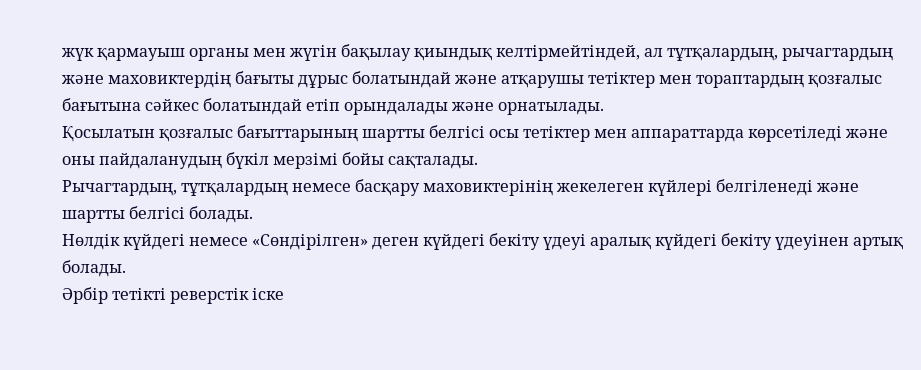жүк қармауыш органы мен жүгін бақылау қиындық келтірмейтіндей, ал тұтқалардың, рычагтардың және маховиктердің бағыты дұрыс болатындай және атқарушы тетіктер мен тораптардың қозғалыс бағытына сәйкес болатындай етіп орындалады және орнатылады.
Қосылатын қозғалыс бағыттарының шартты белгісі осы тетіктер мен аппараттарда көрсетіледі және оны пайдаланудың бүкіл мерзімі бойы сақталады.
Рычагтардың, тұтқалардың немесе басқару маховиктерінің жекелеген күйлері белгіленеді және шартты белгісі болады.
Нөлдік күйдегі немесе «Сөндірілген» деген күйдегі бекіту үдеуі аралық күйдегі бекіту үдеуінен артық болады.
Әрбір тетікті реверстік іске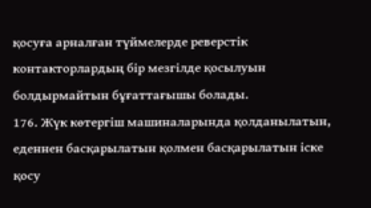қосуға арналған түймелерде реверстік контакторлардың бір мезгілде қосылуын болдырмайтын бұғаттағышы болады.
176. Жүк көтергіш машиналарында қолданылатын, еденнен басқарылатын қолмен басқарылатын іске қосу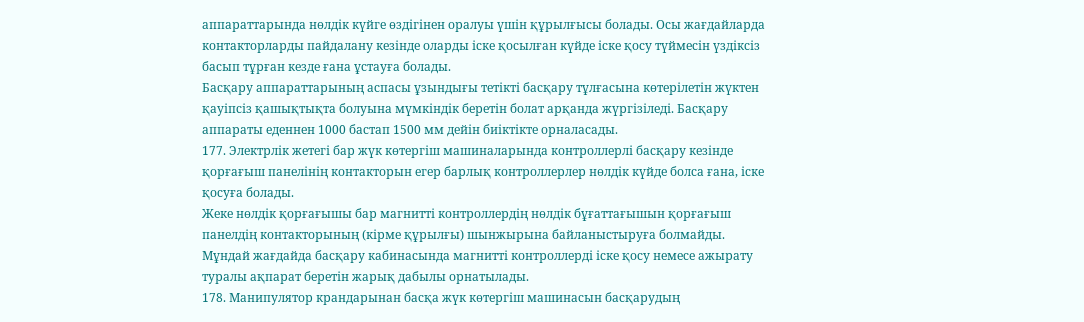аппараттарында нөлдік күйге өздігінен оралуы үшін құрылғысы болады. Осы жағдайларда контакторларды пайдалану кезінде оларды іске қосылған күйде іске қосу түймесін үздіксіз басып тұрған кезде ғана ұстауға болады.
Басқару аппараттарының аспасы ұзындығы тетікті басқару тұлғасына көтерілетін жүктен қауіпсіз қашықтықта болуына мүмкіндік беретін болат арқанда жүргізіледі. Басқару аппараты еденнен 1000 бастап 1500 мм дейін биіктікте орналасады.
177. Электрлік жетегі бар жүк көтергіш машиналарында контроллерлі басқару кезінде қорғағыш панелінің контакторын егер барлық контроллерлер нөлдік күйде болса ғана, іске қосуға болады.
Жеке нөлдік қорғағышы бар магнитті контроллердің нөлдік бұғаттағышын қорғағыш панелдің контакторының (кірме құрылғы) шынжырына байланыстыруға болмайды.
Мұндай жағдайда басқару кабинасында магнитті контроллерді іске қосу немесе ажырату туралы ақпарат беретін жарық дабылы орнатылады.
178. Манипулятор крандарынан басқа жүк көтергіш машинасын басқарудың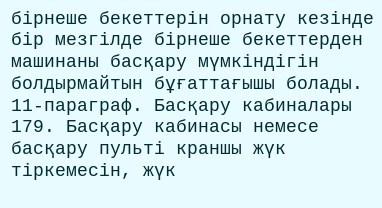бірнеше бекеттерін орнату кезінде бір мезгілде бірнеше бекеттерден машинаны басқару мүмкіндігін болдырмайтын бұғаттағышы болады.
11-параграф. Басқару кабиналары
179. Басқару кабинасы немесе басқару пульті краншы жүк тіркемесін, жүк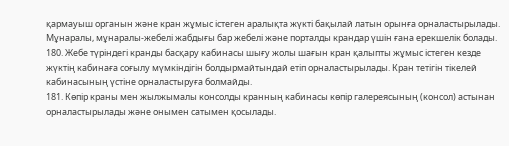қармауыш органын және кран жұмыс істеген аралықта жүкті бақылай латын орынға орналастырылады.
Мұнаралы, мұнаралы-жебелі жабдығы бар жебелі және порталды крандар үшін ғана ерекшелік болады.
180. Жебе түріндегі кранды басқару кабинасы шығу жолы шағын кран қалыпты жұмыс істеген кезде жүктің кабинаға соғылу мүмкіндігін болдырмайтындай етіп орналастырылады. Кран тетігін тікелей кабинасының үстіне орналастыруға болмайды.
181. Көпір краны мен жылжымалы консолды кранның кабинасы көпір галереясының (консол) астынан орналастырылады және онымен сатымен қосылады.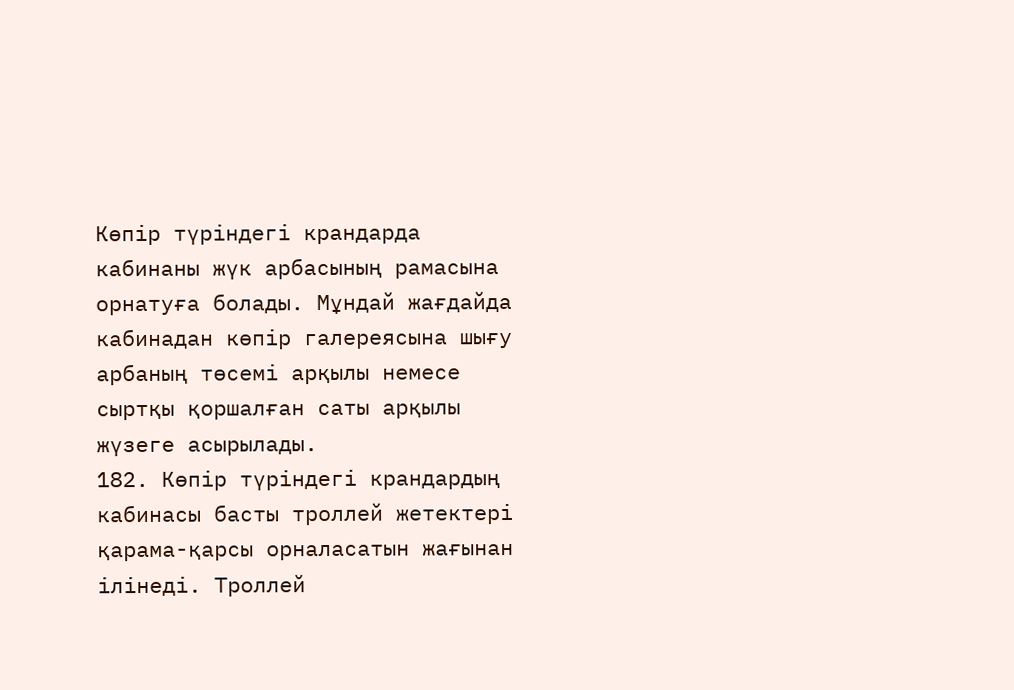Көпір түріндегі крандарда кабинаны жүк арбасының рамасына орнатуға болады. Мұндай жағдайда кабинадан көпір галереясына шығу арбаның төсемі арқылы немесе сыртқы қоршалған саты арқылы жүзеге асырылады.
182. Көпір түріндегі крандардың кабинасы басты троллей жетектері қарама-қарсы орналасатын жағынан ілінеді. Троллей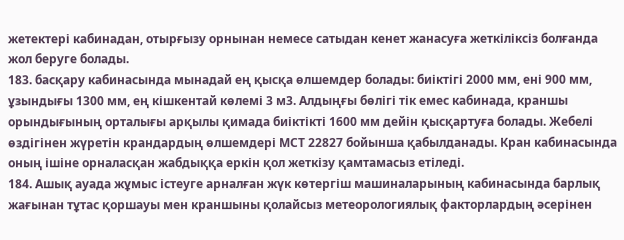жетектері кабинадан, отырғызу орнынан немесе сатыдан кенет жанасуға жеткіліксіз болғанда жол беруге болады.
183. басқару кабинасында мынадай ең қысқа өлшемдер болады: биіктігі 2000 мм, ені 900 мм, ұзындығы 1300 мм, ең кішкентай көлемі 3 м3. Алдыңғы бөлігі тік емес кабинада, краншы орындығының орталығы арқылы қимада биіктікті 1600 мм дейін қысқартуға болады. Жебелі өздігінен жүретін крандардың өлшемдері МСТ 22827 бойынша қабылданады. Кран кабинасында оның ішіне орналасқан жабдыққа еркін қол жеткізу қамтамасыз етіледі.
184. Ашық ауада жұмыс істеуге арналған жүк көтергіш машиналарының кабинасында барлық жағынан тұтас қоршауы мен краншыны қолайсыз метеорологиялық факторлардың әсерінен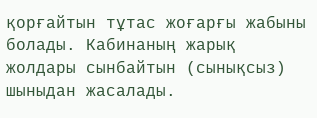қорғайтын тұтас жоғарғы жабыны болады. Кабинаның жарық жолдары сынбайтын (сынықсыз) шыныдан жасалады.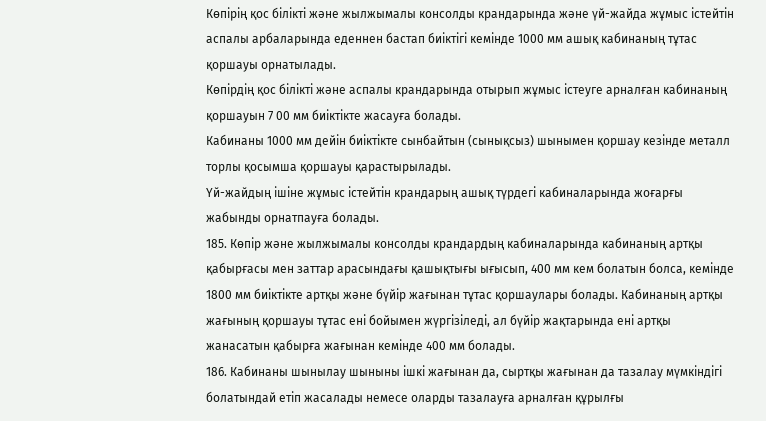Көпірің қос білікті және жылжымалы консолды крандарында және үй-жайда жұмыс істейтін аспалы арбаларында еденнен бастап биіктігі кемінде 1000 мм ашық кабинаның тұтас қоршауы орнатылады.
Көпірдің қос білікті және аспалы крандарында отырып жұмыс істеуге арналған кабинаның қоршауын 7 00 мм биіктікте жасауға болады.
Кабинаны 1000 мм дейін биіктікте сынбайтын (сынықсыз) шынымен қоршау кезінде металл торлы қосымша қоршауы қарастырылады.
Үй-жайдың ішіне жұмыс істейтін крандарың ашық түрдегі кабиналарында жоғарғы жабынды орнатпауға болады.
185. Көпір және жылжымалы консолды крандардың кабиналарында кабинаның артқы қабырғасы мен заттар арасындағы қашықтығы ығысып, 400 мм кем болатын болса, кемінде 1800 мм биіктікте артқы және бүйір жағынан тұтас қоршаулары болады. Кабинаның артқы жағының қоршауы тұтас ені бойымен жүргізіледі, ал бүйір жақтарында ені артқы жанасатын қабырға жағынан кемінде 400 мм болады.
186. Кабинаны шынылау шыныны ішкі жағынан да, сыртқы жағынан да тазалау мүмкіндігі болатындай етіп жасалады немесе оларды тазалауға арналған құрылғы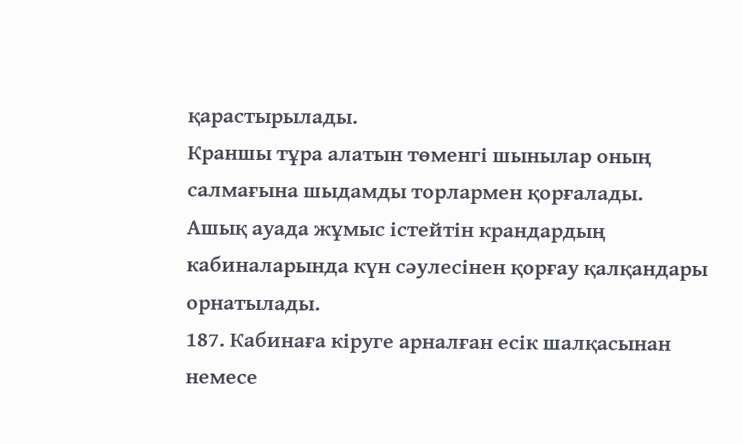қарастырылады.
Краншы тұра алатын төменгі шынылар оның салмағына шыдамды торлармен қорғалады.
Ашық ауада жұмыс істейтін крандардың кабиналарында күн сәулесінен қорғау қалқандары орнатылады.
187. Кабинаға кіруге арналған есік шалқасынан немесе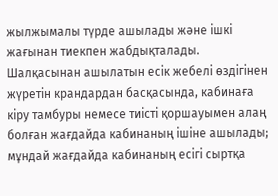жылжымалы түрде ашылады және ішкі жағынан тиекпен жабдықталады.
Шалқасынан ашылатын есік жебелі өздігінен жүретін крандардан басқасында, кабинаға кіру тамбуры немесе тиісті қоршауымен алаң болған жағдайда кабинаның ішіне ашылады; мұндай жағдайда кабинаның есігі сыртқа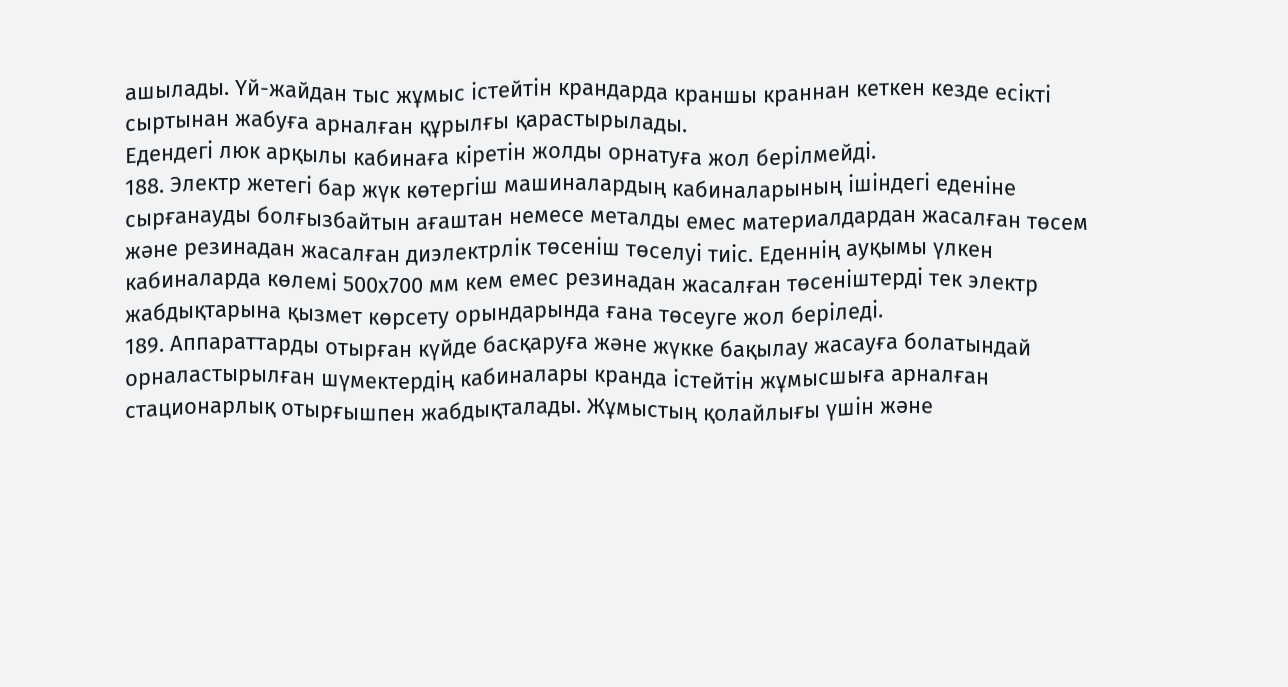ашылады. Үй-жайдан тыс жұмыс істейтін крандарда краншы краннан кеткен кезде есікті сыртынан жабуға арналған құрылғы қарастырылады.
Едендегі люк арқылы кабинаға кіретін жолды орнатуға жол берілмейді.
188. Электр жетегі бар жүк көтергіш машиналардың кабиналарының ішіндегі еденіне сырғанауды болғызбайтын ағаштан немесе металды емес материалдардан жасалған төсем және резинадан жасалған диэлектрлік төсеніш төселуі тиіс. Еденнің ауқымы үлкен кабиналарда көлемі 500х700 мм кем емес резинадан жасалған төсеніштерді тек электр жабдықтарына қызмет көрсету орындарында ғана төсеуге жол беріледі.
189. Аппараттарды отырған күйде басқаруға және жүкке бақылау жасауға болатындай орналастырылған шүмектердің кабиналары кранда істейтін жұмысшыға арналған стационарлық отырғышпен жабдықталады. Жұмыстың қолайлығы үшін және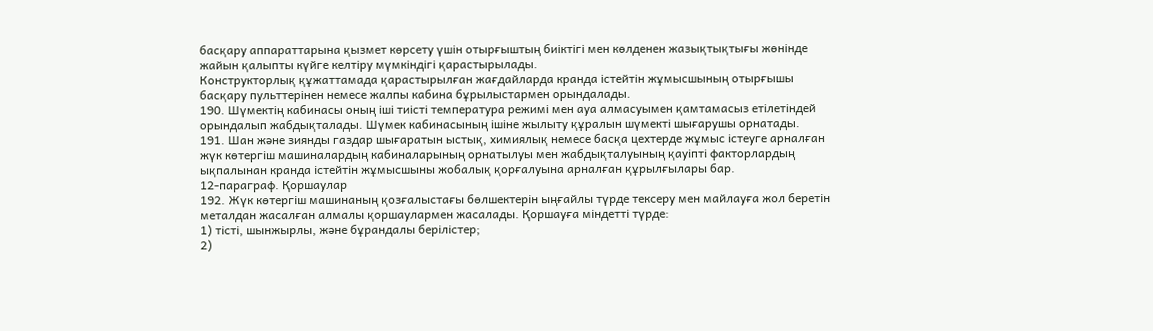басқару аппараттарына қызмет көрсету үшін отырғыштың биіктігі мен көлденен жазықтықтығы жөнінде жайын қалыпты күйге келтіру мүмкіндігі қарастырылады.
Конструкторлық құжаттамада қарастырылған жағдайларда кранда істейтін жұмысшының отырғышы басқару пульттерінен немесе жалпы кабина бұрылыстармен орындалады.
190. Шүмектің кабинасы оның іші тиісті температура режимі мен ауа алмасуымен қамтамасыз етілетіндей орындалып жабдықталады. Шүмек кабинасының ішіне жылыту құралын шүмекті шығарушы орнатады.
191. Шан және зиянды газдар шығаратын ыстық, химиялық немесе басқа цехтерде жұмыс істеуге арналған жүк көтергіш машиналардың кабиналарының орнатылуы мен жабдықталуының қауіпті факторлардың ықпалынан кранда істейтін жұмысшыны жобалық қорғалуына арналған құрылғылары бар.
12-параграф. Қоршаулар
192. Жүк көтергіш машинаның қозғалыстағы бөлшектерін ыңғайлы түрде тексеру мен майлауға жол беретін металдан жасалған алмалы қоршаулармен жасалады. Қоршауға міндетті түрде:
1) тісті, шынжырлы, және бұрандалы берілістер;
2)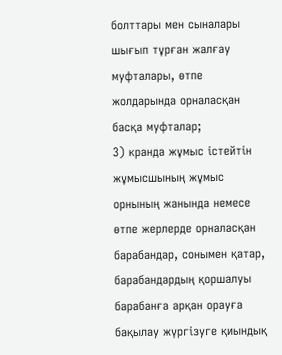болттары мен сыналары шығып тұрған жалғау муфталары, өтпе жолдарында орналасқан басқа муфталар;
3) кранда жұмыс істейтін жұмысшының жұмыс орнының жанында немесе өтпе жерлерде орналасқан барабандар, сонымен қатар, барабандардың қоршалуы барабанға арқан орауға бақылау жүргізуге қиындық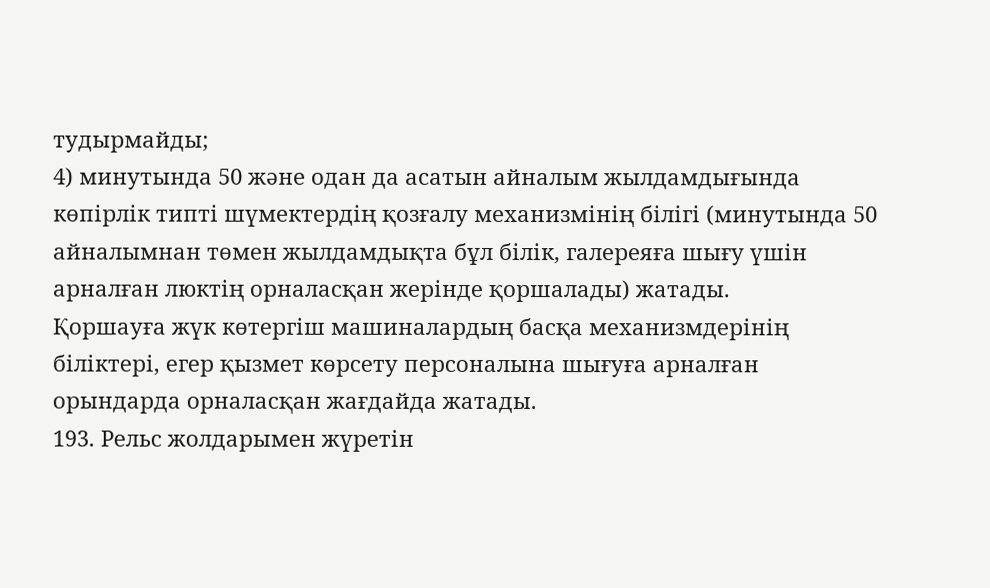тудырмайды;
4) минутында 50 және одан да асатын айналым жылдамдығында көпірлік типті шүмектердің қозғалу механизмінің білігі (минутында 50 айналымнан төмен жылдамдықта бұл білік, галереяға шығу үшін арналған люктің орналасқан жерінде қоршалады) жатады.
Қоршауға жүк көтергіш машиналардың басқа механизмдерінің біліктері, егер қызмет көрсету персоналына шығуға арналған орындарда орналасқан жағдайда жатады.
193. Рельс жолдарымен жүретін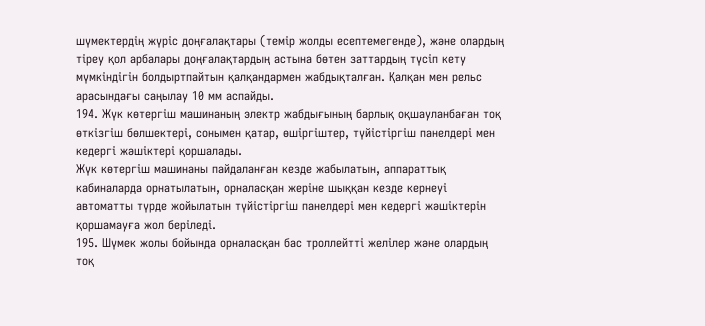шүмектердің жүріс доңғалақтары (темір жолды есептемегенде), және олардың тіреу қол арбалары доңғалақтардың астына бөтен заттардың түсіп кету мүмкіндігін болдыртпайтын қалқандармен жабдықталған. Қалқан мен рельс арасындағы саңылау 10 мм аспайды.
194. Жүк көтергіш машинаның электр жабдығының барлық оқшауланбаған тоқ өткізгіш бөлшектері, сонымен қатар, өшіргіштер, түйістіргіш панелдері мен кедергі жәшіктері қоршалады.
Жүк көтергіш машинаны пайдаланған кезде жабылатын, аппараттық кабиналарда орнатылатын, орналасқан жеріне шыққан кезде кернеуі автоматты түрде жойылатын түйістіргіш панелдері мен кедергі жәшіктерін қоршамауға жол беріледі.
195. Шүмек жолы бойында орналасқан бас троллейтті желілер және олардың тоқ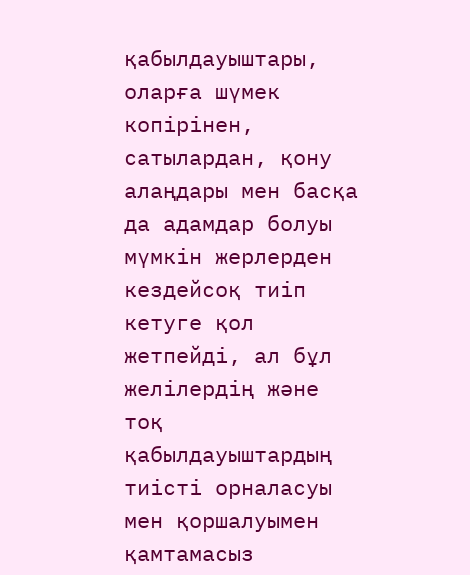қабылдауыштары, оларға шүмек копірінен, сатылардан, қону алаңдары мен басқа да адамдар болуы мүмкін жерлерден кездейсоқ тиіп кетуге қол жетпейді, ал бұл желілердің және тоқ қабылдауыштардың тиісті орналасуы мен қоршалуымен қамтамасыз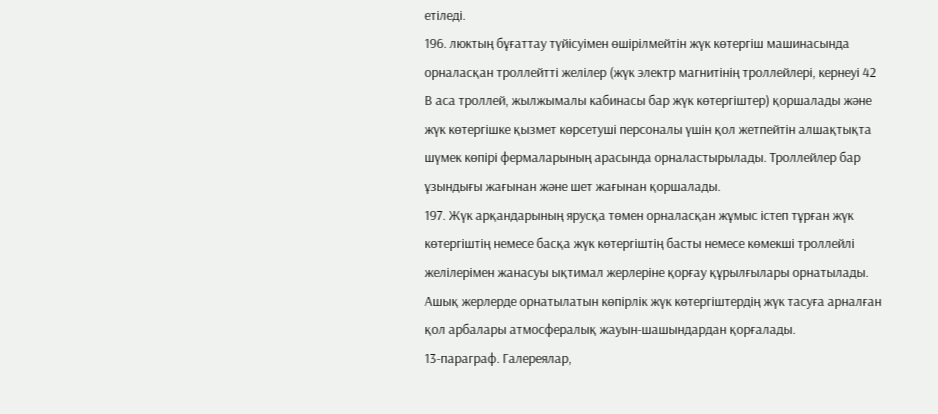етіледі.
196. люктың бұғаттау түйісуімен өшірілмейтін жүк көтергіш машинасында орналасқан троллейтті желілер (жүк электр магнитінің троллейлері, кернеуі 42 В аса троллей, жылжымалы кабинасы бар жүк көтергіштер) қоршалады және жүк көтергішке қызмет көрсетуші персоналы үшін қол жетпейтін алшақтықта шүмек көпірі фермаларының арасында орналастырылады. Троллейлер бар ұзындығы жағынан және шет жағынан қоршалады.
197. Жүк арқандарының ярусқа төмен орналасқан жұмыс істеп тұрған жүк көтергіштің немесе басқа жүк көтергіштің басты немесе көмекші троллейлі желілерімен жанасуы ықтимал жерлеріне қорғау құрылғылары орнатылады.
Ашық жерлерде орнатылатын көпірлік жүк көтергіштердің жүк тасуға арналған қол арбалары атмосфералық жауын-шашындардан қорғалады.
13-параграф. Галереялар,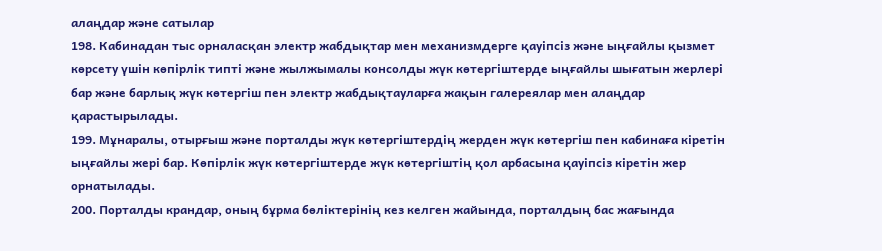алаңдар және сатылар
198. Кабинадан тыс орналасқан электр жабдықтар мен механизмдерге қауіпсіз және ыңғайлы қызмет көрсету үшін көпірлік типті және жылжымалы консолды жүк көтергіштерде ыңғайлы шығатын жерлері бар және барлық жүк көтергіш пен электр жабдықтауларға жақын галереялар мен алаңдар қарастырылады.
199. Мұнаралы, отырғыш және порталды жүк көтергіштердің жерден жүк көтергіш пен кабинаға кіретін ыңғайлы жері бар. Көпірлік жүк көтергіштерде жүк көтергіштің қол арбасына қауіпсіз кіретін жер орнатылады.
200. Порталды крандар, оның бұрма бөліктерінің кез келген жайында, порталдың бас жағында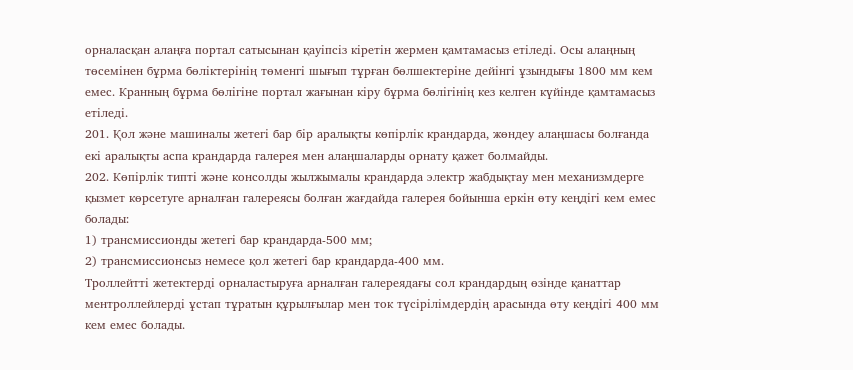орналасқан алаңға портал сатысынан қауіпсіз кіретін жермен қамтамасыз етіледі. Осы алаңның төсемінен бұрма бөліктерінің төменгі шығып тұрған бөлшектеріне дейінгі ұзындығы 1800 мм кем емес. Кранның бұрма бөлігіне портал жағынан кіру бұрма бөлігінің кез келген күйінде қамтамасыз етіледі.
201. Қол және машиналы жетегі бар бір аралықты көпірлік крандарда, жөндеу алаңшасы болғанда екі аралықты аспа крандарда галерея мен алаңшаларды орнату қажет болмайды.
202. Көпірлік типті және консолды жылжымалы крандарда электр жабдықтау мен механизмдерге қызмет көрсетуге арналған галереясы болған жағдайда галерея бойынша еркін өту кеңдігі кем емес болады:
1) трансмиссионды жетегі бар крандарда-500 мм;
2) трансмиссионсыз немесе қол жетегі бар крандарда-400 мм.
Троллейтті жетектерді орналастыруға арналған галереядағы сол крандардың өзінде қанаттар ментроллейлерді ұстап тұратын құрылғылар мен ток түсірілімдердің арасында өту кеңдігі 400 мм кем емес болады.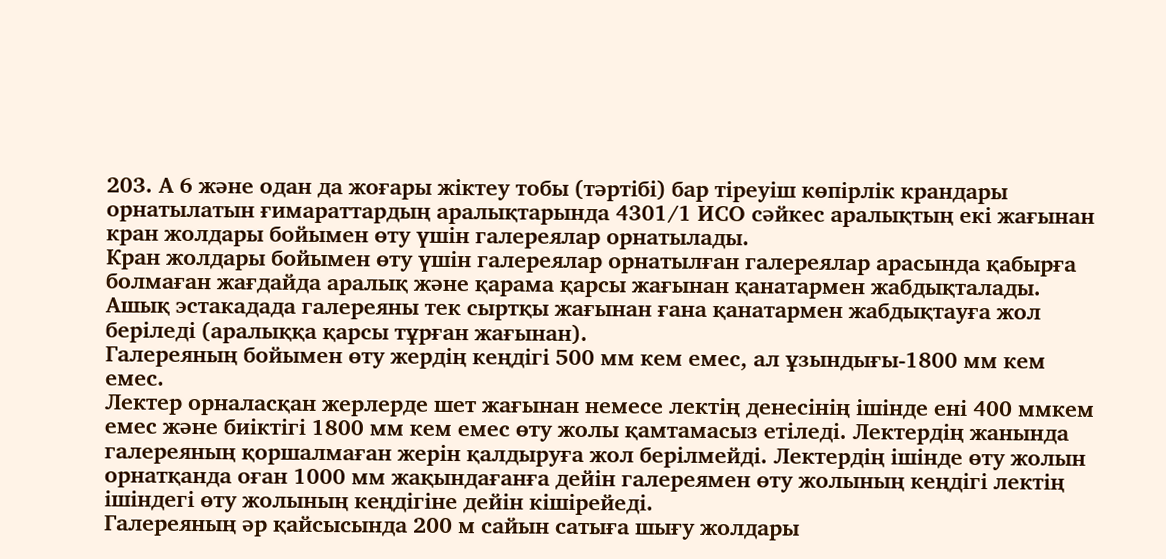203. А 6 және одан да жоғары жіктеу тобы (тәртібі) бар тіреуіш көпірлік крандары орнатылатын ғимараттардың аралықтарында 4301/1 ИСО сәйкес аралықтың екі жағынан кран жолдары бойымен өту үшін галереялар орнатылады.
Кран жолдары бойымен өту үшін галереялар орнатылған галереялар арасында қабырға болмаған жағдайда аралық және қарама қарсы жағынан қанатармен жабдықталады. Ашық эстакадада галереяны тек сыртқы жағынан ғана қанатармен жабдықтауға жол беріледі (аралыққа қарсы тұрған жағынан).
Галереяның бойымен өту жердің кеңдігі 500 мм кем емес, ал ұзындығы-1800 мм кем емес.
Лектер орналасқан жерлерде шет жағынан немесе лектің денесінің ішінде ені 400 ммкем емес және биіктігі 1800 мм кем емес өту жолы қамтамасыз етіледі. Лектердің жанында галереяның қоршалмаған жерін қалдыруға жол берілмейді. Лектердің ішінде өту жолын орнатқанда оған 1000 мм жақындағанға дейін галереямен өту жолының кеңдігі лектің ішіндегі өту жолының кеңдігіне дейін кішірейеді.
Галереяның әр қайсысында 200 м сайын сатыға шығу жолдары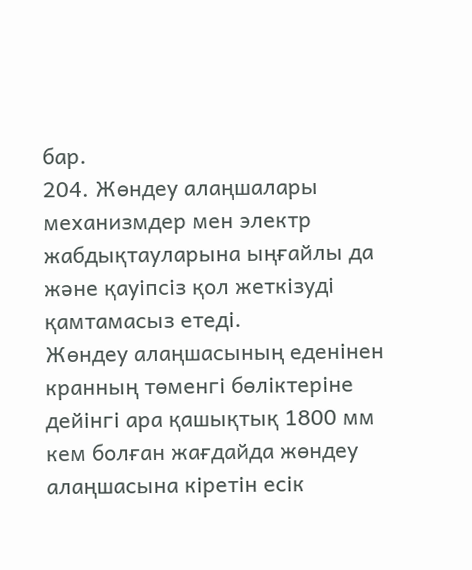бар.
204. Жөндеу алаңшалары механизмдер мен электр жабдықтауларына ыңғайлы да және қауіпсіз қол жеткізуді қамтамасыз етеді.
Жөндеу алаңшасының еденінен кранның төменгі бөліктеріне дейінгі ара қашықтық 1800 мм кем болған жағдайда жөндеу алаңшасына кіретін есік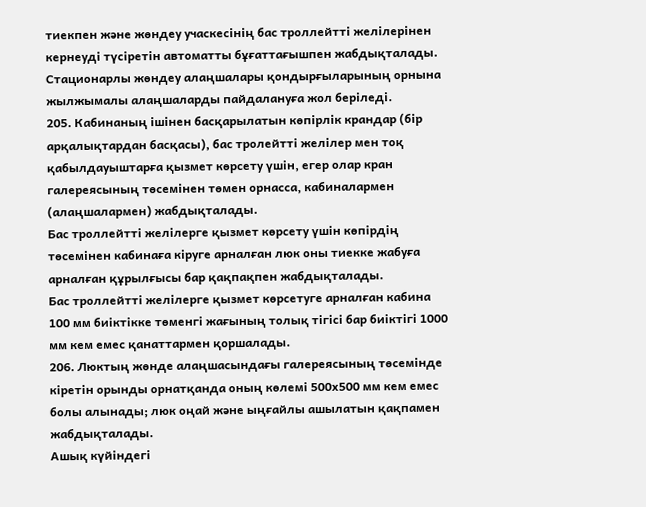тиекпен және жөндеу учаскесінің бас троллейтті желілерінен кернеуді түсіретін автоматты бұғаттағышпен жабдықталады.
Стационарлы жөндеу алаңшалары қондырғыларының орнына жылжымалы алаңшаларды пайдалануға жол беріледі.
205. Кабинаның ішінен басқарылатын көпірлік крандар (бір арқалықтардан басқасы), бас тролейтті желілер мен тоқ қабылдауыштарға қызмет көрсету үшін, егер олар кран галереясының төсемінен төмен орнасса, кабиналармен (алаңшалармен) жабдықталады.
Бас троллейтті желілерге қызмет көрсету үшін көпірдің төсемінен кабинаға кіруге арналған люк оны тиекке жабуға арналған құрылғысы бар қақпақпен жабдықталады.
Бас троллейтті желілерге қызмет көрсетуге арналған кабина 100 мм биіктікке төменгі жағының толық тігісі бар биіктігі 1000 мм кем емес қанаттармен қоршалады.
206. Люктың жөнде алаңшасындағы галереясының төсемінде кіретін орынды орнатқанда оның көлемі 500х500 мм кем емес болы алынады; люк оңай және ыңғайлы ашылатын қақпамен жабдықталады.
Ашық күйіндегі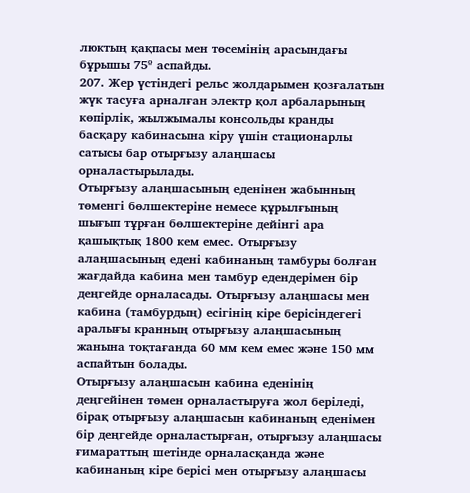люктың қақпасы мен төсемінің арасындағы бұрышы 75º аспайды.
207. Жер үстіндегі рельс жолдарымен қозғалатын жүк тасуға арналған электр қол арбаларының көпірлік, жылжымалы консольды кранды басқару кабинасына кіру үшін стационарлы сатысы бар отырғызу алаңшасы орналастырылады.
Отырғызу алаңшасының еденінен жабынның төменгі бөлшектеріне немесе құрылғының шығып тұрған бөлшектеріне дейінгі ара қашықтық 1800 кем емес. Отырғызу алаңшасының едені кабинаның тамбуры болған жағдайда кабина мен тамбур едендерімен бір деңгейде орналасады. Отырғызу алаңшасы мен кабина (тамбурдың) есігінің кіре берісіндегегі аралығы кранның отырғызу алаңшасының жанына тоқтағанда 60 мм кем емес және 150 мм аспайтын болады.
Отырғызу алаңшасын кабина еденінің деңгейінен төмен орналастыруға жол беріледі, бірақ отырғызу алаңшасын кабинаның еденімен бір деңгейде орналастырған, отырғызу алаңшасы ғимараттың шетінде орналасқанда және кабинаның кіре берісі мен отырғызу алаңшасы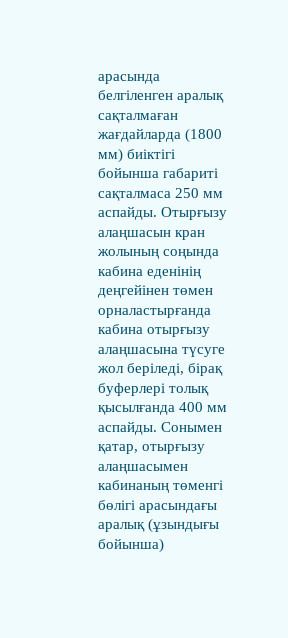арасында белгіленген аралық сақталмаған жағдайларда (1800 мм) биіктігі бойынша габариті сақталмаса 250 мм аспайды. Отырғызу алаңшасын кран жолының соңында кабина еденінің деңгейінен төмен орналастырғанда кабина отырғызу алаңшасына түсуге жол беріледі, бірақ буферлері толық қысылғанда 400 мм аспайды. Сонымен қатар, отырғызу алаңшасымен кабинаның төменгі бөлігі арасындағы аралық (ұзындығы бойынша)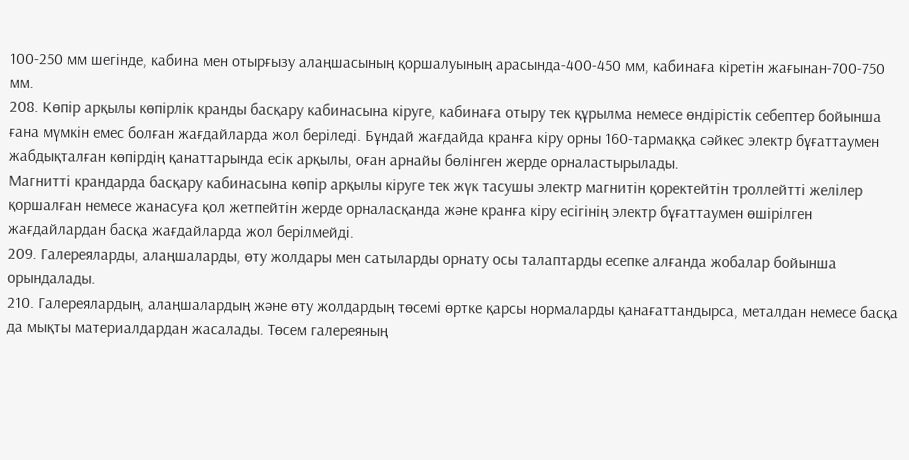100-250 мм шегінде, кабина мен отырғызу алаңшасының қоршалуының арасында-400-450 мм, кабинаға кіретін жағынан-700-750 мм.
208. Көпір арқылы көпірлік кранды басқару кабинасына кіруге, кабинаға отыру тек құрылма немесе өндірістік себептер бойынша ғана мүмкін емес болған жағдайларда жол беріледі. Бұндай жағдайда кранға кіру орны 160-тармаққа сәйкес электр бұғаттаумен жабдықталған көпірдің қанаттарында есік арқылы, оған арнайы бөлінген жерде орналастырылады.
Магнитті крандарда басқару кабинасына көпір арқылы кіруге тек жүк тасушы электр магнитін қоректейтін троллейтті желілер қоршалған немесе жанасуға қол жетпейтін жерде орналасқанда және кранға кіру есігінің электр бұғаттаумен өшірілген жағдайлардан басқа жағдайларда жол берілмейді.
209. Галереяларды, алаңшаларды, өту жолдары мен сатыларды орнату осы талаптарды есепке алғанда жобалар бойынша орындалады.
210. Галереялардың, алаңшалардың және өту жолдардың төсемі өртке қарсы нормаларды қанағаттандырса, металдан немесе басқа да мықты материалдардан жасалады. Төсем галереяның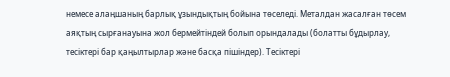немесе алаңшаның барлық ұзындықтың бойына төселеді. Металдан жасалған төсем аяқтың сырғанауына жол бермейтіндей болып орындалады (болатты бұдырлау, тесіктері бар қаңылтырлар және басқа пішіндер). Тесіктері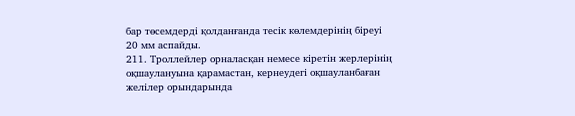бар төсемдерді қолданғанда тесік көлемдерінің біреуі 20 мм аспайды.
211. Троллейлер орналасқан немесе кіретін жерлерінің оқшаулануына қарамастан, кернеудегі оқшауланбаған желілер орындарында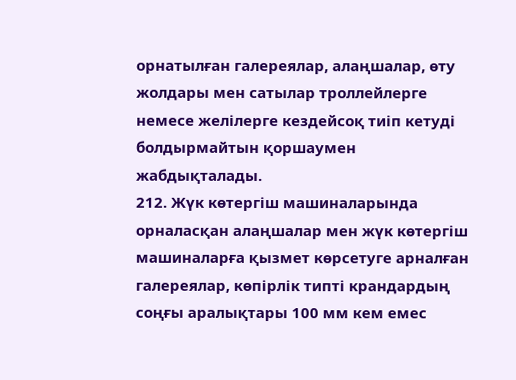орнатылған галереялар, алаңшалар, өту жолдары мен сатылар троллейлерге немесе желілерге кездейсоқ тиіп кетуді болдырмайтын қоршаумен жабдықталады.
212. Жүк көтергіш машиналарында орналасқан алаңшалар мен жүк көтергіш машиналарға қызмет көрсетуге арналған галереялар, көпірлік типті крандардың соңғы аралықтары 100 мм кем емес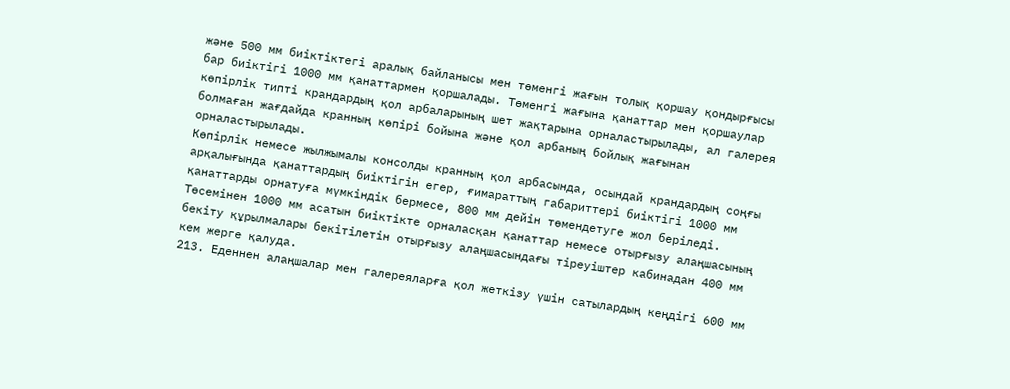және 500 мм биіктіктегі аралық байланысы мен төменгі жағын толық қоршау қондырғысы бар биіктігі 1000 мм қанаттармен қоршалады. Төменгі жағына қанаттар мен қоршаулар көпірлік типті крандардың қол арбаларының шет жақтарына орналастырылады, ал галерея болмаған жағдайда кранның көпірі бойына және қол арбаның бойлық жағынан орналастырылады.
Көпірлік немесе жылжымалы консолды кранның қол арбасында, осындай крандардың соңғы арқалығында қанаттардың биіктігін егер, ғимараттың габариттері биіктігі 1000 мм қанаттарды орнатуға мүмкіндік бермесе, 800 мм дейін төмендетуге жол беріледі.
Төсемінен 1000 мм асатын биіктікте орналасқан қанаттар немесе отырғызу алаңшасының бекіту құрылмалары бекітілетін отырғызу алаңшасындағы тіреуіштер кабинадан 400 мм кем жерге қалуда.
213. Еденнен алаңшалар мен галереяларға қол жеткізу үшін сатылардың кеңдігі 600 мм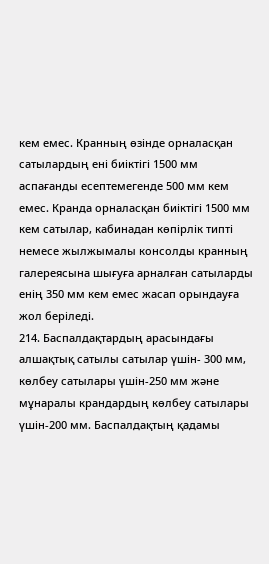кем емес. Кранның өзінде орналасқан сатылардың ені биіктігі 1500 мм аспағанды есептемегенде 500 мм кем емес. Кранда орналасқан биіктігі 1500 мм кем сатылар, кабинадан көпірлік типті немесе жылжымалы консолды кранның галереясына шығуға арналған сатыларды енің 350 мм кем емес жасап орындауға жол беріледі.
214. Баспалдақтардың арасындағы алшақтық сатылы сатылар үшін- 300 мм, көлбеу сатылары үшін-250 мм және мұнаралы крандардың көлбеу сатылары үшін-200 мм. Баспалдақтың қадамы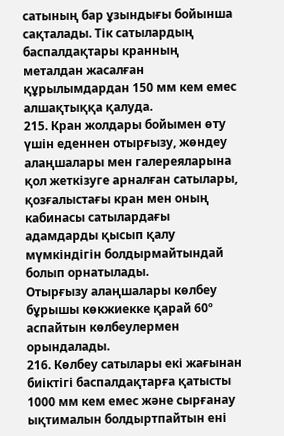сатының бар ұзындығы бойынша сақталады. Тік сатылардың баспалдақтары кранның металдан жасалған құрылымдардан 150 мм кем емес алшақтыққа қалуда.
215. Кран жолдары бойымен өту үшін еденнен отырғызу, жөндеу алаңшалары мен галереяларына қол жеткізуге арналған сатылары, қозғалыстағы кран мен оның кабинасы сатылардағы адамдарды қысып қалу мүмкіндігін болдырмайтындай болып орнатылады.
Отырғызу алаңшалары көлбеу бұрышы көкжиекке қарай 60º аспайтын көлбеулермен орындалады.
216. Көлбеу сатылары екі жағынан биіктігі баспалдақтарға қатысты 1000 мм кем емес және сырғанау ықтималын болдыртпайтын ені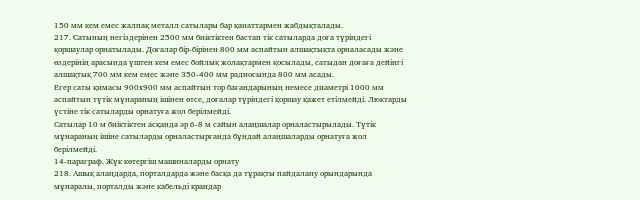150 мм кем емес жалпақ металл сатылары бар қанаттармен жабдықталады.
217. Сатының негіздерінен 2500 мм биіктіктен бастап тік сатыларда доға түріндегі қоршаулар орнатылады. Доғалар бір-бірінен 800 мм аспайтын алшақтықта орналасады және өздерінің арасында үштен кем емес бойлық жолақтармен қосылады, сатыдан доғаға дейінгі алшақтық 700 мм кем емес және 350-400 мм радиосында 800 мм асады.
Егер саты қимасы 900х900 мм аспайтын тор бағандарының немесе диаметрі 1000 мм аспайтын түтік мұнараның ішінен өтсе, доғалар түріндегі қоршау қажет етілмейді. Люктарды үстіне тік сатыларды орнатуға жол берілмейді.
Сатылар 10 м биіктіктен асқанда әр 6-8 м сайын алаңшалар орналастырылады. Түтік мұнараның ішіне сатыларды орналастырғанда бұндай алаңшаларды орнатуға жол берілмейді.
14-параграф. Жүк көтергіш машиналарды орнату
218. Ашық алаңдарда, порталдарда және басқа да тұрақты пайдалану орындарында мұнаралы, порталды және кабельді крандар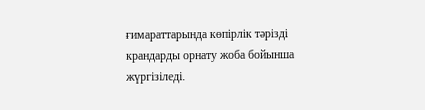ғимараттарында көпірлік тәрізді крандарды орнату жоба бойынша жүргізіледі.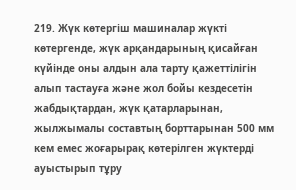219. Жүк көтергіш машиналар жүкті көтергенде, жүк арқандарының қисайған күйінде оны алдын ала тарту қажеттілігін алып тастауға және жол бойы кездесетін жабдықтардан, жүк қатарларынан, жылжымалы составтың борттарынан 500 мм кем емес жоғарырақ көтерілген жүктерді ауыстырып тұру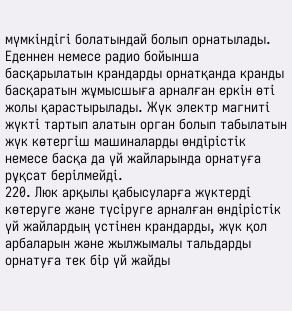мүмкіндігі болатындай болып орнатылады.
Еденнен немесе радио бойынша басқарылатын крандарды орнатқанда кранды басқаратын жұмысшыға арналған еркін өті жолы қарастырылады. Жүк электр магниті жүкті тартып алатын орган болып табылатын жүк көтергіш машиналарды өндірістік немесе басқа да үй жайларында орнатуға рұқсат берілмейді.
220. Люк арқылы қабысуларға жүктерді көтеруге және түсіруге арналған өндірістік үй жайлардың үстінен крандарды, жүк қол арбаларын және жылжымалы тальдарды орнатуға тек бір үй жайды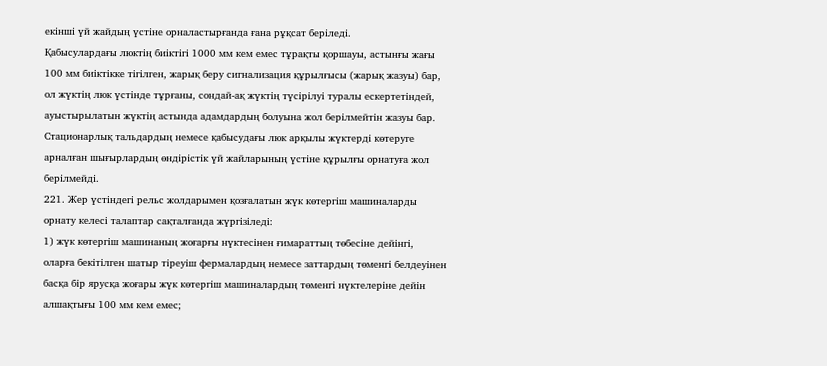екінші үй жайдың үстіне орналастырғанда ғана рұқсат беріледі.
Қабысулардағы люктің биіктігі 1000 мм кем емес тұрақты қоршауы, астынғы жағы 100 мм биіктікке тігілген, жарық беру сигнализация құрылғысы (жарық жазуы) бар, ол жүктің люк үстінде тұрғаны, сондай-ақ жүктің түсірілуі туралы ескертетіндей, ауыстырылатын жүктің астында адамдардың болуына жол берілмейтін жазуы бар.
Стационарлық тальдардың немесе қабысудағы люк арқылы жүктерді көтеруге арналған шығырлардың өндірістік үй жайларының үстіне құрылғы орнатуға жол берілмейді.
221. Жер үстіндегі рельс жолдарымен қозғалатын жүк көтергіш машиналарды орнату келесі талаптар сақталғанда жүргізіледі:
1) жүк көтергіш машинаның жоғарғы нүктесінен ғимараттың төбесіне дейінгі, оларға бекітілген шатыр тіреуіш фермалардың немесе заттардың төменгі белдеуінен басқа бір ярусқа жоғары жүк көтергіш машиналардың төменгі нүктелеріне дейін алшақтығы 100 мм кем емес;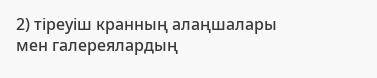2) тіреуіш кранның алаңшалары мен галереялардың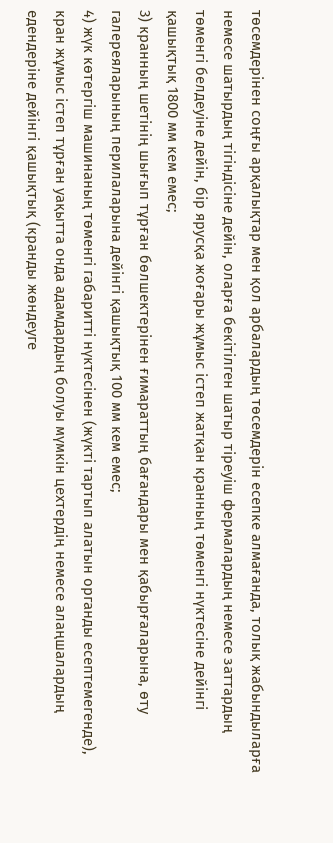төсемдерінен соңғы арқалықтар мен қол арбалардың төсемдерін есепке алмағанда, толық жабындыларға немесе шатырдың тігіндісіне дейін, оларға бекітілген шатыр тіреуіш фермалардың немесе заттардың төменгі белдеуіне дейін, бір ярусқа жоғары жұмыс істеп жатқан кранның төменгі нүктесіне дейінгі қашықтық 1800 мм кем емес;
3) кранның шетінің шығып тұрған бөлшектерінен ғимараттың бағандары мен қабырғаларына, өту галереяларының перилаларына дейінгі қашықтық 100 мм кем емес;
4) жүк көтергіш машинаның төменгі габаритті нүктесінен (жүкті тартып алатын органды есептемегенде), кран жұмыс істеп тұрған уақытта онда адамдардың болуы мүмкін цехтердің немесе алаңшалардың едендеріне дейінгі қашықтық (кранды жөндеуге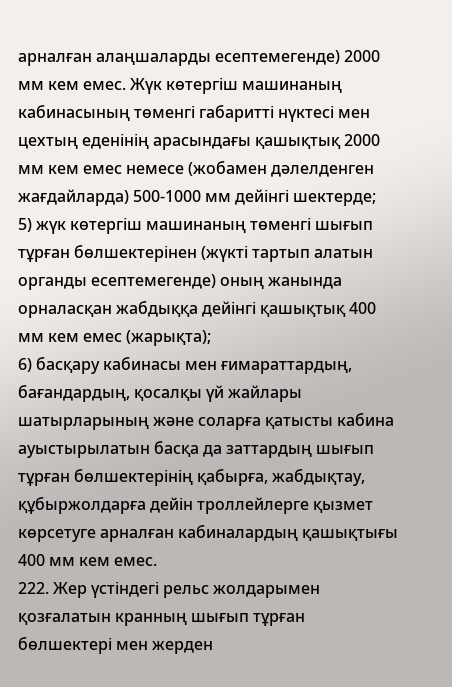арналған алаңшаларды есептемегенде) 2000 мм кем емес. Жүк көтергіш машинаның кабинасының төменгі габаритті нүктесі мен цехтың еденінің арасындағы қашықтық 2000 мм кем емес немесе (жобамен дәлелденген жағдайларда) 500-1000 мм дейінгі шектерде;
5) жүк көтергіш машинаның төменгі шығып тұрған бөлшектерінен (жүкті тартып алатын органды есептемегенде) оның жанында орналасқан жабдыққа дейінгі қашықтық 400 мм кем емес (жарықта);
6) басқару кабинасы мен ғимараттардың, бағандардың, қосалқы үй жайлары шатырларының және соларға қатысты кабина ауыстырылатын басқа да заттардың шығып тұрған бөлшектерінің қабырға, жабдықтау, құбыржолдарға дейін троллейлерге қызмет көрсетуге арналған кабиналардың қашықтығы 400 мм кем емес.
222. Жер үстіндегі рельс жолдарымен қозғалатын кранның шығып тұрған бөлшектері мен жерден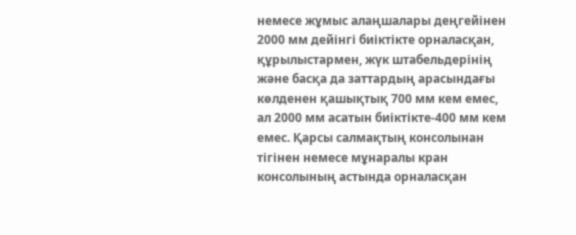немесе жұмыс алаңшалары деңгейінен 2000 мм дейінгі биіктікте орналасқан, құрылыстармен, жүк штабельдерінің және басқа да заттардың арасындағы көлденен қашықтық 700 мм кем емес, ал 2000 мм асатын биіктікте-400 мм кем емес. Қарсы салмақтың консолынан тігінен немесе мұнаралы кран консолының астында орналасқан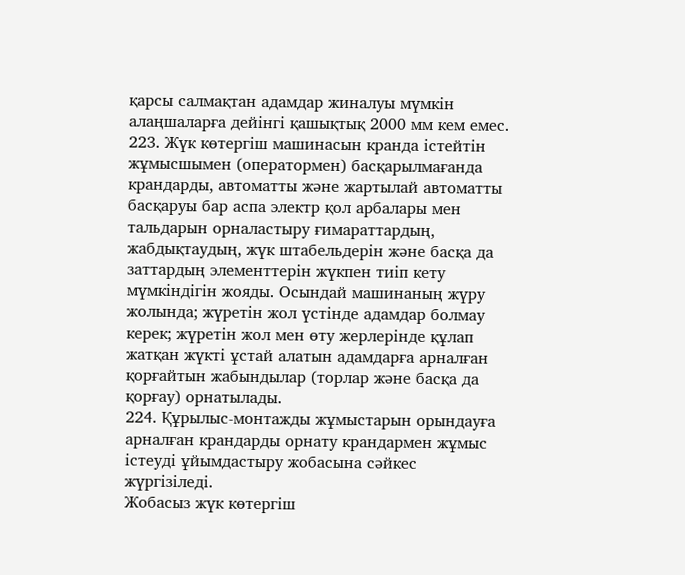қарсы салмақтан адамдар жиналуы мүмкін алаңшаларға дейінгі қашықтық 2000 мм кем емес.
223. Жүк көтергіш машинасын кранда істейтін жұмысшымен (оператормен) басқарылмағанда крандарды, автоматты және жартылай автоматты басқаруы бар аспа электр қол арбалары мен тальдарын орналастыру ғимараттардың, жабдықтаудың, жүк штабельдерін және басқа да заттардың элементтерін жүкпен тиіп кету мүмкіндігін жояды. Осындай машинаның жүру жолында; жүретін жол үстінде адамдар болмау керек; жүретін жол мен өту жерлерінде құлап жатқан жүкті ұстай алатын адамдарға арналған қорғайтын жабындылар (торлар және басқа да қорғау) орнатылады.
224. Құрылыс-монтажды жұмыстарын орындауға арналған крандарды орнату крандармен жұмыс істеуді ұйымдастыру жобасына сәйкес жүргізіледі.
Жобасыз жүк көтергіш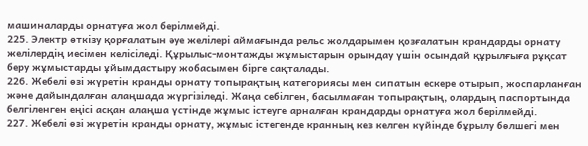машиналарды орнатуға жол берілмейді.
225. Электр өткізу қорғалатын әуе желілері аймағында рельс жолдарымен қозғалатын крандарды орнату желілердің иесімен келісіледі. Құрылыс-монтажды жұмыстарын орындау үшін осындай құрылғыға рұқсат беру жұмыстарды ұйымдастыру жобасымен бірге сақталады.
226. Жебелі өзі жүретін кранды орнату топырақтың категориясы мен сипатын ескере отырып, жоспарланған және дайындалған алаңшада жүргізіледі. Жаңа себілген, басылмаған топырақтың, олардың паспортында белгіленген еңісі асқан алаңша үстінде жұмыс істеуге арналған крандарды орнатуға жол берілмейді.
227. Жебелі өзі жүретін кранды орнату, жұмыс істегенде кранның кез келген күйінде бұрылу бөлшегі мен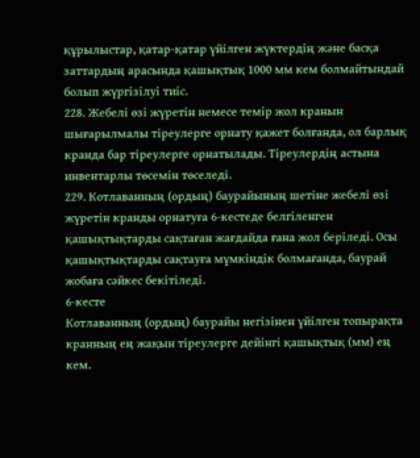құрылыстар, қатар-қатар үйілген жүктердің және басқа заттардың арасында қашықтық 1000 мм кем болмайтындай болып жүргізілуі тиіс.
228. Жебелі өзі жүретін немесе темір жол кранын шығарылмалы тіреулерге орнату қажет болғанда, ол барлық кранда бар тіреулерге орнатылады. Тіреулердің астына инвентарлы төсемін төселеді.
229. Котлаванның (ордың) баурайының шетіне жебелі өзі жүретін кранды орнатуға 6-кестеде белгіленген қашықтықтарды сақтаған жағдайда ғана жол беріледі. Осы қашықтықтарды сақтауға мүмкіндік болмағанда, баурай жобаға сәйкес бекітіледі.
6-кесте
Котлаванның (ордың) баурайы негізінен үйілген топырақта кранның ең жақын тіреулерге дейінгі қашықтық (мм) ең кем.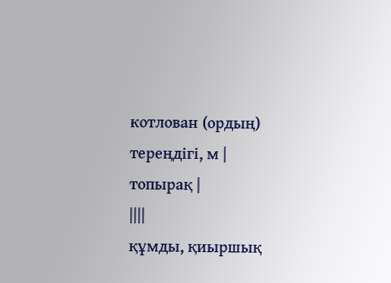котлован (ордың) тереңдігі, м |
топырақ |
||||
құмды, қиыршық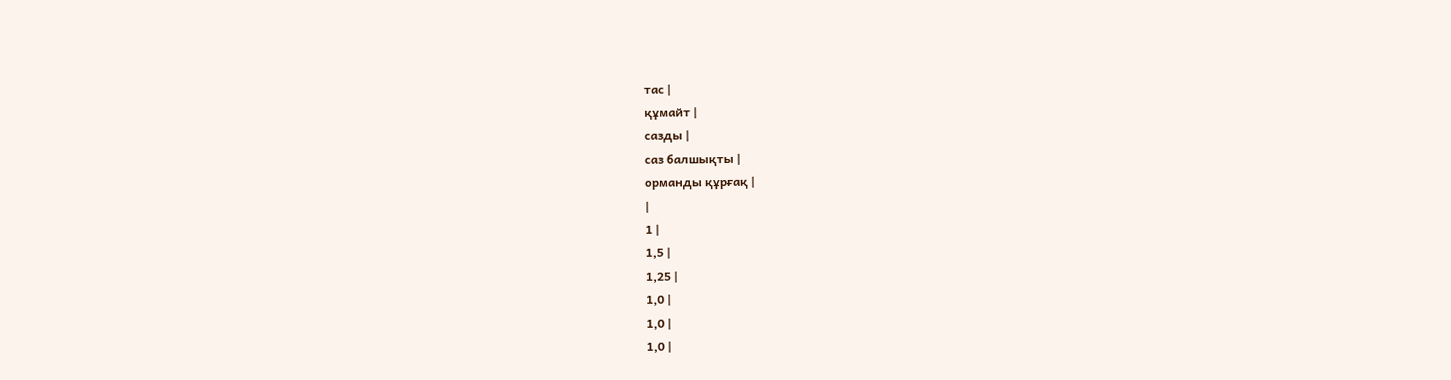тас |
құмайт |
сазды |
саз балшықты |
орманды құрғақ |
|
1 |
1,5 |
1,25 |
1,0 |
1,0 |
1,0 |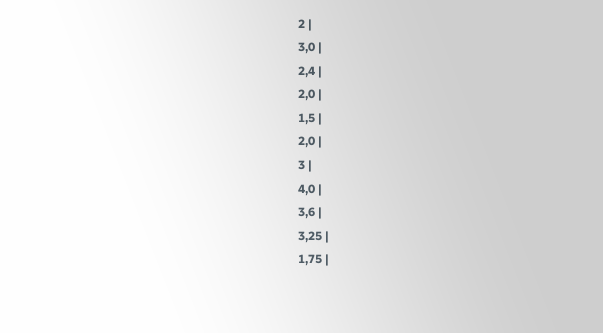2 |
3,0 |
2,4 |
2,0 |
1,5 |
2,0 |
3 |
4,0 |
3,6 |
3,25 |
1,75 |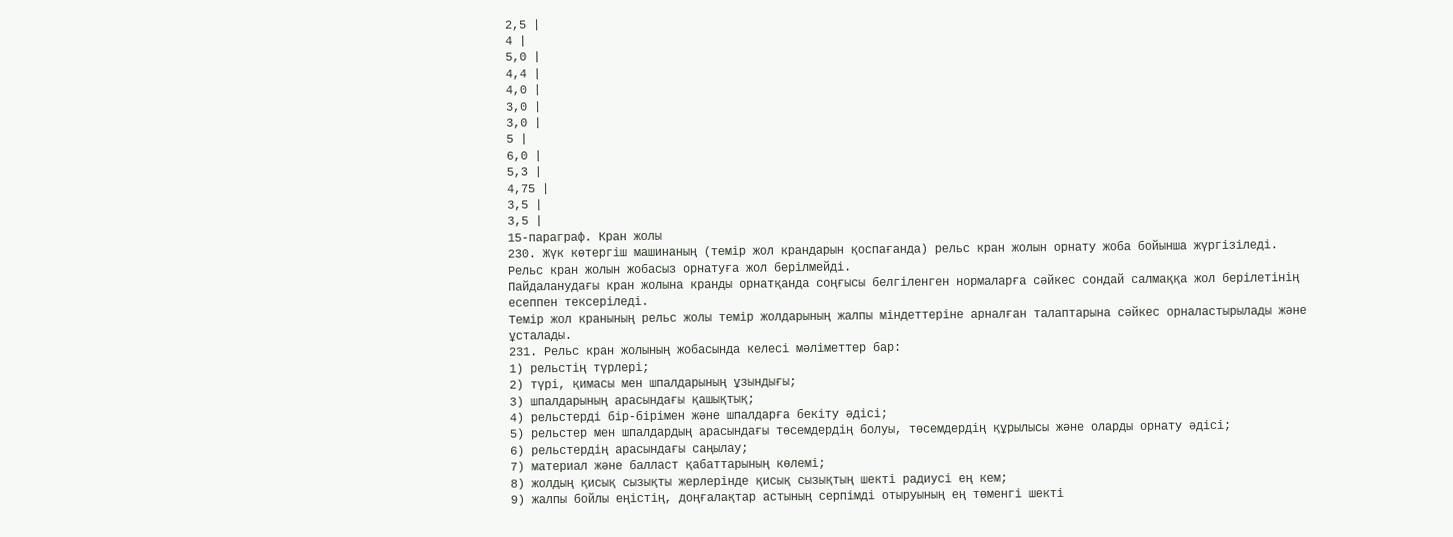2,5 |
4 |
5,0 |
4,4 |
4,0 |
3,0 |
3,0 |
5 |
6,0 |
5,3 |
4,75 |
3,5 |
3,5 |
15-параграф. Кран жолы
230. Жүк көтергіш машинаның (темір жол крандарын қоспағанда) рельс кран жолын орнату жоба бойынша жүргізіледі.
Рельс кран жолын жобасыз орнатуға жол берілмейді.
Пайдаланудағы кран жолына кранды орнатқанда соңғысы белгіленген нормаларға сәйкес сондай салмаққа жол берілетінің есеппен тексеріледі.
Темір жол кранының рельс жолы темір жолдарының жалпы міндеттеріне арналған талаптарына сәйкес орналастырылады және ұсталады.
231. Рельс кран жолының жобасында келесі мәліметтер бар:
1) рельстің түрлері;
2) түрі, қимасы мен шпалдарының ұзындығы;
3) шпалдарының арасындағы қашықтық;
4) рельстерді бір-бірімен және шпалдарға бекіту әдісі;
5) рельстер мен шпалдардың арасындағы төсемдердің болуы, төсемдердің құрылысы және оларды орнату әдісі;
6) рельстердің арасындағы саңылау;
7) материал және балласт қабаттарының көлемі;
8) жолдың қисық сызықты жерлерінде қисық сызықтың шекті радиусі ең кем;
9) жалпы бойлы еңістің, доңғалақтар астының серпімді отыруының ең төменгі шекті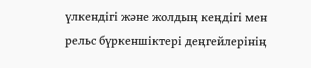үлкендігі және жолдың кеңдігі мен рельс бүркеншіктері деңгейлерінің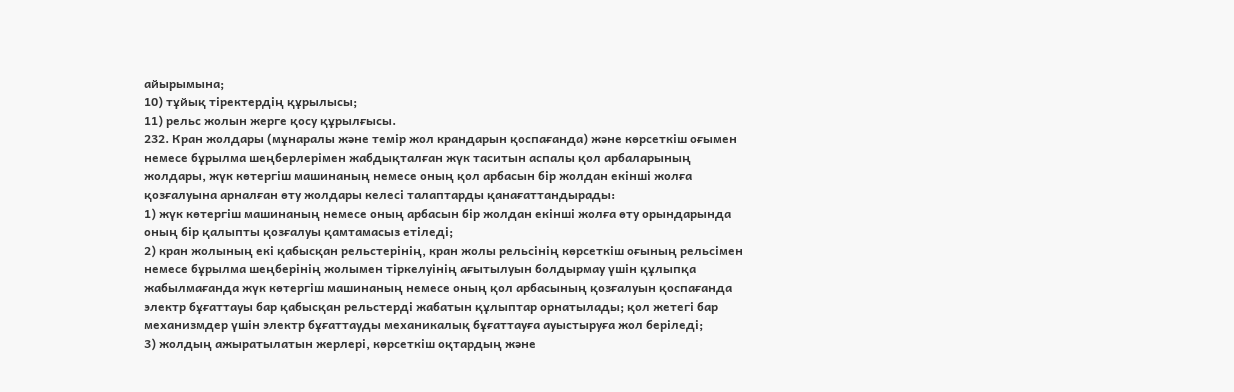айырымына;
10) тұйық тіректердің құрылысы;
11) рельс жолын жерге қосу құрылғысы.
232. Кран жолдары (мұнаралы және темір жол крандарын қоспағанда) және көрсеткіш оғымен немесе бұрылма шеңберлерімен жабдықталған жүк таситын аспалы қол арбаларының жолдары, жүк көтергіш машинаның немесе оның қол арбасын бір жолдан екінші жолға қозғалуына арналған өту жолдары келесі талаптарды қанағаттандырады:
1) жүк көтергіш машинаның немесе оның арбасын бір жолдан екінші жолға өту орындарында оның бір қалыпты қозғалуы қамтамасыз етіледі;
2) кран жолының екі қабысқан рельстерінің, кран жолы рельсінің көрсеткіш оғының рельсімен немесе бұрылма шеңберінің жолымен тіркелуінің ағытылуын болдырмау үшін құлыпқа жабылмағанда жүк көтергіш машинаның немесе оның қол арбасының қозғалуын қоспағанда электр бұғаттауы бар қабысқан рельстерді жабатын құлыптар орнатылады; қол жетегі бар механизмдер үшін электр бұғаттауды механикалық бұғаттауға ауыстыруға жол беріледі;
3) жолдың ажыратылатын жерлері, көрсеткіш оқтардың және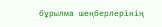бұрылма шеңберлерінің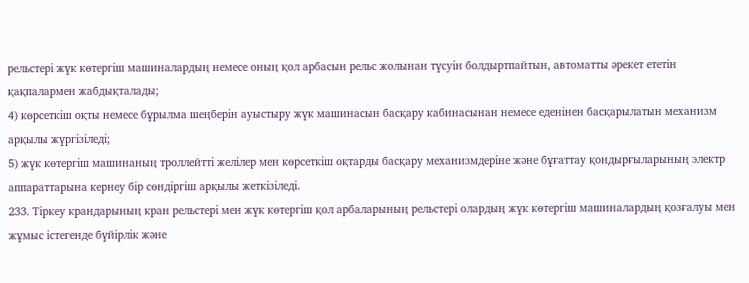рельстері жүк көтергіш машиналардың немесе оның қол арбасын рельс жолынан түсуін болдыртпайтын, автоматты әрекет ететін қақпалармен жабдықталады;
4) көрсеткіш оқты немесе бұрылма шеңберін ауыстыру жүк машинасын басқару кабинасынан немесе еденінен басқарылатын механизм арқылы жүргізіледі;
5) жүк көтергіш машинаның троллейтті желілер мен көрсеткіш оқтарды басқару механизмдеріне және бұғаттау қондырғыларының электр аппараттарына кернеу бір сөндіргіш арқылы жеткізіледі.
233. Тіркеу крандарының кран рельстері мен жүк көтергіш қол арбаларының рельстері олардың жүк көтергіш машиналардың қозғалуы мен жұмыс істегенде бүйірлік және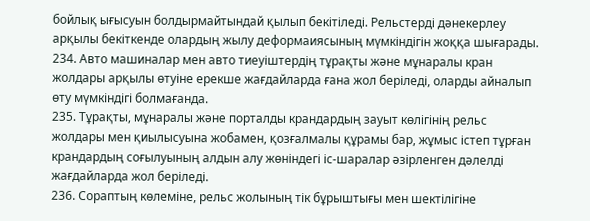бойлық ығысуын болдырмайтындай қылып бекітіледі. Рельстерді дәнекерлеу арқылы бекіткенде олардың жылу деформаиясының мүмкіндігін жоққа шығарады.
234. Авто машиналар мен авто тиеуіштердің тұрақты және мұнаралы кран жолдары арқылы өтуіне ерекше жағдайларда ғана жол беріледі, оларды айналып өту мүмкіндігі болмағанда.
235. Тұрақты, мұнаралы және порталды крандардың зауыт көлігінің рельс жолдары мен қиылысуына жобамен, қозғалмалы құрамы бар, жұмыс істеп тұрған крандардың соғылуының алдын алу жөніндегі іс-шаралар әзірленген дәлелді жағдайларда жол беріледі.
236. Сораптың көлеміне, рельс жолының тік бұрыштығы мен шектілігіне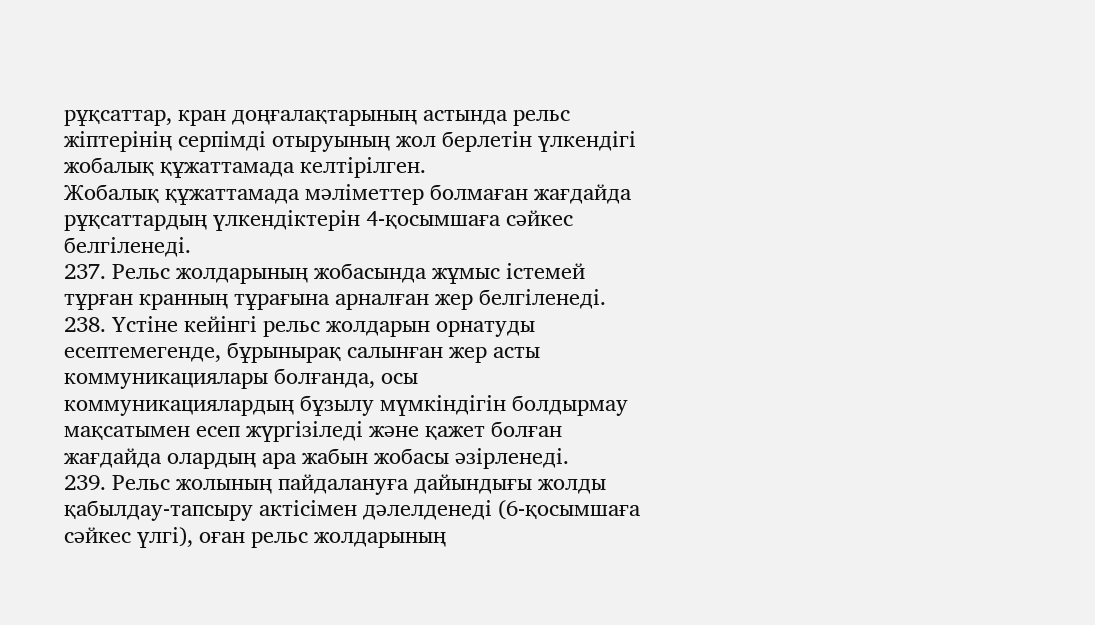рұқсаттар, кран доңғалақтарының астында рельс жіптерінің серпімді отыруының жол берлетін үлкендігі жобалық құжаттамада келтірілген.
Жобалық құжаттамада мәліметтер болмаған жағдайда рұқсаттардың үлкендіктерін 4-қосымшаға сәйкес белгіленеді.
237. Рельс жолдарының жобасында жұмыс істемей тұрған кранның тұрағына арналған жер белгіленеді.
238. Үстіне кейінгі рельс жолдарын орнатуды есептемегенде, бұрынырақ салынған жер асты коммуникациялары болғанда, осы коммуникациялардың бұзылу мүмкіндігін болдырмау мақсатымен есеп жүргізіледі және қажет болған жағдайда олардың ара жабын жобасы әзірленеді.
239. Рельс жолының пайдалануға дайындығы жолды қабылдау-тапсыру актісімен дәлелденеді (6-қосымшаға сәйкес үлгі), оған рельс жолдарының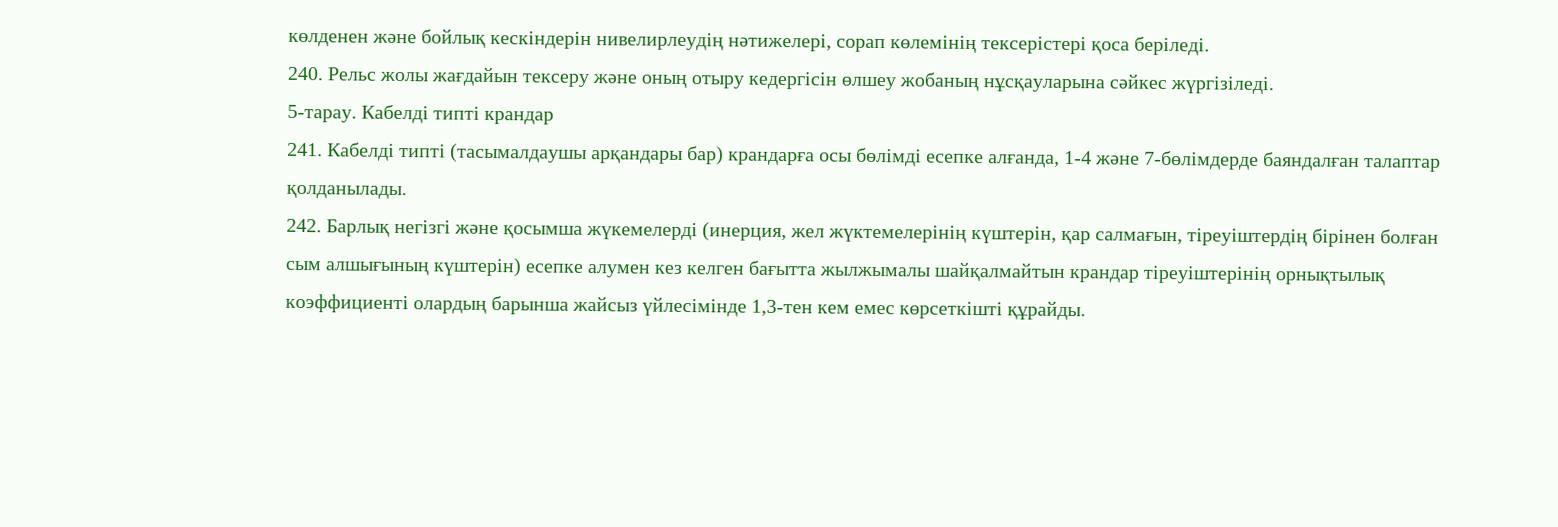көлденен және бойлық кескіндерін нивелирлеудің нәтижелері, сорап көлемінің тексерістері қоса беріледі.
240. Рельс жолы жағдайын тексеру және оның отыру кедергісін өлшеу жобаның нұсқауларына сәйкес жүргізіледі.
5-тарау. Кабелді типті крандар
241. Кабелді типті (тасымалдаушы арқандары бар) крандарға осы бөлімді есепке алғанда, 1-4 және 7-бөлімдерде баяндалған талаптар қолданылады.
242. Барлық негізгі және қосымша жүкемелерді (инерция, жел жүктемелерінің күштерін, қар салмағын, тіреуіштердің бірінен болған сым алшығының күштерін) есепке алумен кез келген бағытта жылжымалы шайқалмайтын крандар тіреуіштерінің орнықтылық коэффициенті олардың барынша жайсыз үйлесімінде 1,3-тен кем емес көрсеткішті құрайды.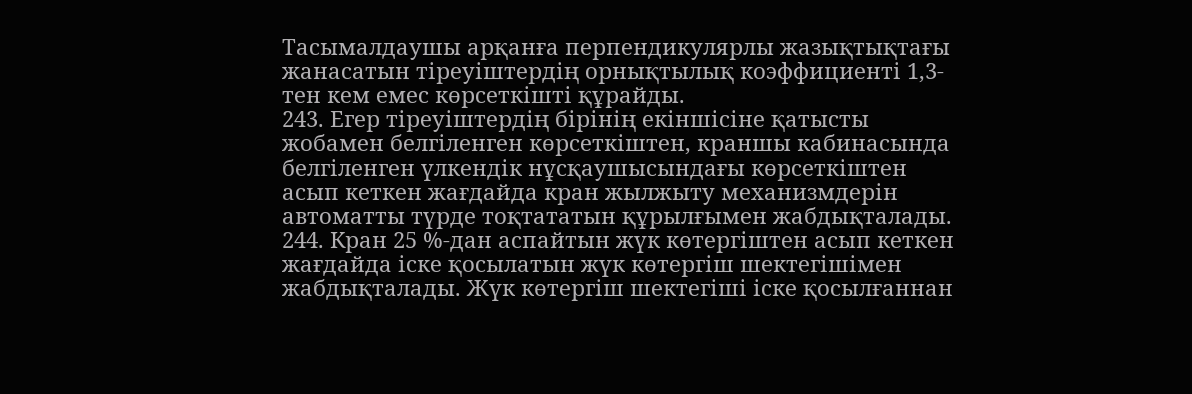Тасымалдаушы арқанға перпендикулярлы жазықтықтағы жанасатын тіреуіштердің орнықтылық коэффициенті 1,3-тен кем емес көрсеткішті құрайды.
243. Егер тіреуіштердің бірінің екіншісіне қатысты жобамен белгіленген көрсеткіштен, краншы кабинасында белгіленген үлкендік нұсқаушысындағы көрсеткіштен асып кеткен жағдайда кран жылжыту механизмдерін автоматты түрде тоқтататын құрылғымен жабдықталады.
244. Кран 25 %-дан аспайтын жүк көтергіштен асып кеткен жағдайда іске қосылатын жүк көтергіш шектегішімен жабдықталады. Жүк көтергіш шектегіші іске қосылғаннан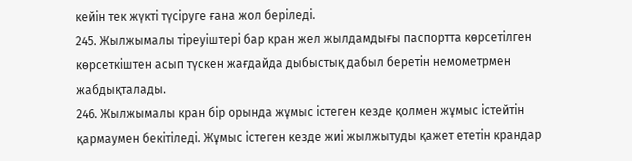кейін тек жүкті түсіруге ғана жол беріледі.
245. Жылжымалы тіреуіштері бар кран жел жылдамдығы паспортта көрсетілген көрсеткіштен асып түскен жағдайда дыбыстық дабыл беретін немометрмен жабдықталады.
246. Жылжымалы кран бір орында жұмыс істеген кезде қолмен жұмыс істейтін қармаумен бекітіледі. Жұмыс істеген кезде жиі жылжытуды қажет ететін крандар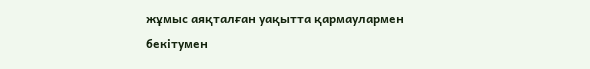жұмыс аяқталған уақытта қармаулармен бекітумен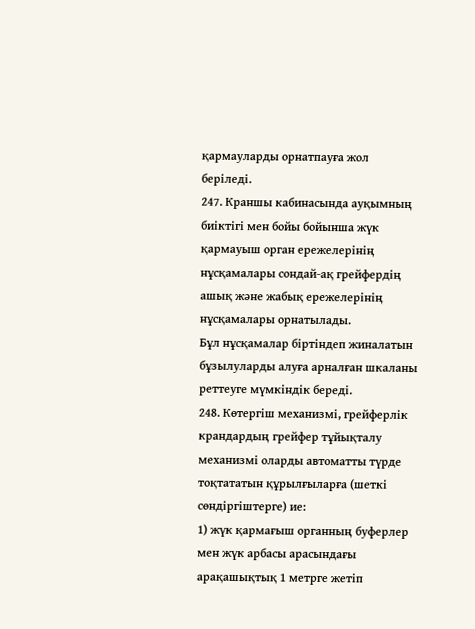қармауларды орнатпауға жол беріледі.
247. Краншы кабинасында ауқымның биіктігі мен бойы бойынша жүк қармауыш орган ережелерінің нұсқамалары сондай-ақ грейфердің ашық және жабық ережелерінің нұсқамалары орнатылады.
Бұл нұсқамалар біртіндеп жиналатын бұзылуларды алуға арналған шкаланы реттеуге мүмкіндік береді.
248. Көтергіш механизмі, грейферлік крандардың грейфер тұйықталу механизмі оларды автоматты түрде тоқтататын құрылғыларға (шеткі сөндіргіштерге) ие:
1) жүк қармағыш органның буферлер мен жүк арбасы арасындағы арақашықтық 1 метрге жетіп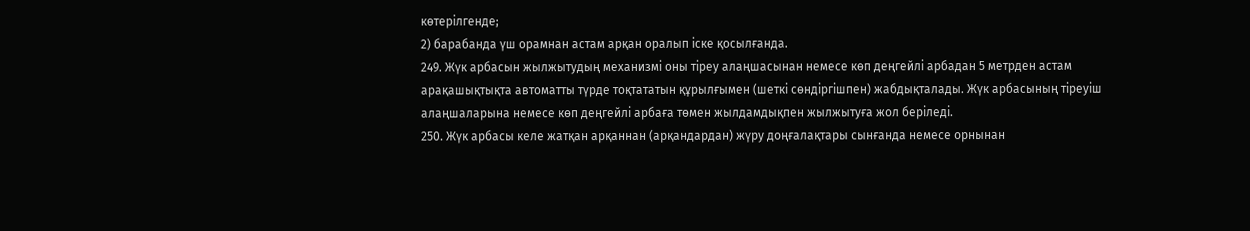көтерілгенде;
2) барабанда үш орамнан астам арқан оралып іске қосылғанда.
249. Жүк арбасын жылжытудың механизмі оны тіреу алаңшасынан немесе көп деңгейлі арбадан 5 метрден астам арақашықтықта автоматты түрде тоқтататын құрылғымен (шеткі сөндіргішпен) жабдықталады. Жүк арбасының тіреуіш алаңшаларына немесе көп деңгейлі арбаға төмен жылдамдықпен жылжытуға жол беріледі.
250. Жүк арбасы келе жатқан арқаннан (арқандардан) жүру доңғалақтары сынғанда немесе орнынан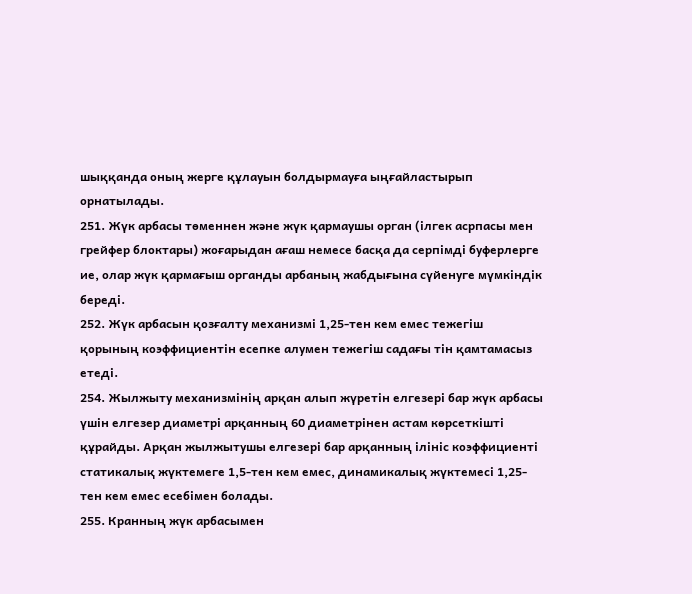шыққанда оның жерге құлауын болдырмауға ыңғайластырып орнатылады.
251. Жүк арбасы төменнен және жүк қармаушы орган (ілгек асрпасы мен грейфер блоктары) жоғарыдан ағаш немесе басқа да серпімді буферлерге ие, олар жүк қармағыш органды арбаның жабдығына сүйенуге мүмкіндік береді.
252. Жүк арбасын қозғалту механизмі 1,25-тен кем емес тежегіш қорының коэффициентін есепке алумен тежегіш садағы тін қамтамасыз етеді.
254. Жылжыту механизмінің арқан алып жүретін елгезері бар жүк арбасы үшін елгезер диаметрі арқанның 60 диаметрінен астам көрсеткішті құрайды. Арқан жылжытушы елгезері бар арқанның ілініс коэффициенті статикалық жүктемеге 1,5-тен кем емес, динамикалық жүктемесі 1,25-тен кем емес есебімен болады.
255. Кранның жүк арбасымен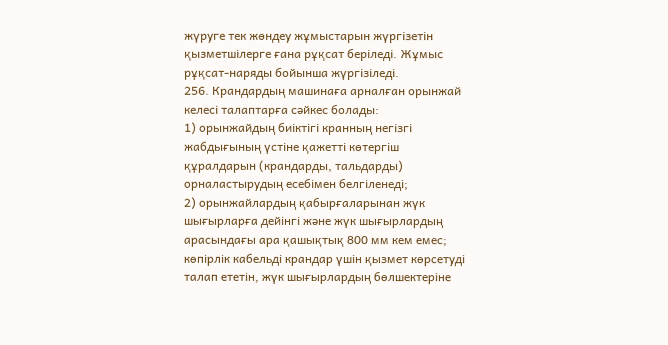жүруге тек жөндеу жұмыстарын жүргізетін қызметшілерге ғана рұқсат беріледі. Жұмыс рұқсат-наряды бойынша жүргізіледі.
256. Крандардың машинаға арналған орынжай келесі талаптарға сәйкес болады:
1) орынжайдың биіктігі кранның негізгі жабдығының үстіне қажетті көтергіш құралдарын (крандарды, тальдарды) орналастырудың есебімен белгіленеді;
2) орынжайлардың қабырғаларынан жүк шығырларға дейінгі және жүк шығырлардың арасындағы ара қашықтық 800 мм кем емес; көпірлік кабельді крандар үшін қызмет көрсетуді талап ететін, жүк шығырлардың бөлшектеріне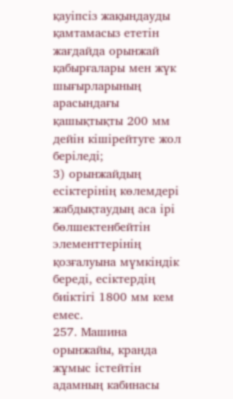қауіпсіз жақындауды қамтамасыз ететін жағдайда орынжай қабырғалары мен жүк шығырларының арасындағы қашықтықты 200 мм дейін кішірейтуге жол беріледі;
3) орынжайдың есіктерінің көлемдері жабдықтаудың аса ірі бөлшектенбейтін элементтерінің қозғалуына мүмкіндік береді, есіктердің биіктігі 1800 мм кем емес.
257. Машина орынжайы, кранда жұмыс істейтін адамның кабинасы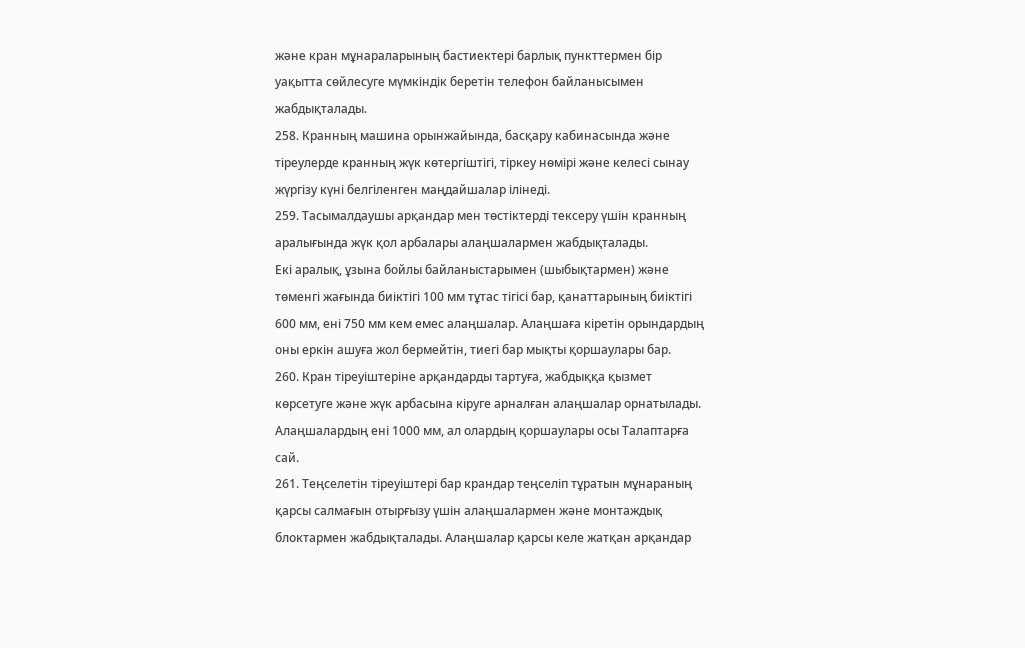және кран мұнараларының бастиектері барлық пункттермен бір уақытта сөйлесуге мүмкіндік беретін телефон байланысымен жабдықталады.
258. Кранның машина орынжайында, басқару кабинасында және тіреулерде кранның жүк көтергіштігі, тіркеу нөмірі және келесі сынау жүргізу күні белгіленген маңдайшалар ілінеді.
259. Тасымалдаушы арқандар мен төстіктерді тексеру үшін кранның аралығында жүк қол арбалары алаңшалармен жабдықталады.
Екі аралық, ұзына бойлы байланыстарымен (шыбықтармен) және төменгі жағында биіктігі 100 мм тұтас тігісі бар, қанаттарының биіктігі 600 мм, ені 750 мм кем емес алаңшалар. Алаңшаға кіретін орындардың оны еркін ашуға жол бермейтін, тиегі бар мықты қоршаулары бар.
260. Кран тіреуіштеріне арқандарды тартуға, жабдыққа қызмет көрсетуге және жүк арбасына кіруге арналған алаңшалар орнатылады. Алаңшалардың ені 1000 мм, ал олардың қоршаулары осы Талаптарға сай.
261. Теңселетін тіреуіштері бар крандар теңселіп тұратын мұнараның қарсы салмағын отырғызу үшін алаңшалармен және монтаждық блоктармен жабдықталады. Алаңшалар қарсы келе жатқан арқандар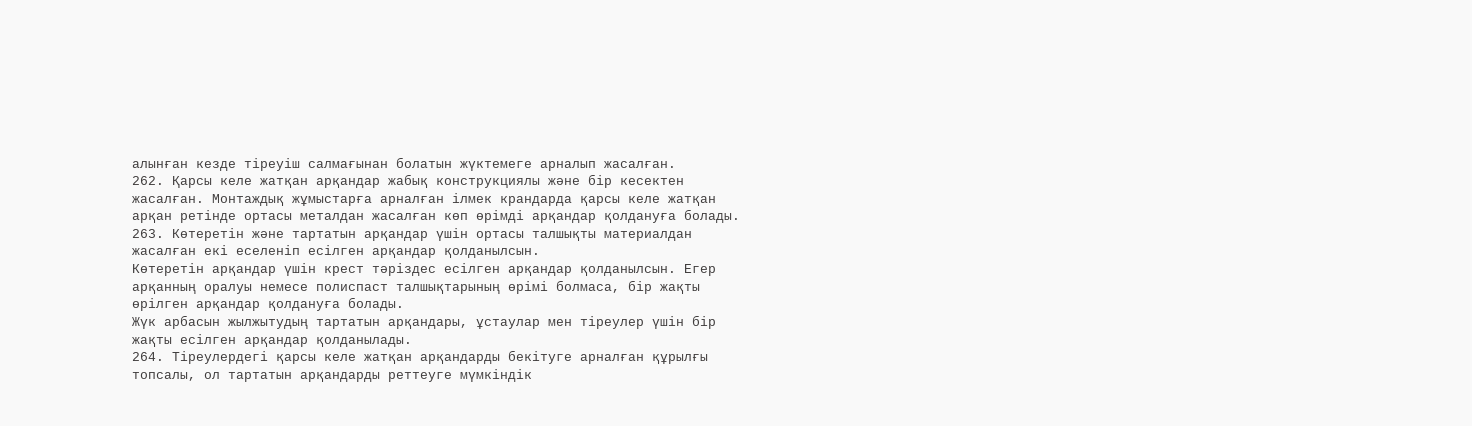алынған кезде тіреуіш салмағынан болатын жүктемеге арналып жасалған.
262. Қарсы келе жатқан арқандар жабық конструкциялы және бір кесектен жасалған. Монтаждық жұмыстарға арналған ілмек крандарда қарсы келе жатқан арқан ретінде ортасы металдан жасалған көп өрімді арқандар қолдануға болады.
263. Көтеретін және тартатын арқандар үшін ортасы талшықты материалдан жасалған екі еселеніп есілген арқандар қолданылсын.
Көтеретін арқандар үшін крест тәріздес есілген арқандар қолданылсын. Егер арқанның оралуы немесе полиспаст талшықтарының өрімі болмаса, бір жақты өрілген арқандар қолдануға болады.
Жүк арбасын жылжытудың тартатын арқандары, ұстаулар мен тіреулер үшін бір жақты есілген арқандар қолданылады.
264. Тіреулердегі қарсы келе жатқан арқандарды бекітуге арналған құрылғы топсалы, ол тартатын арқандарды реттеуге мүмкіндік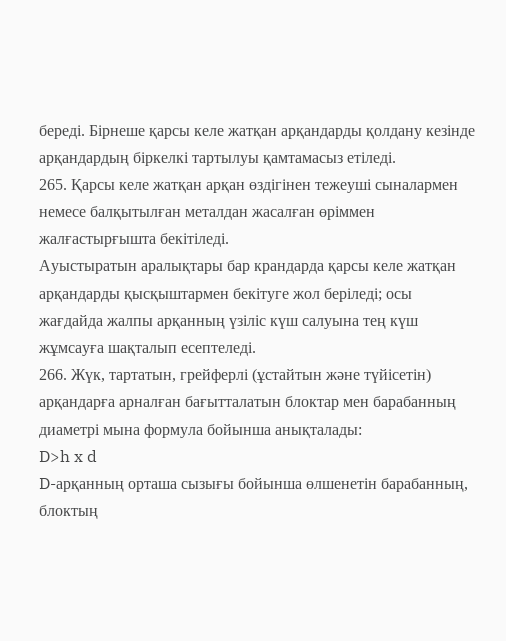береді. Бірнеше қарсы келе жатқан арқандарды қолдану кезінде арқандардың біркелкі тартылуы қамтамасыз етіледі.
265. Қарсы келе жатқан арқан өздігінен тежеуші сыналармен немесе балқытылған металдан жасалған өріммен жалғастырғышта бекітіледі.
Ауыстыратын аралықтары бар крандарда қарсы келе жатқан арқандарды қысқыштармен бекітуге жол беріледі; осы жағдайда жалпы арқанның үзіліс күш салуына тең күш жұмсауға шақталып есептеледі.
266. Жүк, тартатын, грейферлі (ұстайтын және түйісетін) арқандарға арналған бағытталатын блоктар мен барабанның диаметрі мына формула бойынша анықталады:
D>h x d
D-арқанның орташа сызығы бойынша өлшенетін барабанның, блоктың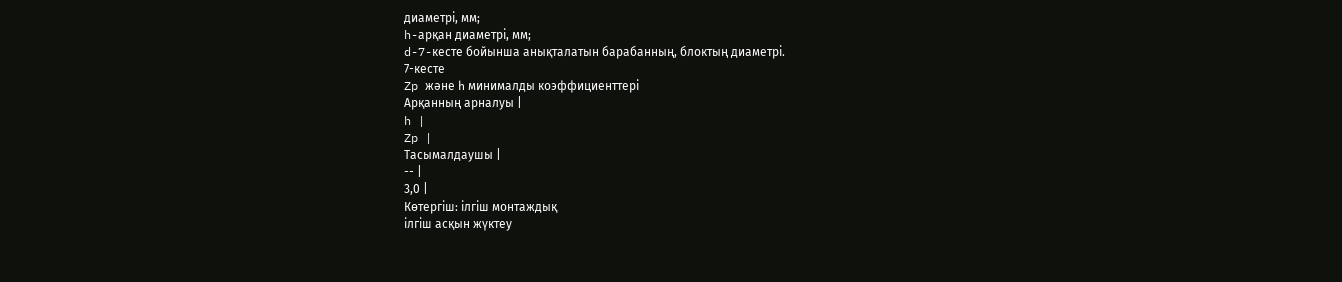диаметрі, мм;
h-арқан диаметрі, мм;
d-7-кесте бойынша анықталатын барабанның, блоктың диаметрі.
7-кесте
Zp және һ минималды коэффициенттері
Арқанның арналуы |
h |
Zp |
Тасымалдаушы |
-- |
3,0 |
Көтергіш: ілгіш монтаждық
ілгіш асқын жүктеу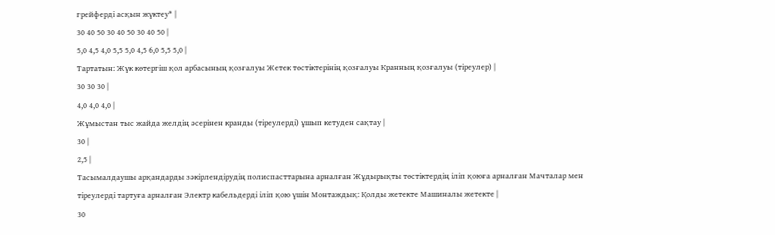грейферді асқын жүктеу* |
30 40 50 30 40 50 30 40 50 |
5,0 4,5 4,0 5,5 5,0 4,5 6,0 5,5 5,0 |
Тартатын: Жүк көтергіш қол арбасының қозғалуы Жетек төстіктерінің қозғалуы Кранның қозғалуы (тіреулер) |
30 30 30 |
4,0 4,0 4,0 |
Жұмыстан тыс жайда желдің әсерінен кранды (тіреулерді) ұшып кетуден сақтау |
30 |
2,5 |
Тасымалдаушы арқандарды зәкірлендірудің полиспасттарына арналған Жұдырықты төстіктердің іліп қоюға арналған Мачталар мен тіреулерді тартуға арналған Электр кабельдерді іліп қою үшін Монтаждық: Қолды жетекте Машиналы жетекте |
30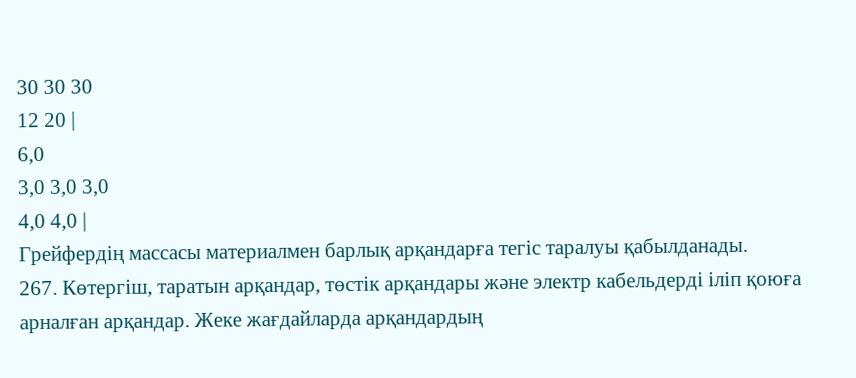30 30 30
12 20 |
6,0
3,0 3,0 3,0
4,0 4,0 |
Грейфердің массасы материалмен барлық арқандарға тегіс таралуы қабылданады.
267. Көтергіш, таратын арқандар, төстік арқандары және электр кабельдерді іліп қоюға арналған арқандар. Жеке жағдайларда арқандардың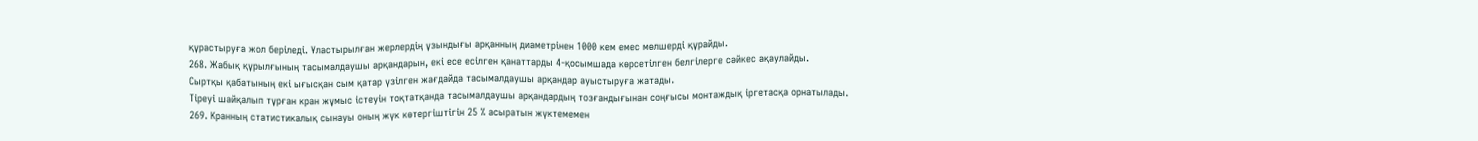құрастыруға жол беріледі. Ұластырылған жерлердің ұзындығы арқанның диаметрінен 1000 кем емес мөлшерді құрайды.
268. Жабық құрылғының тасымалдаушы арқандарын, екі есе есілген қанаттарды 4-қосымшада көрсетілген белгілерге сәйкес ақаулайды.
Сыртқы қабатының екі ығысқан сым қатар үзілген жағдайда тасымалдаушы арқандар ауыстыруға жатады.
Тіреуі шайқалып тұрған кран жұмыс істеуін тоқтатқанда тасымалдаушы арқандардың тозғандығынан соңғысы монтаждық іргетасқа орнатылады.
269. Кранның статистикалық сынауы оның жүк көтергіштігін 25 % асыратын жүктемемен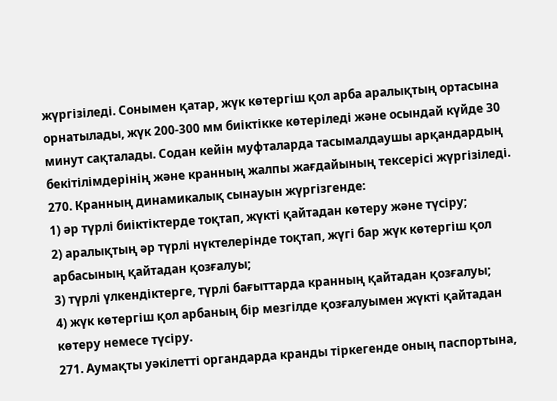жүргізіледі. Сонымен қатар, жүк көтергіш қол арба аралықтың ортасына орнатылады, жүк 200-300 мм биіктікке көтеріледі және осындай күйде 30 минут сақталады. Содан кейін муфталарда тасымалдаушы арқандардың бекітілімдерінің және кранның жалпы жағдайының тексерісі жүргізіледі.
270. Кранның динамикалық сынауын жүргізгенде:
1) әр түрлі биіктіктерде тоқтап, жүкті қайтадан көтеру және түсіру;
2) аралықтың әр түрлі нүктелерінде тоқтап, жүгі бар жүк көтергіш қол арбасының қайтадан қозғалуы;
3) түрлі үлкендіктерге, түрлі бағыттарда кранның қайтадан қозғалуы;
4) жүк көтергіш қол арбаның бір мезгілде қозғалуымен жүкті қайтадан көтеру немесе түсіру.
271. Аумақты уәкілетті органдарда кранды тіркегенде оның паспортына,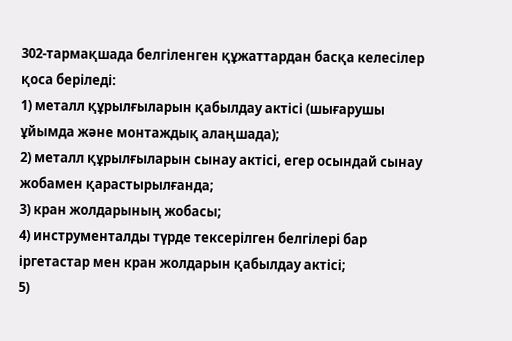302-тармақшада белгіленген құжаттардан басқа келесілер қоса беріледі:
1) металл құрылғыларын қабылдау актісі (шығарушы ұйымда және монтаждық алаңшада);
2) металл құрылғыларын сынау актісі, егер осындай сынау жобамен қарастырылғанда;
3) кран жолдарының жобасы;
4) инструменталды түрде тексерілген белгілері бар іргетастар мен кран жолдарын қабылдау актісі;
5)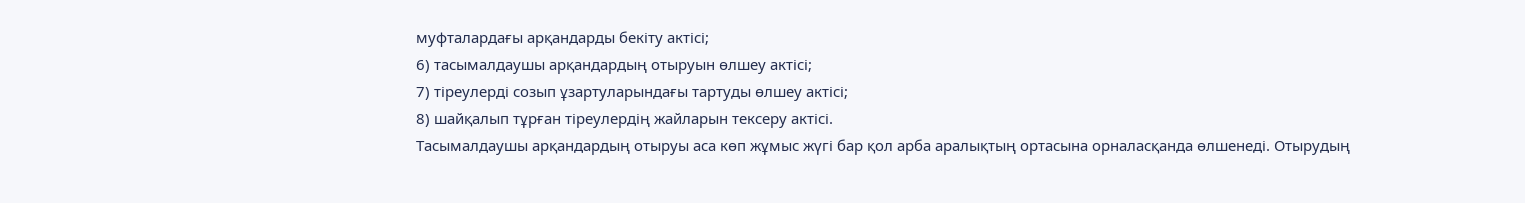муфталардағы арқандарды бекіту актісі;
6) тасымалдаушы арқандардың отыруын өлшеу актісі;
7) тіреулерді созып ұзартуларындағы тартуды өлшеу актісі;
8) шайқалып тұрған тіреулердің жайларын тексеру актісі.
Тасымалдаушы арқандардың отыруы аса көп жұмыс жүгі бар қол арба аралықтың ортасына орналасқанда өлшенеді. Отырудың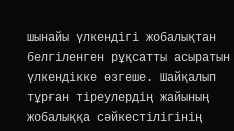шынайы үлкендігі жобалықтан белгіленген рұқсатты асыратын үлкендікке өзгеше. Шайқалып тұрған тіреулердің жайының жобалыққа сәйкестілігінің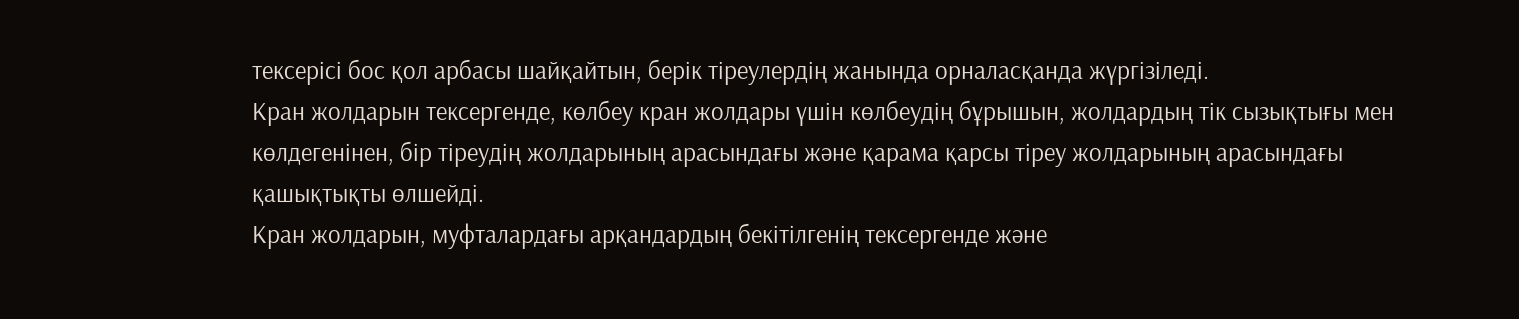тексерісі бос қол арбасы шайқайтын, берік тіреулердің жанында орналасқанда жүргізіледі.
Кран жолдарын тексергенде, көлбеу кран жолдары үшін көлбеудің бұрышын, жолдардың тік сызықтығы мен көлдегенінен, бір тіреудің жолдарының арасындағы және қарама қарсы тіреу жолдарының арасындағы қашықтықты өлшейді.
Кран жолдарын, муфталардағы арқандардың бекітілгенің тексергенде және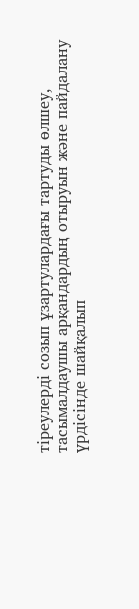тіреулерді созып ұзартулардағы тартуды өлшеу, тасымалдаушы арқандардың отыруын және пайдалану үрдісінде шайқалып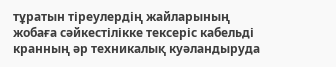тұратын тіреулердің жайларының жобаға сәйкестілікке тексеріс кабельді кранның әр техникалық куәландыруда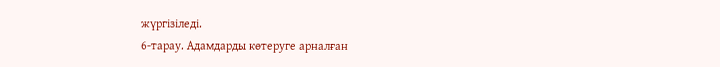жүргізіледі.
6-тарау. Адамдарды көтеруге арналған